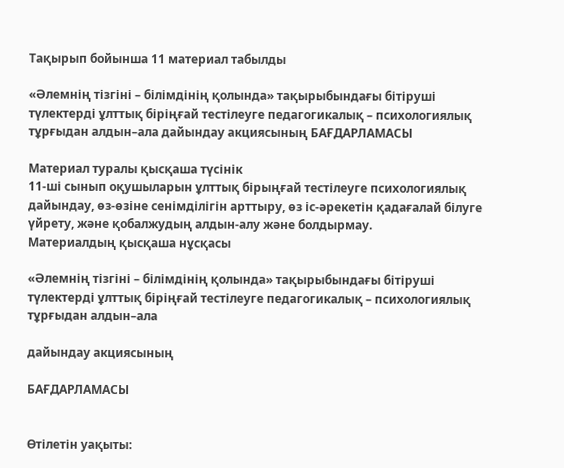Тақырып бойынша 11 материал табылды

«Әлемнің тізгіні – білімдінің қолында» тақырыбындағы бітіруші түлектерді ұлттық біріңғай тестілеуге педагогикалық – психологиялық тұрғыдан алдын–ала дайындау акциясының БАҒДАРЛАМАСЫ

Материал туралы қысқаша түсінік
11-ші сынып оқушыларын ұлттық бірыңғай тестілеуге психологиялық дайындау, өз-өзіне сенімділігін арттыру, өз іс-әрекетін қадағалай білуге үйрету, және қобалжудың алдын-алу және болдырмау.
Материалдың қысқаша нұсқасы

«Әлемнің тізгіні – білімдінің қолында» тақырыбындағы бітіруші түлектерді ұлттық біріңғай тестілеуге педагогикалық – психологиялық тұрғыдан алдын–ала

дайындау акциясының

БАҒДАРЛАМАСЫ


Өтілетін уақыты: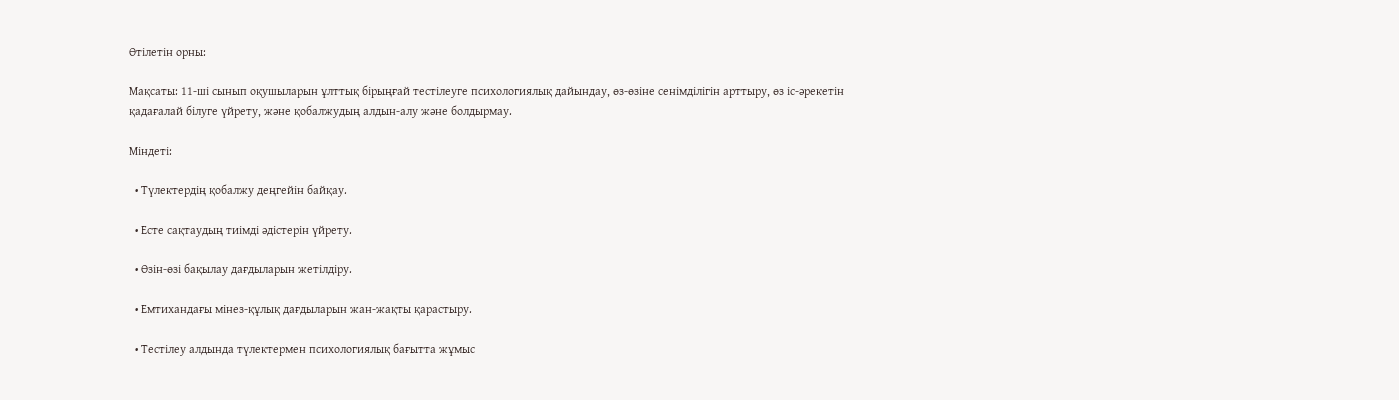Өтілетін орны:

Мақсаты: 11-ші сынып оқушыларын ұлттық бірыңғай тестілеуге психологиялық дайындау, өз-өзіне сенімділігін арттыру, өз іс-әрекетін қадағалай білуге үйрету, және қобалжудың алдын-алу және болдырмау.

Міндеті:

  • Түлектердің қобалжу деңгейін байқау.

  • Есте сақтаудың тиімді әдістерін үйрету.

  • Өзін-өзі бақылау дағдыларын жетілдіру.

  • Емтихандағы мінез-құлық дағдыларын жан-жақты қарастыру.

  • Тестілеу алдында түлектермен психологиялық бағытта жұмыс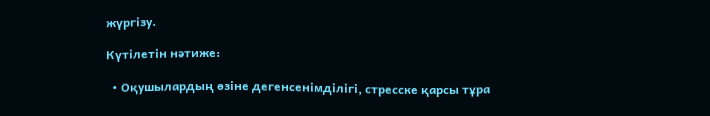жүргізу.

Күтілетін нәтиже:

  • Оқушылардың өзіне дегенсенімділігі, стресске қарсы тұра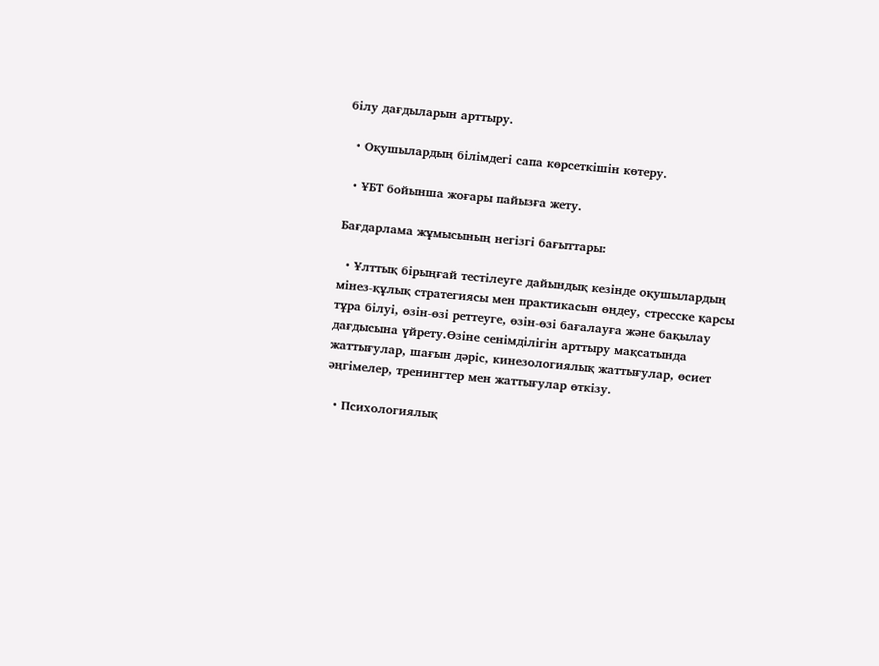білу дағдыларын арттыру.

  • Оқушылардың білімдегі сапа көрсеткішін көтеру.

  • ҰБТ бойынша жоғары пайызға жету.

Бағдарлама жұмысының негізгі бағыттары:

  • Ұлттық бірыңғай тестілеуге дайындық кезінде оқушылардың мінез-құлық стратегиясы мен практикасын өңдеу, стресске қарсы тұра білуі, өзін-өзі реттеуге, өзін-өзі бағалауға және бақылау дағдысына үйрету.Өзіне сенімділігін арттыру мақсатында жаттығулар, шағын дәріс, кинезологиялық жаттығулар, өсиет әңгімелер, тренингтер мен жаттығулар өткізу.

  • Психологиялық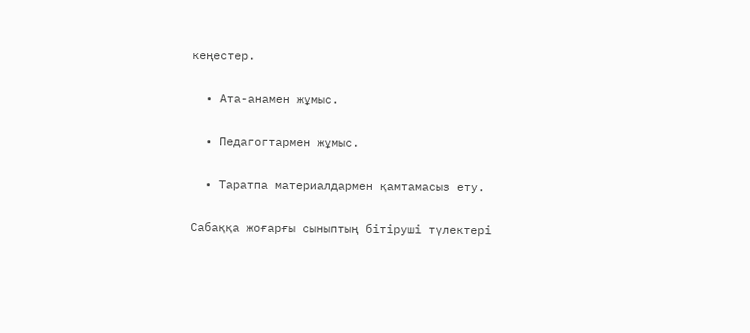кеңестер.

  • Ата-анамен жұмыс.

  • Педагогтармен жұмыс.

  • Таратпа материалдармен қамтамасыз ету.

Сабаққа жоғарғы сыныптың бітіруші түлектері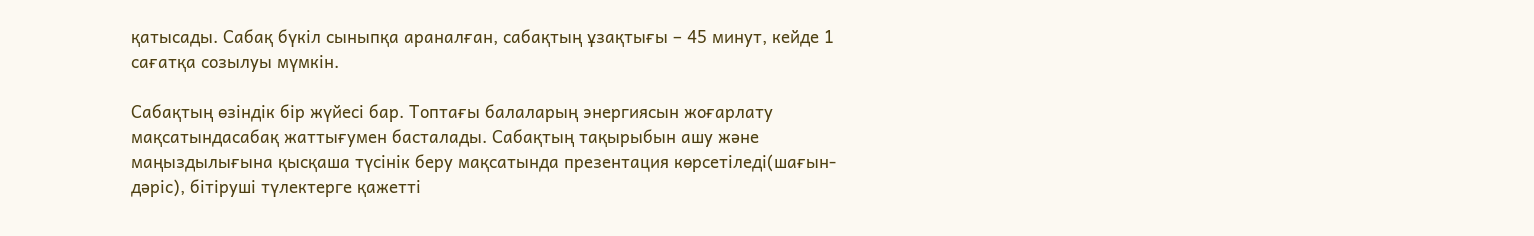қатысады. Сабақ бүкіл сыныпқа араналған, сабақтың ұзақтығы – 45 минут, кейде 1 сағатқа созылуы мүмкін.

Сабақтың өзіндік бір жүйесі бар. Топтағы балаларың энергиясын жоғарлату мақсатындасабақ жаттығумен басталады. Сабақтың тақырыбын ашу және маңыздылығына қысқаша түсінік беру мақсатында презентация көрсетіледі(шағын-дәріс), бітіруші түлектерге қажетті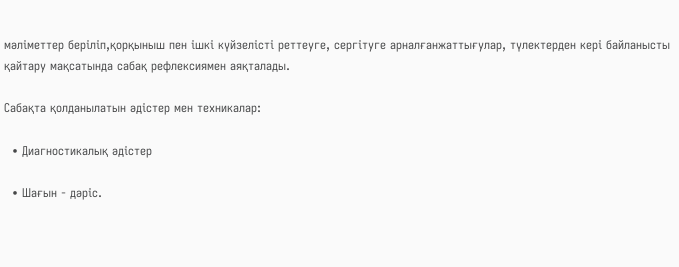мәліметтер беріліп,қорқыныш пен ішкі күйзелісті реттеуге, сергітуге арналғанжаттығулар, түлектерден кері байланысты қайтару мақсатында сабақ рефлексиямен аяқталады.

Сабақта қолданылатын әдістер мен техникалар:

  • Диагностикалық әдістер

  • Шағын - дәріс.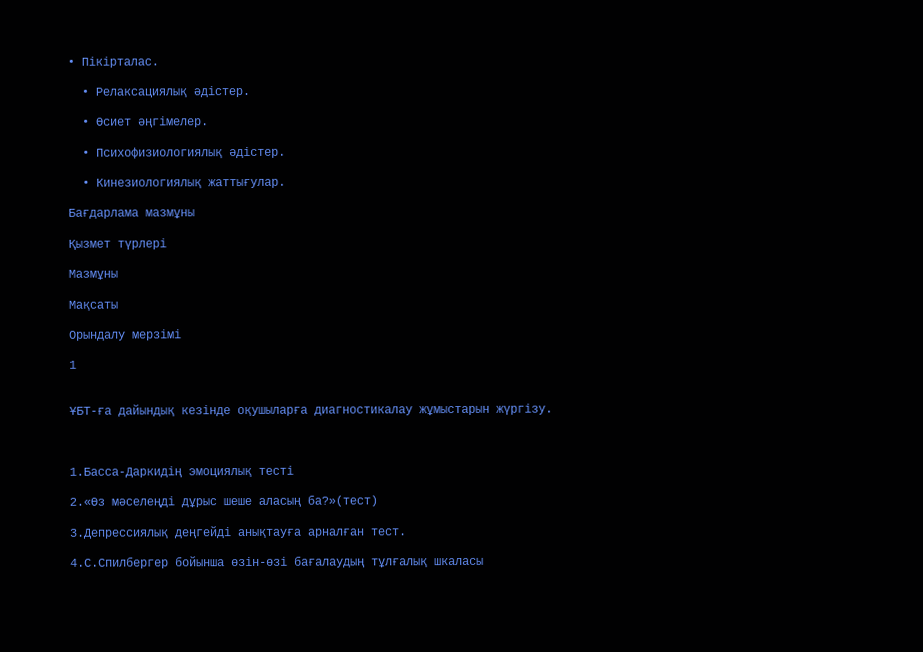• Пікірталас.

  • Релаксациялық әдістер.

  • Өсиет әңгімелер.

  • Психофизиологиялық әдістер.

  • Кинезиологиялық жаттығулар.

Бағдарлама мазмұны

Қызмет түрлері

Мазмұны

Мақсаты

Орындалу мерзімі

1


ҰБТ-ға дайындық кезінде оқушыларға диагностикалау жұмыстарын жүргізу.



1.Басса-Даркидің эмоциялық тесті

2.«Өз мәселеңді дұрыс шеше аласың ба?»(тест)

3.Депрессиялық деңгейдi анықтауға арналған тест.

4.С.Спилбергер бойынша өзін-өзі бағалаудың тұлғалық шкаласы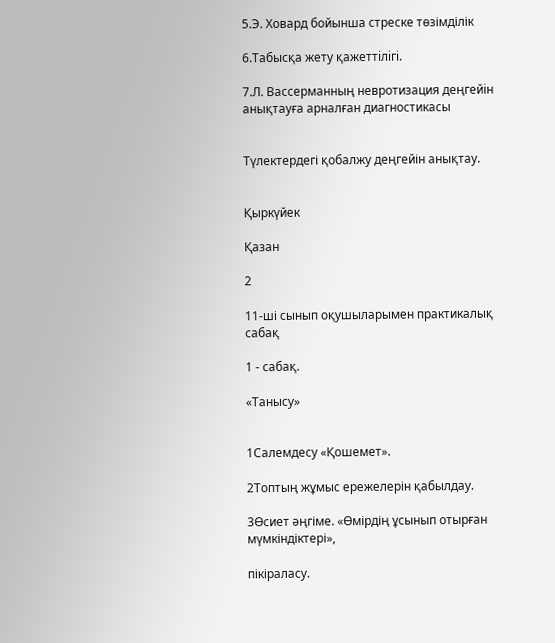5.Э. Ховард бойынша стреске төзімділік

6.Табысқа жету қажеттiлiгi.

7.Л. Вассерманның невротизация деңгейiн анықтауға арналған диагностикасы


Түлектердегі қобалжу деңгейін анықтау.


Қыркүйек

Қазан

2

11-ші сынып оқушыларымен практикалық сабақ

1 - сабақ.

«Танысу»


1Салемдесу «Қошемет».

2Топтың жұмыс ережелерін қабылдау.

3Өсиет әңгіме. «Өмірдің ұсынып отырған мүмкіндіктері»,

пікіраласу.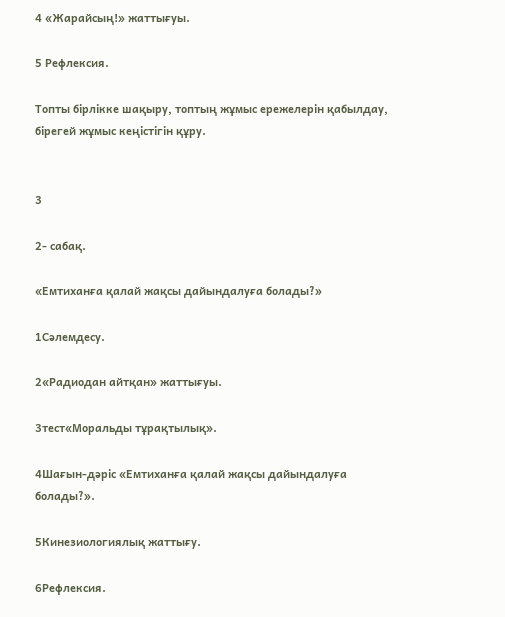4 «Жарайсың!» жаттығуы.

5 Рефлексия.

Топты бірлікке шақыру, топтың жұмыс ережелерін қабылдау, бірегей жұмыс кеңістігін құру.


3

2- сабақ.

«Емтиханға қалай жақсы дайындалуға болады?»

1Сәлемдесу.

2«Радиодан айтқан» жаттығуы.

3тест«Моральды тұрақтылық».

4Шағын-дәріс «Емтиханға қалай жақсы дайындалуға болады?».

5Кинезиологиялық жаттығу.

6Рефлексия.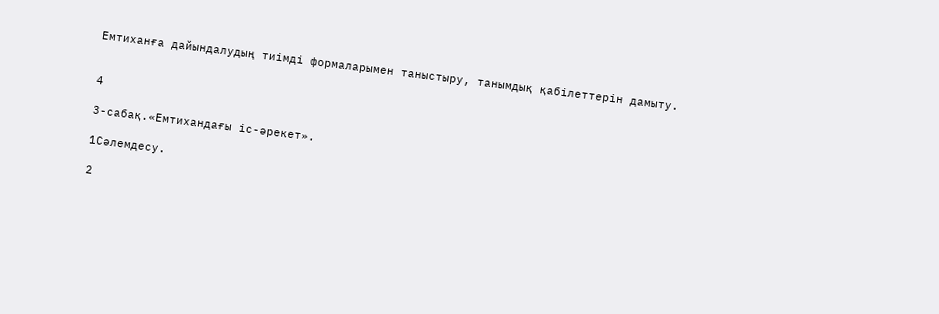Емтиханға дайындалудың тиімді формаларымен таныстыру, танымдық қабілеттерін дамыту.


4

3-сабақ.«Емтихандағы іс-әрекет».

1Сәлемдесу.

2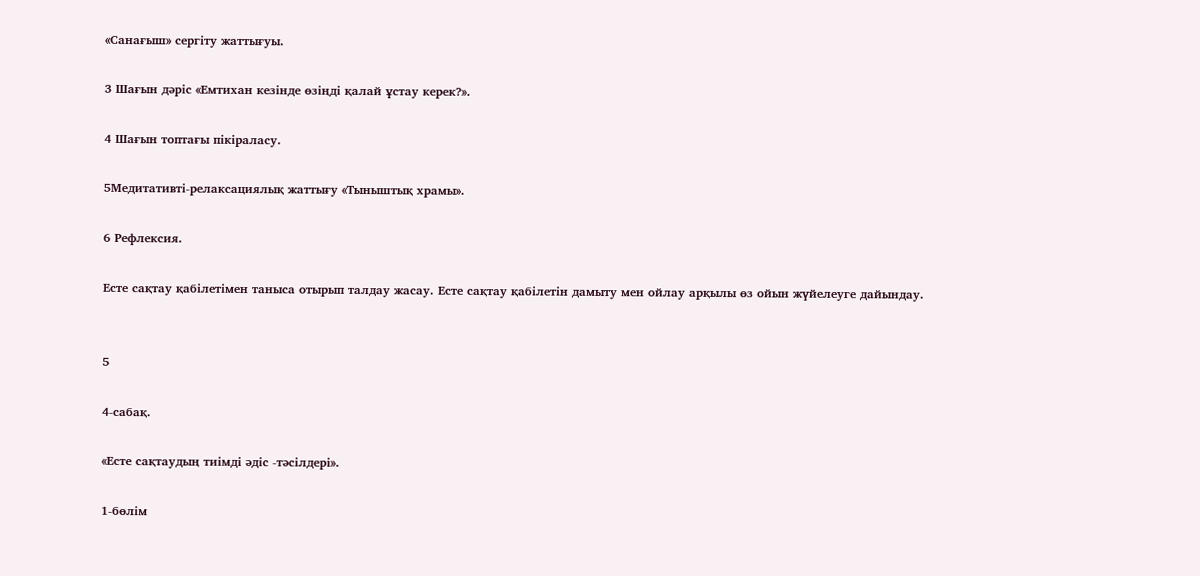«Санағыш» сергіту жаттығуы.

3 Шағын дәріс «Емтихан кезінде өзіңді қалай ұстау керек?».

4 Шағын топтағы пікіраласу.

5Медитативті-релаксациялық жаттығу «Тыныштық храмы».

6 Рефлексия.

Есте сақтау қабілетімен таныса отырып талдау жасау. Есте сақтау қабілетін дамыту мен ойлау арқылы өз ойын жүйелеуге дайындау.


5

4-сабақ.

«Есте сақтаудың тиімді әдіс -тәсілдері».

1-бөлім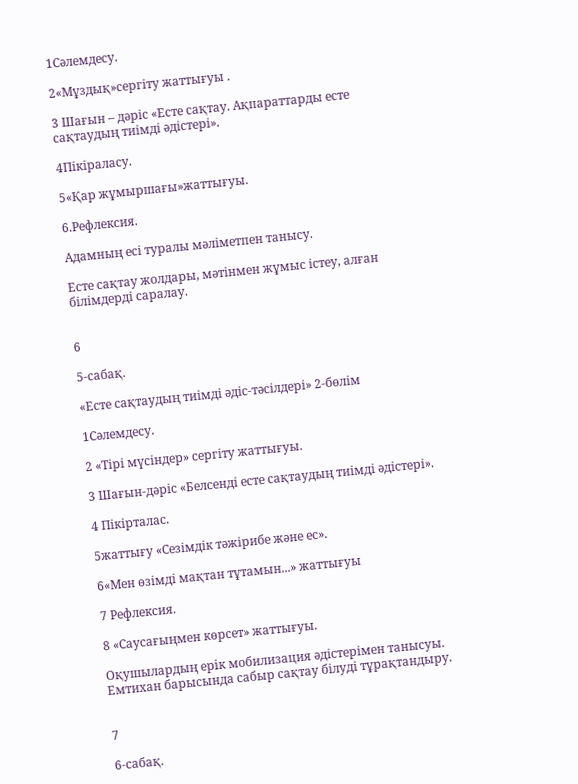1Сәлемдесу.

2«Мұздық»сергіту жаттығуы .

3 Шағын – дәріс «Есте сақтау. Ақпараттарды есте сақтаудың тиімді әдістері».

4Пікіраласу.

5«Қар жұмыршағы»жаттығуы.

6.Рефлексия.

Адамның есі туралы мәліметпен танысу.

Есте сақтау жолдары, мәтінмен жұмыс істеу, алған білімдерді саралау.


6

5-сабақ.

«Есте сақтаудың тиімді әдіс-тәсілдері» 2-бөлім

1Сәлемдесу.

2 «Тірі мүсіндер» сергіту жаттығуы.

3 Шағын-дәріс «Белсенді есте сақтаудың тиімді әдістері».

4 Пікірталас.

5жаттығу «Сезімдік тәжірибе және ес».

6«Мен өзімді мақтан тұтамын...» жаттығуы

7 Рефлексия.

8 «Саусағыңмен көрсет» жаттығуы.

Оқушылардың ерiк мобилизация әдістерімен танысуы. Емтихан барысында сабыр сақтау білуді тұрақтандыру.


7

6-сабақ.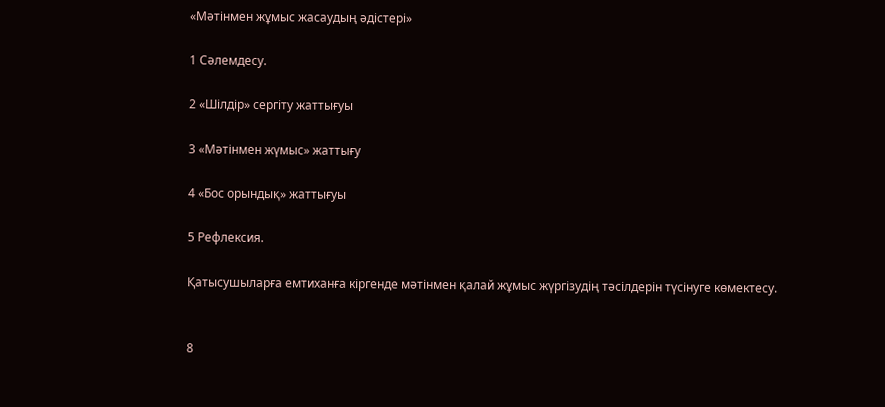«Мәтінмен жұмыс жасаудың әдістері»

1 Сәлемдесу.

2 «Шілдір» сергіту жаттығуы

3 «Мәтінмен жүмыс» жаттығу

4 «Бос орындық» жаттығуы

5 Рефлексия.

Қатысушыларға емтиханға кіргенде мәтінмен қалай жұмыс жүргізудің тәсілдерін түсінуге көмектесу.


8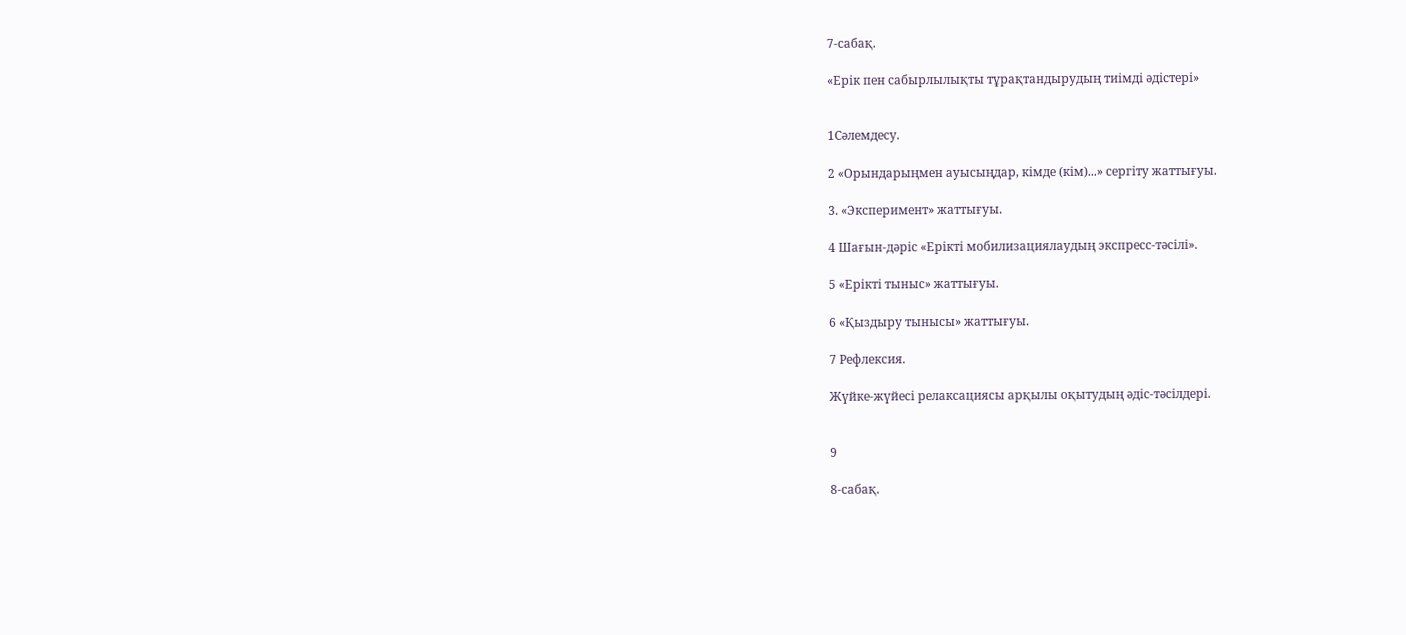7-сабақ.

«Ерік пен сабырлылықты тұрақтандырудың тиімді әдістері»


1Сәлемдесу.

2 «Орындарыңмен ауысыңдар, кімде (кім)...» сергіту жаттығуы.

3. «Эксперимент» жаттығуы.

4 Шағын-дәріс «Ерікті мобилизациялаудың экспресс-тәсілі».

5 «Ерікті тыныс» жаттығуы.

6 «Қыздыру тынысы» жаттығуы.

7 Рефлексия.

Жүйке-жүйесі релаксациясы арқылы оқытудың әдіс-тәсілдері.


9

8-сабақ.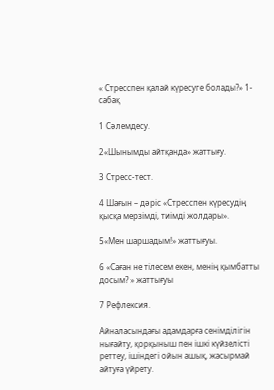« Стресспен қалай күресуге болады?» 1-сабақ

1 Сәлемдесу.

2«Шынымды айтқанда» жаттығу.

3 Стресс-тест.

4 Шағын – дәріс «Стресспен күресудің қысқа мерзімді, тиімді жолдары».

5«Мен шаршадым!» жаттығуы.

6 «Саған не тілесем екен, менің қымбатты досым? » жаттығуы

7 Рефлексия.

Айналасындағы адамдарға сенімділігін нығайту, қорқыныш пен ішкі күйзелісті реттеу, ішіндегі ойын ашық, жасырмай айтуға үйрету.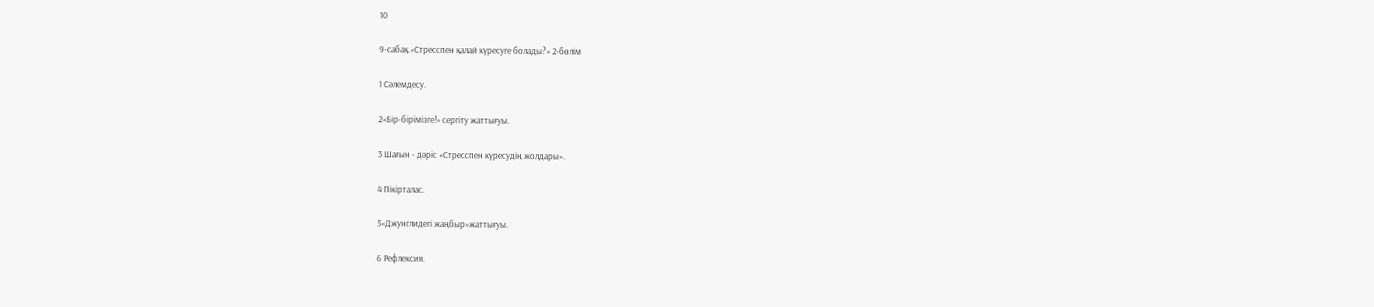10

9-сабақ.«Стресспен қалай күресуге болады?» 2-бөлім

1 Сәлемдесу.

2«Бір-бірімізге!» сергіту жаттығуы.

3 Шағын - дәріс «Стресспен күресудің жолдары».

4 Пікірталас.

5«Джунглидегі жаңбыр»жаттығуы.

6 Рефлексия.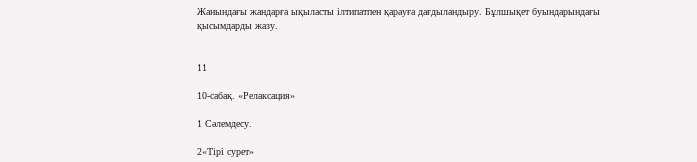Жанындағы жандарға ықыласты ілтипатпен қарауға дағдыландыру. Бұлшықет буындарындағы қысымдарды жазу.


11

10-сабақ. «Релаксация»

1 Сәлемдесу.

2«Тірі сурет»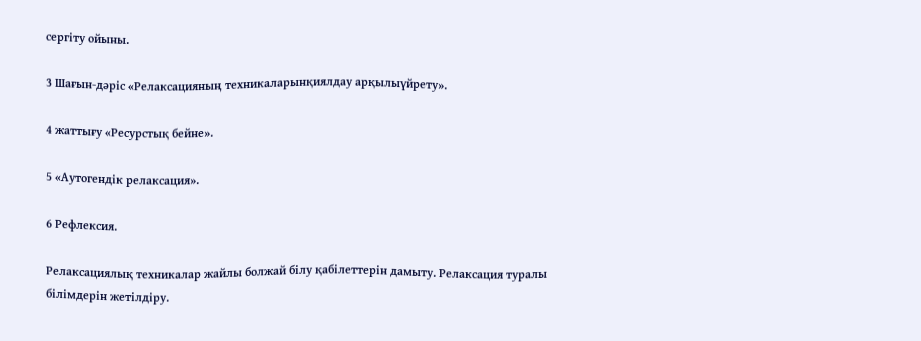сергіту ойыны.

3 Шағын-дәріс «Релаксацияның техникаларынқиялдау арқылыүйрету».

4 жаттығу «Ресурстық бейне».

5 «Аутогендік релаксация».

6 Рефлексия.

Релаксациялық техникалар жайлы болжай білу қабілеттерін дамыту. Релаксация туралы білімдерін жетілдіру.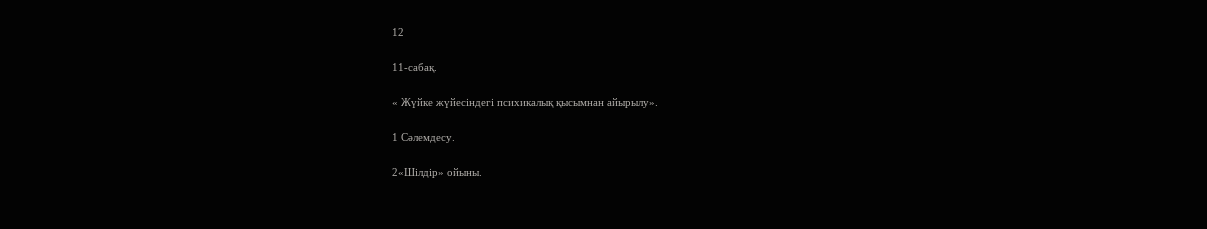12

11-сабақ.

« Жүйке жүйесіндегі психикалық қысымнан айырылу».

1 Сәлемдесу.

2«Шілдір» ойыны.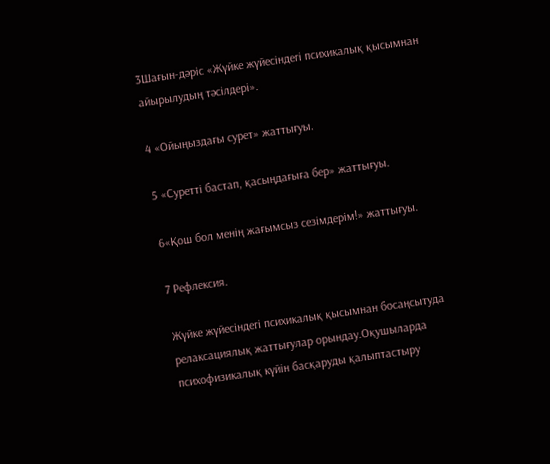3Шағын-дәріс «Жүйке жүйесіндегі психикалық қысымнан айырылудың тәсілдері».

4 «Ойыңыздағы сурет» жаттығуы.

5 «Суретті бастап, қасыңдағыға бер» жаттығуы.

6«Қош бол менің жағымсыз сезімдерім!» жаттығуы.

7 Рефлексия.

Жүйке жүйесіндегі психикалық қысымнан босаңсытуда релаксациялық жаттығулар орындау.Оқушыларда психофизикалық күйін басқаруды қалыптастыру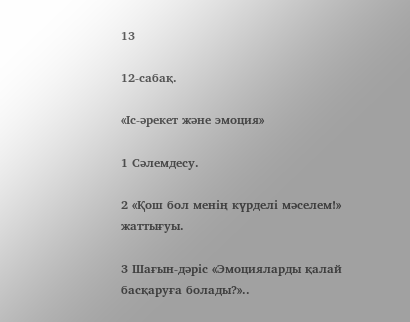13

12-сабақ.

«Іс-әрекет және эмоция»

1 Сәлемдесу.

2 «Қош бол менің күрделі мәселем!» жаттығуы.

3 Шағын-дәріс «Эмоцияларды қалай басқаруға болады?»..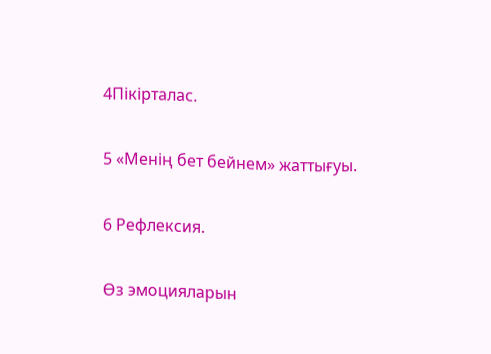4Пікірталас.

5 «Менің бет бейнем» жаттығуы.

6 Рефлексия.

Өз эмоцияларын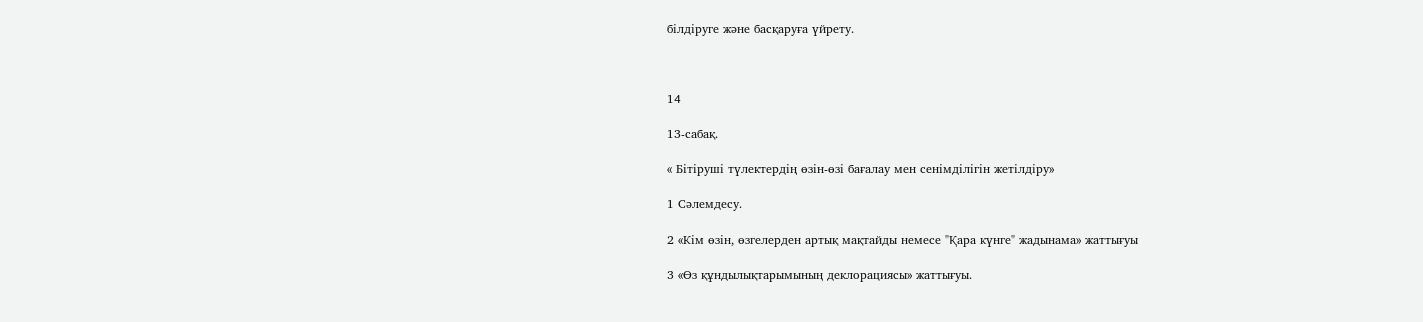білдіруге және басқаруға үйрету.



14

13-сабақ.

« Бітіруші түлектердің өзін-өзі бағалау мен сенімділігін жетілдіру»

1 Сәлемдесу.

2 «Кім өзін, өзгелерден артық мақтайды немесе "Қара күнге" жадынама» жаттығуы

3 «Өз құндылықтарымының деклорациясы» жаттығуы.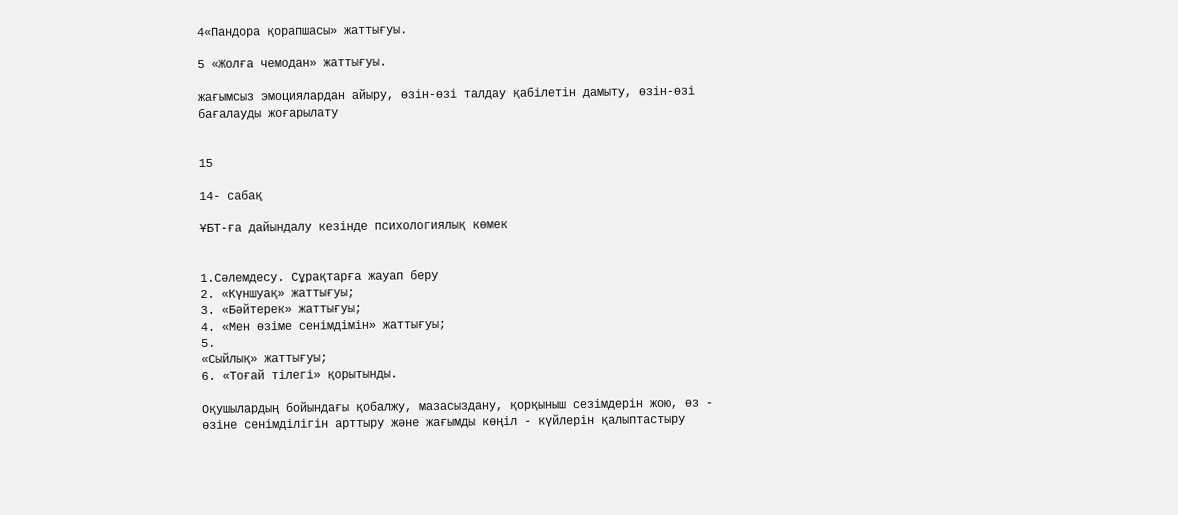4«Пандора қорапшасы» жаттығуы.

5 «Жолға чемодан» жаттығуы.

жағымсыз эмоциялардан айыру, өзін-өзі талдау қабілетін дамыту, өзін-өзі бағалауды жоғарылату


15

14- сабақ

ҰБТ-ға дайындалу кезінде психологиялық көмек


1.Сәлемдесу. Сұрақтарға жауап беру
2. «Күншуақ» жаттығуы;
3. «Бәйтерек» жаттығуы;
4. «Мен өзіме сенімдімін» жаттығуы;
5.
«Сыйлық» жаттығуы;
6. «Тоғай тілегі» қорытынды.

Оқушылардың бойындағы қобалжу, мазасыздану, қорқыныш сезімдерін жою, өз - өзіне сенімділігін арттыру және жағымды көңіл - күйлерін қалыптастыру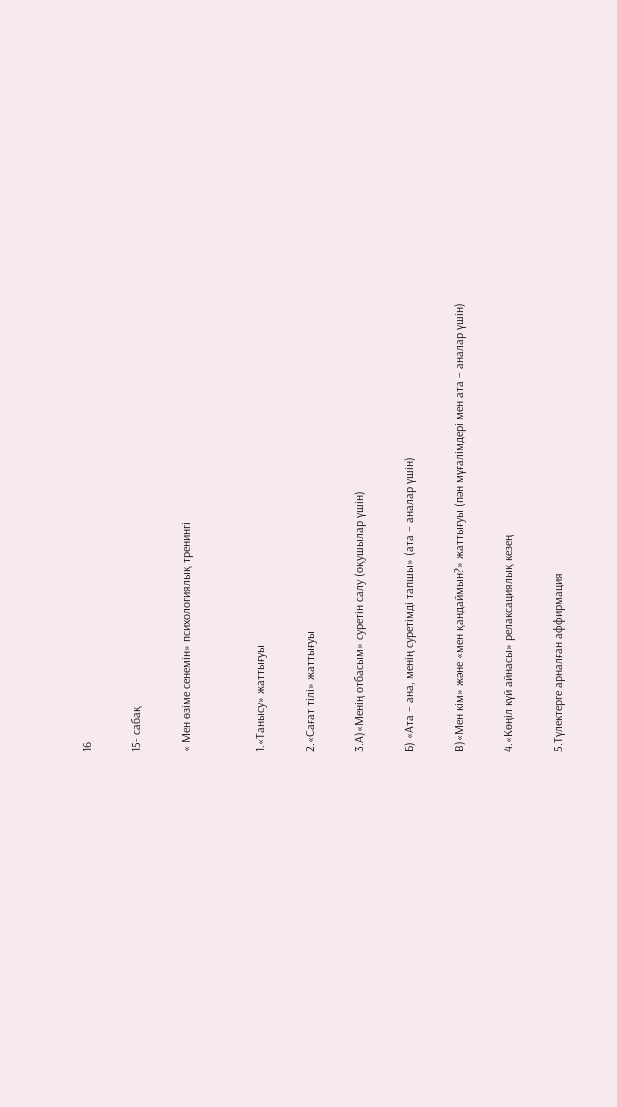16

15- сабақ

« Мен өзіме сенемін» психологиялық тренингі


1.«Танысу» жаттығуы

2.«Сағат тілі» жаттығуы

3.А)«Менің отбасым» суретін салу (оқушылар үшін)

Б) «Ата – ана, менің суретімді тапшы» (ата – аналар үшін)

В)«Мен кім» және «мен қандаймын?» жаттығуы (пән мұғалімдері мен ата – аналар үшін)

4.«Көңіл күй айнасы» релаксациялық кезең

5.Түлектерге арналған аффирмация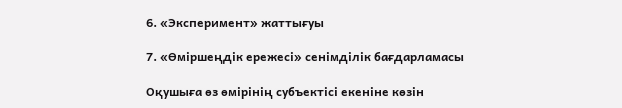6. «Эксперимент» жаттығуы

7. «Өміршеңдік ережесі» сенімділік бағдарламасы

Оқушыға өз өмірінің субъектісі екеніне көзін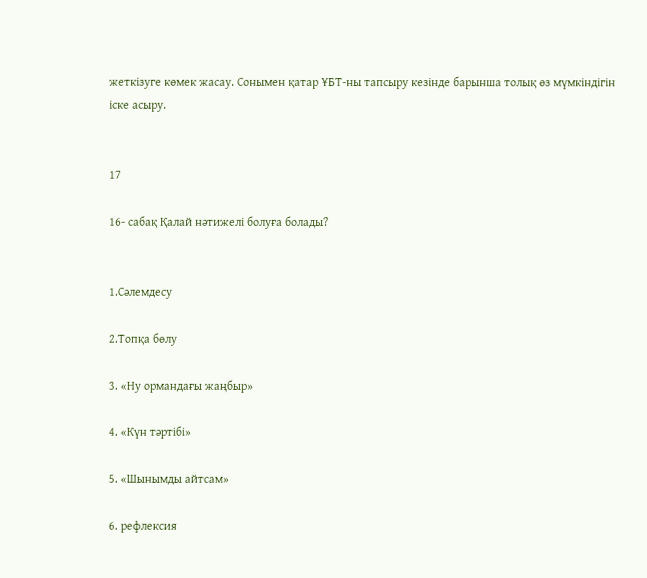жеткізуге көмек жасау. Сонымен қатар ҰБТ-ны тапсыру кезінде барынша толық өз мүмкіндігін іске асыру.


17

16- сабақ Қалай нәтижелі болуға болады?


1.Сәлемдесу

2.Топқа бөлу

3. «Ну ормандағы жаңбыр»

4. «Күн тәртібі»

5. «Шынымды айтсам»

6. рефлексия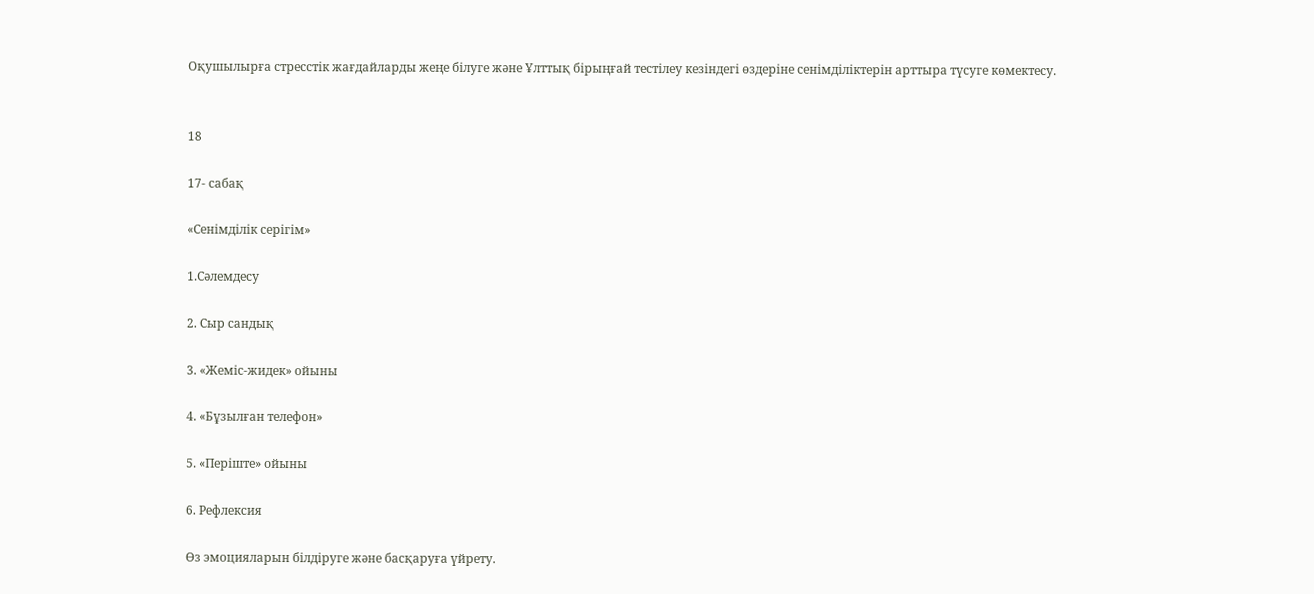Оқушылырға стресстік жағдайларды жеңе білуге және Ұлттық бірыңғай тестілеу кезіндегі өздеріне сенімділіктерін арттыра түсуге көмектесу.


18

17- сабақ

«Сенімділік серігім»

1.Сәлемдесу

2. Сыр сандық

3. «Жеміс-жидек» ойыны

4. «Бұзылған телефон»

5. «Періште» ойыны

6. Рефлексия

Өз эмоцияларын білдіруге және басқаруға үйрету.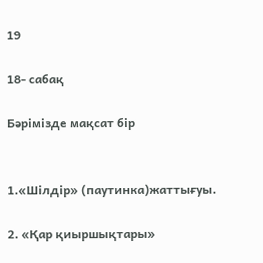19

18- сабақ

Бәрімізде мақсат бір


1.«Шілдір» (паутинка)жаттығуы.

2. «Қар қиыршықтары»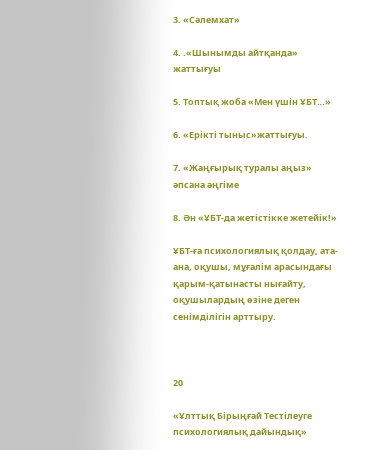3. «Сәлемхат»

4. .«Шынымды айтқанда» жаттығуы

5. Топтық жоба «Мен үшін ҰБТ…»

6. «Ерікті тыныс»жаттығуы.

7. «Жаңғырық туралы аңыз» әпсана әңгіме

8. Ән «ҰБТ-да жетістікке жетейік!»

ҰБТ-ға психологиялық қолдау, ата-ана, оқушы, мұғалім арасындағы қарым-қатынасты нығайту, оқушылардың өзіне деген сенімділігін арттыру.



20

«Ұлттық Бірыңғай Тестілеуге психологиялық дайындық»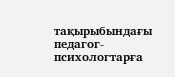тақырыбындағы педагог-психологтарға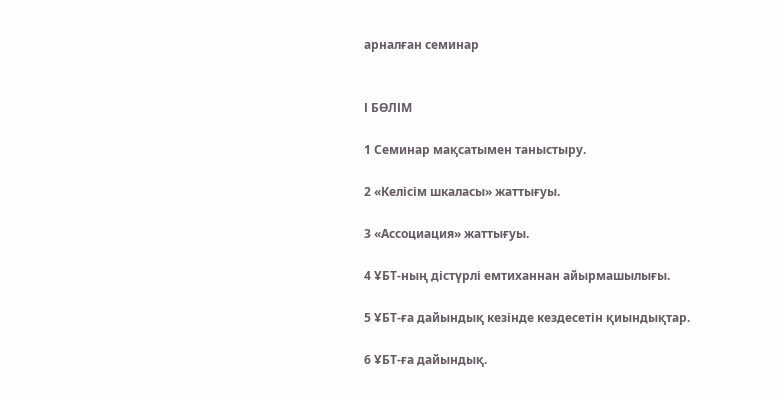арналған семинар


І БӨЛІМ

1 Семинар мақсатымен таныстыру.

2 «Келісім шкаласы» жаттығуы.

3 «Ассоциация» жаттығуы.

4 ҰБТ-ның дістүрлі емтиханнан айырмашылығы.

5 ҰБТ-ға дайындық кезінде кездесетін қиындықтар.

6 ҰБТ-ға дайындық.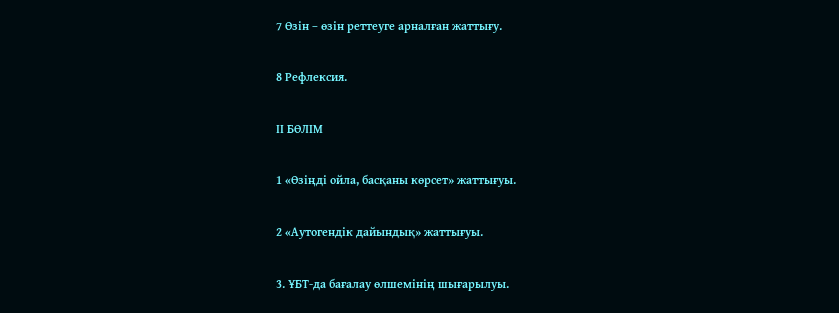7 Өзін – өзін реттеуге арналған жаттығу.

8 Рефлексия.

ІІ БӨЛІМ

1 «Өзіңді ойла, басқаны көрсет» жаттығуы.

2 «Аутогендік дайындық» жаттығуы.

3. ҰБТ-да бағалау өлшемінің шығарылуы.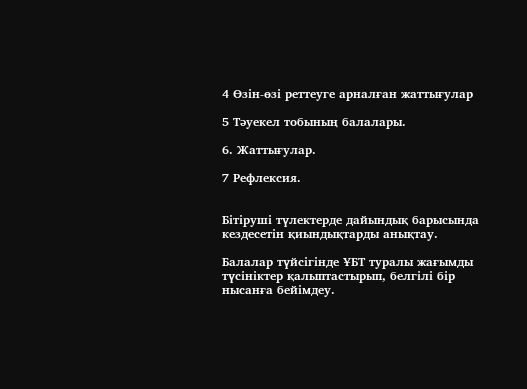4 Өзін-өзі реттеуге арналған жаттығулар

5 Тәуекел тобының балалары.

6. Жаттығулар.

7 Рефлексия.


Бітіруші түлектерде дайындық барысында кездесетін қиындықтарды анықтау.

Балалар түйсігінде ҰБТ туралы жағымды түсініктер қалыптастырып, белгілі бір нысанға бейімдеу.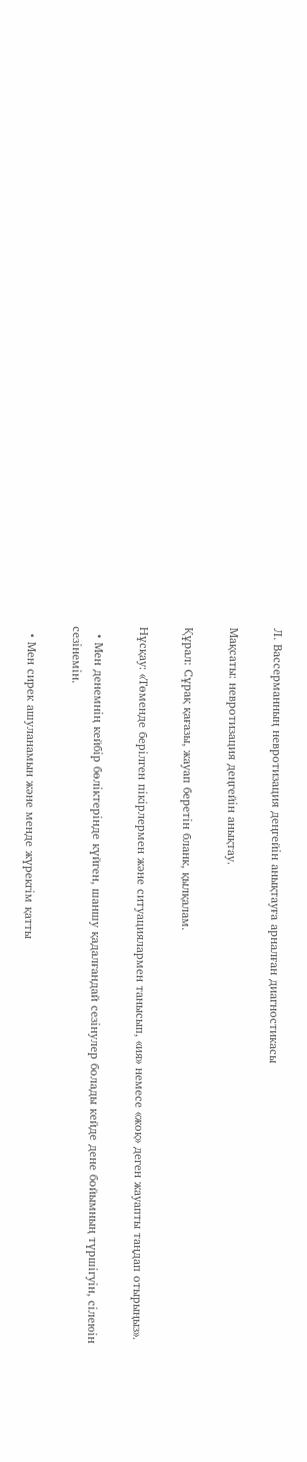Л. Вассерманның невротизация деңгейiн анықтауға арналған диагностикасы

Мақсаты: невротизация деңгейін анықтау.

Құрал: Сұрақ қағазы, жауап беретiн бланк, қылқалам.

Нұсқау: «Төменде берiлген пiкiрлермен және ситуациялармен танысып, «ия» немесе «жоқ» деген жауапты таңдап отырыңыз».

  • Мен денемнiң кейбiр бөліктерiнде күйген, шаншу қадалғандай сезінулер болады кейде дене бойымның түршiгуiн, сiлеюiн сезiнемiн.

  • Мен сирек ашуланамын және менде жүрекгім қатты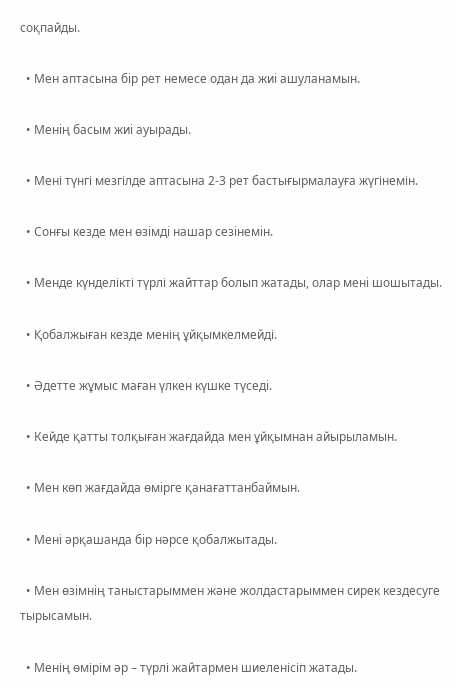соқпайды.

  • Мен аптасына бiр рет немесе одан да жиi ашуланамын.

  • Менiң басым жиi ауырады.

  • Мені түнгі мезгілде аптасына 2-3 рет бастығырмалауға жүгінемін.

  • Сонғы кезде мен өзiмдi нашар сезiнемiн.

  • Менде күнделікті түрлі жайттар болып жатады, олар менi шошытады.

  • Қобалжыған кезде менің ұйқымкелмейді.

  • Әдетте жұмыс маған үлкен күшке түседi.

  • Кейде қатты толқыған жағдайда мен ұйқымнан айырыламын.

  • Мен көп жағдайда өмiрге қанағаттанбаймын.

  • Менi әрқашанда бiр нәрсе қобалжытады.

  • Мен өзiмнiң таныстарыммен және жолдастарыммен сирек кездесуге тырысамын.

  • Менің өмірім әр – түрлі жайтармен шиеленісіп жатады.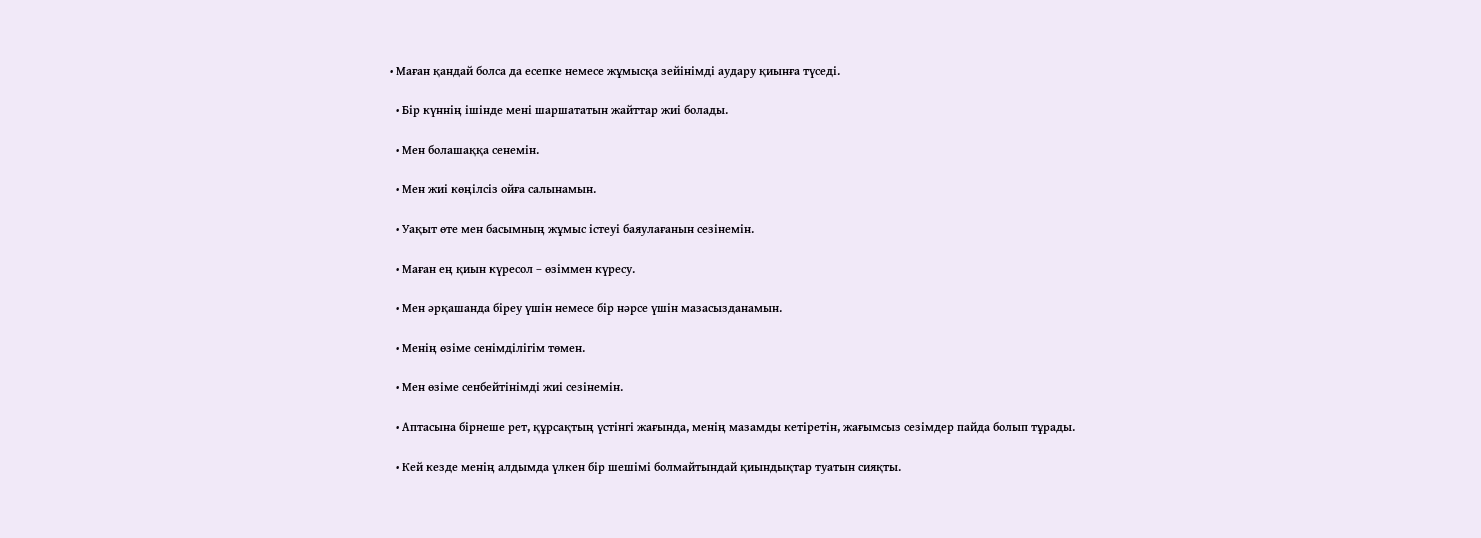• Маған қандай болса да есепке немесе жұмысқа зейінімді аудару қиынға түседi.

  • Бiр күннiң iшiнде мені шаршататын жайттар жиі болады.

  • Мен болашаққа сенемiн.

  • Мен жиi көңiлсiз ойға салынамын.

  • Уақыт өте мен басымның жұмыс iстеуі баяулағанын сезінемін.

  • Маған ең қиын күресол – өзiммен күресу.

  • Мен әрқашанда бiреу үшiн немесе бiр нәрсе үшiн мазасызданамын.

  • Менiң өзiме сенiмдiлiгiм төмен.

  • Мен өзiме сенбейтiнiмдi жиi сезiнемiн.

  • Аптасына бiрнеше рет, құрсақтың үстiнгi жағында, менiң мазамды кетіретiн, жағымсыз сезiмдер пайда болып тұрады.

  • Кей кезде менiң алдымда үлкен бір шешімі болмайтындай қиындықтар туатын сияқты.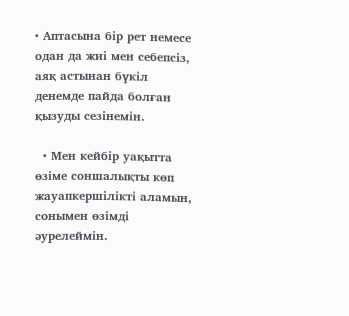• Аптасына бiр рет немесе одан да жиi мен себепсiз, аяқ астынан бүкiл денемде пайда болған қызуды сезiнемiн.

  • Мен кейбiр уақытта өзiме соншалықты көп жауапкершiлiктi аламын, сонымен өзiмдi әурелеймiн.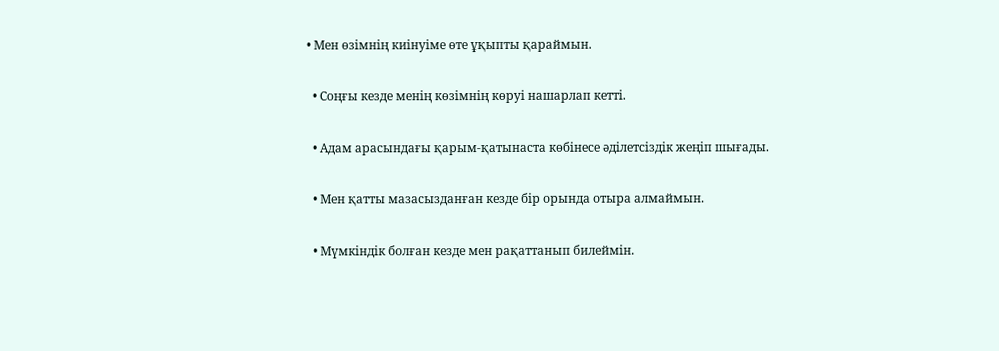• Мен өзiмнiң киiнуiме өте ұқыпты қараймын.

  • Соңғы кезде менiң көзiмнiң көруi нашарлап кеттi.

  • Адам арасындағы қарым-қатынаста көбiнесе әдiлетсiздiк жеңiп шығады.

  • Мен қатты мазасызданған кезде бiр орында отыра алмаймын.

  • Мүмкiндiк болған кезде мен рақаттанып билеймiн.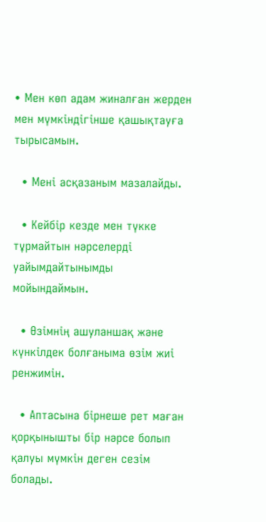• Мен көп адам жиналған жерден мен мүмкiндiгiнше қашықтауға тырысамын.

  • Менi асқазаным мазалайды.

  • Кейбiр кезде мен түкке тұрмайтын нәрселердi уайымдайтынымды мойындаймын.

  • Өзiмнiң ашуланшақ және күнкiлдек болғаныма өзiм жиi ренжимiн.

  • Аптасына бiрнеше рет маған қорқынышты бiр нәрсе болып қалуы мүмкiн деген сезiм болады.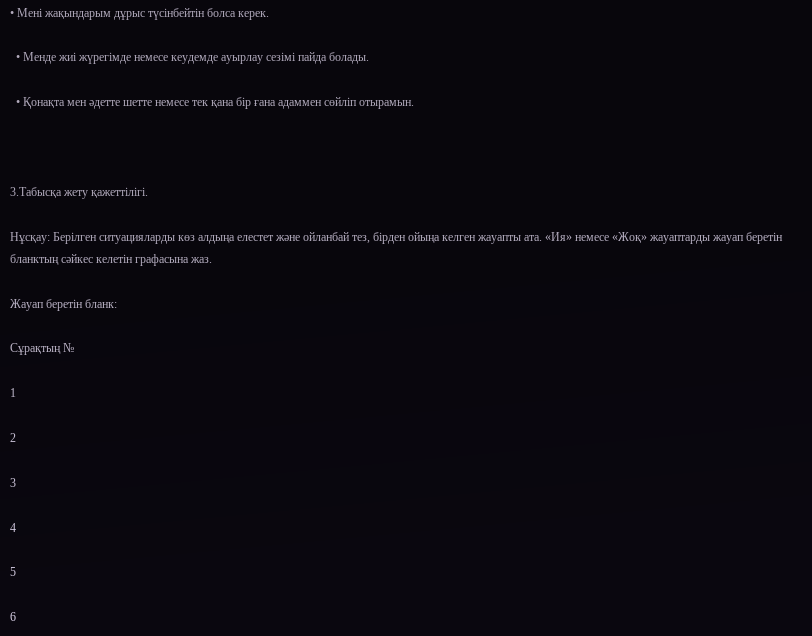• Менi жақындарым дұрыс түсiнбейтiн болса керек.

  • Менде жиi жүрегiмде немесе кеудемде ауырлау сезiмi пайда болады.

  • Қонақта мен әдетте шетте немесе тек қана бiр ғана адаммен сөйлiп отырамын.



3.Табысқа жету қажеттiлiгi.

Нұсқау: Берiлген ситуацияларды көз алдыңа елестет және ойланбай тез, бiрден ойыңа келген жауапты ата. «Ия» немесе «Жоқ» жауаптарды жауап беретiн бланктың сәйкес келетiн графасына жаз.

Жауап беретiн бланк:

Сұрақтың №

1

2

3

4

5

6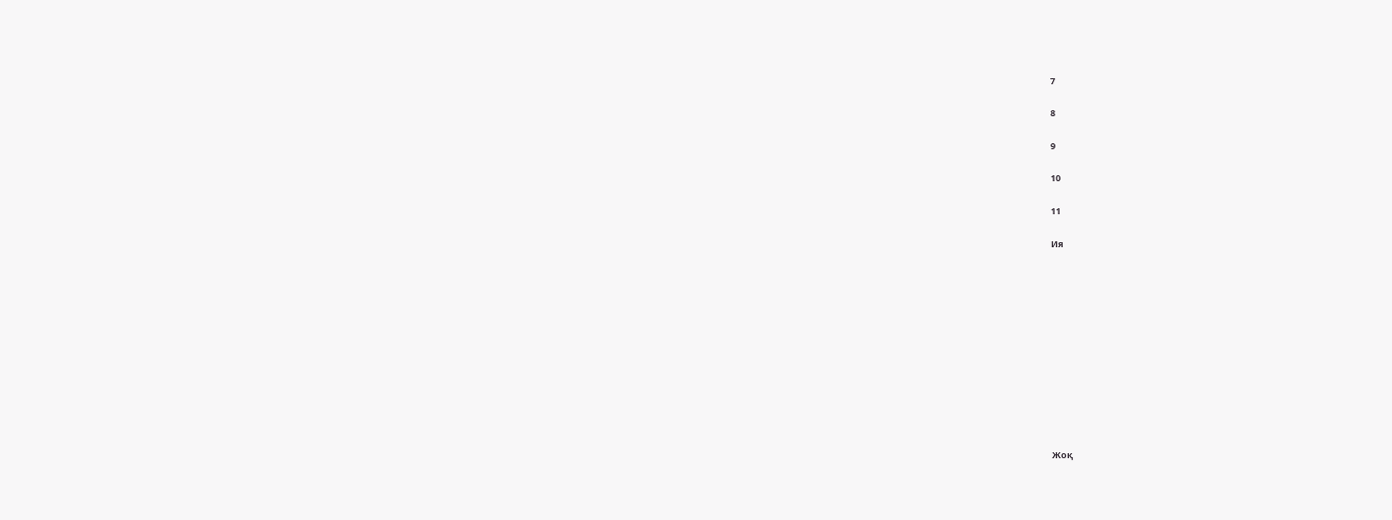7

8

9

10

11

Ия












Жоқ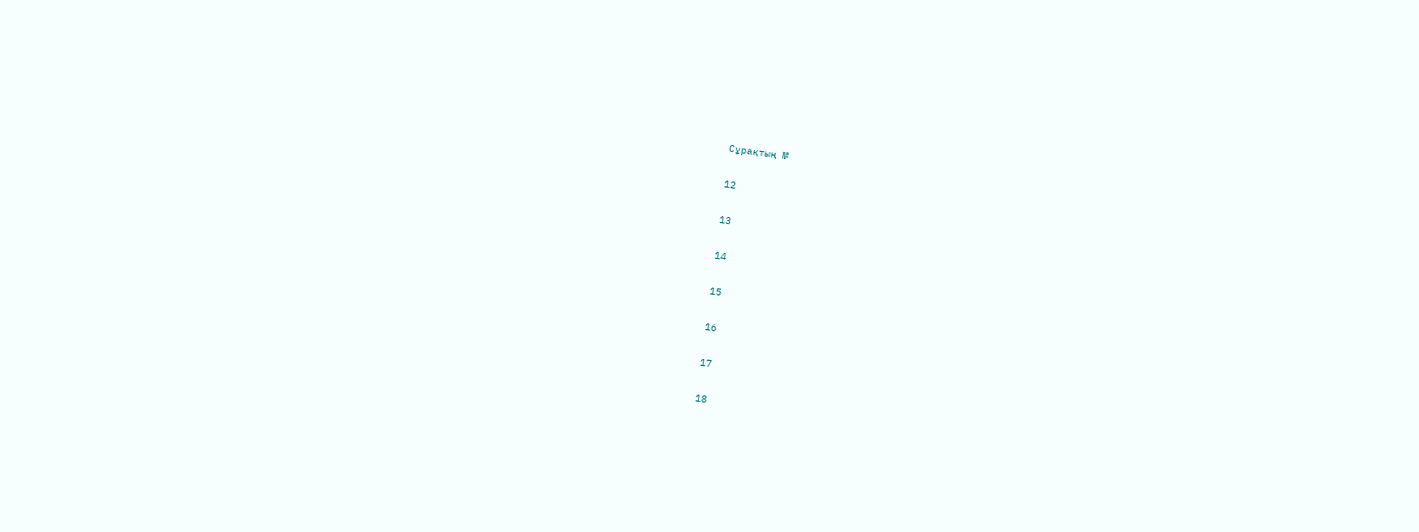Сұрақтың №

12

13

14

15

16

17

18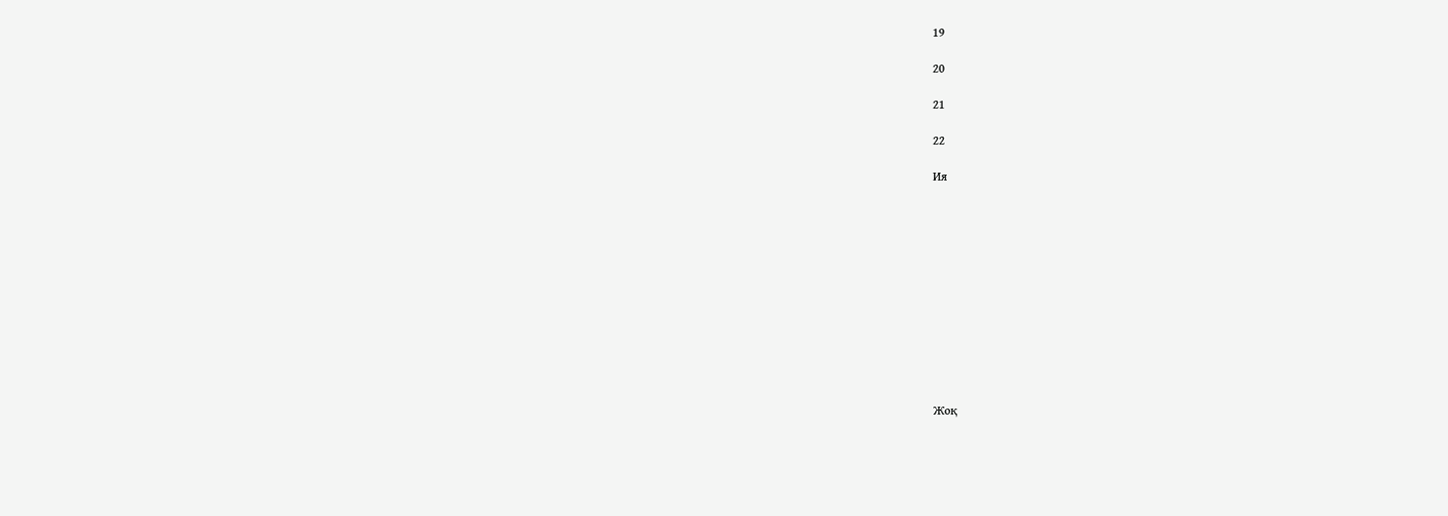19

20

21

22

Ия












Жоқ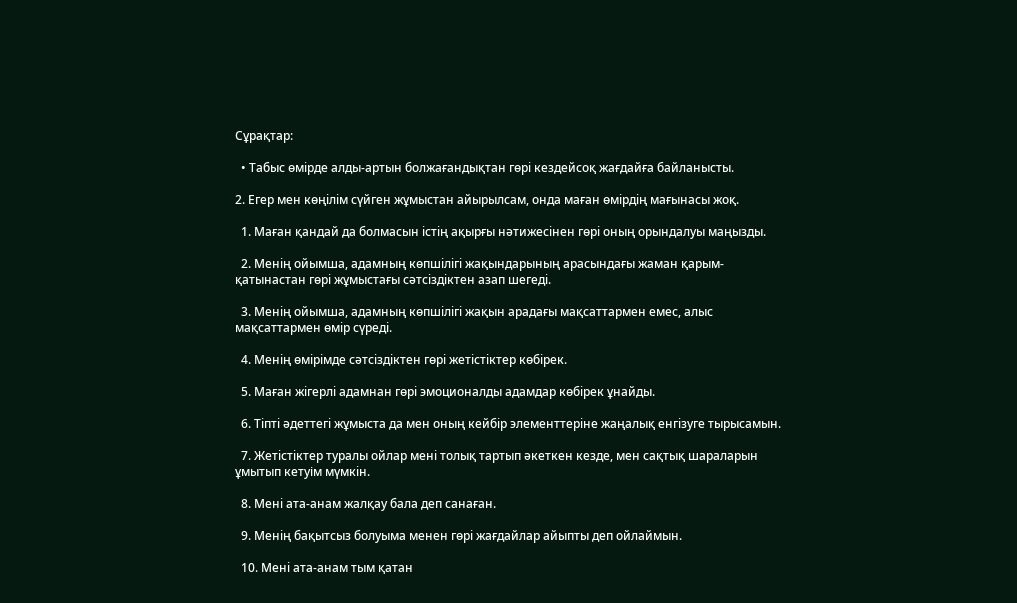Сұрақтар:

  • Табыс өмiрде алды-артын болжағандықтан гөрi кездейсоқ жағдайға байланысты.

2. Егер мен көңiлiм сүйген жұмыстан айырылсам, онда маған өмiрдiң мағынасы жоқ.

  1. Маған қандай да болмасын iстiң ақырғы нәтижесiнен гөрi оның орындалуы маңызды.

  2. Менiң ойымша, адамның көпшiлiгi жақындарының арасындағы жаман қарым-қатынастан гөрi жұмыстағы сәтсiздiктен азап шегедi.

  3. Менiң ойымша, адамның көпшiлiгi жақын арадағы мақсаттармен емес, алыс мақсаттармен өмiр сүредi.

  4. Менiң өмiрiмде сәтсiздiктен гөрi жетiстiктер көбiрек.

  5. Маған жiгерлi адамнан гөрi эмоционалды адамдар көбiрек ұнайды.

  6. Тiптi әдеттегi жұмыста да мен оның кейбiр элементтерiне жаңалық енгiзуге тырысамын.

  7. Жетiстiктер туралы ойлар менi толық тартып әкеткен кезде, мен сақтық шараларын ұмытып кетуім мүмкiн.

  8. Менi ата-анам жалқау бала деп санаған.

  9. Менiң бақытсыз болуыма менен гөрi жағдайлар айыпты деп ойлаймын.

  10. Менi ата-анам тым қатан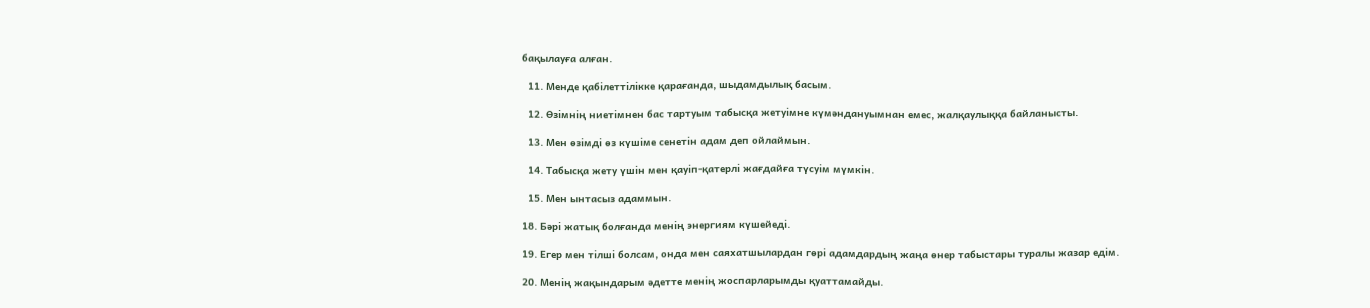бақылауға алған.

  11. Менде қабiлеттiлiкке қарағанда, шыдамдылық басым.

  12. Өзiмнiң ниетiмнен бас тартуым табысқа жетуiмне күмәндануымнан емес, жалқаулыққа байланысты.

  13. Мен өзiмдi өз күшiме сенетiн адам деп ойлаймын.

  14. Табысқа жету үшiн мен қауiп-қатерлi жағдайға түсуiм мүмкiн.

  15. Мен ынтасыз адаммын.

18. Бәрi жатық болғанда менiң энергиям күшейедi.

19. Егер мен тiлшi болсам, онда мен саяхатшылардан гөрi адамдардың жаңа өнер табыстары туралы жазар едiм.

20. Менiң жақындарым әдетте менiң жоспарларымды қуаттамайды.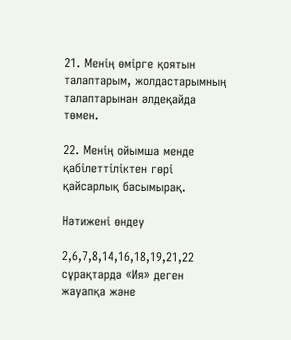21. Менiң өмiрге қоятын талаптарым, жолдастарымның талаптарынан әлдеқайда төмен.

22. Менiң ойымша менде қабiлеттiлiктен гөрi қайсарлық басымырақ.

Нәтиженi өндеу

2,6,7,8,14,16,18,19,21,22 сұрақтарда «Ия» деген жауапқа және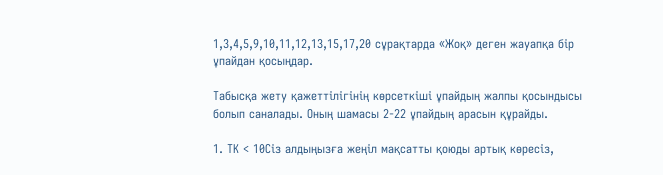1,3,4,5,9,10,11,12,13,15,17,20 сұрақтарда «Жоқ» деген жауапқа бiр ұпайдан қосыңдар.

Табысқа жету қажеттiлiгiнiң көрсеткiшi ұпайдың жалпы қосындысы болып саналады. Оның шамасы 2-22 ұпайдың арасын құрайды.

1. ТК < 10Сiз алдыңызға жеңiл мақсатты қоюды артық көресiз,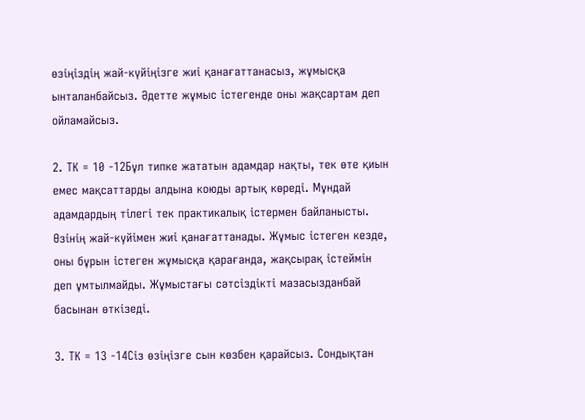өзiңiздiң жай-күйiңiзге жиі қанағаттанасыз, жұмысқа ынталанбайсыз. Әдетте жұмыс iстегенде оны жақсартам деп ойламайсыз.

2. ТК = 10 -12Бұл типке жататын адамдар нақты, тек өте қиын емес мақсаттарды алдына коюды артық көредi. Мұндай адамдардың тiлегi тек практикалық iстермен байланысты. Өзiнiң жай-күйiмен жиi қанағаттанады. Жұмыс iстеген кезде, оны бұрын iстеген жұмысқа қарағанда, жақсырақ iстеймiн деп ұмтылмайды. Жұмыстағы сәтсiздiктi мазасызданбай басынан өткiзедi.

3. ТК = 13 -14Сiз өзiңiзге сын көзбен қарайсыз. Сондықтан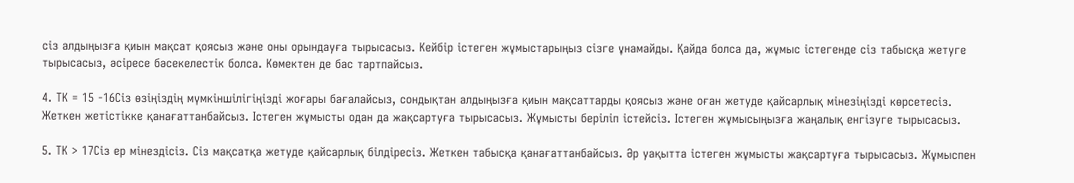сiз алдыңызға қиын мақсат қоясыз және оны орындауға тырысасыз. Кейбiр iстеген жұмыстарыңыз сiзге ұнамайды. Қайда болса да, жұмыс iстегенде сiз табысқа жетуге тырысасыз, әсіресе бәсекелестік болса. Көмектен де бас тартпайсыз.

4. ТК = 15 -16Сiз өзiңiздiң мүмкiншiлiгiңiздi жоғары бағалайсыз, сондықтан алдыңызға қиын мақсаттарды қоясыз және оған жетуде қайсарлық мiнезiңiздi көрсетесiз. Жеткен жетiстiкке қанағаттанбайсыз. Iстеген жұмысты одан да жақсартуға тырысасыз. Жұмысты берiлiп iстейсiз. Iстеген жұмысыңызға жаңалық енгiзуге тырысасыз.

5. ТК > 17Сiз ер мiнездiсiз. Сiз мақсатқа жетуде қайсарлық бiлдiресiз. Жеткен табысқа қанағаттанбайсыз. Әр уақытта iстеген жұмысты жақсартуға тырысасыз. Жұмыспен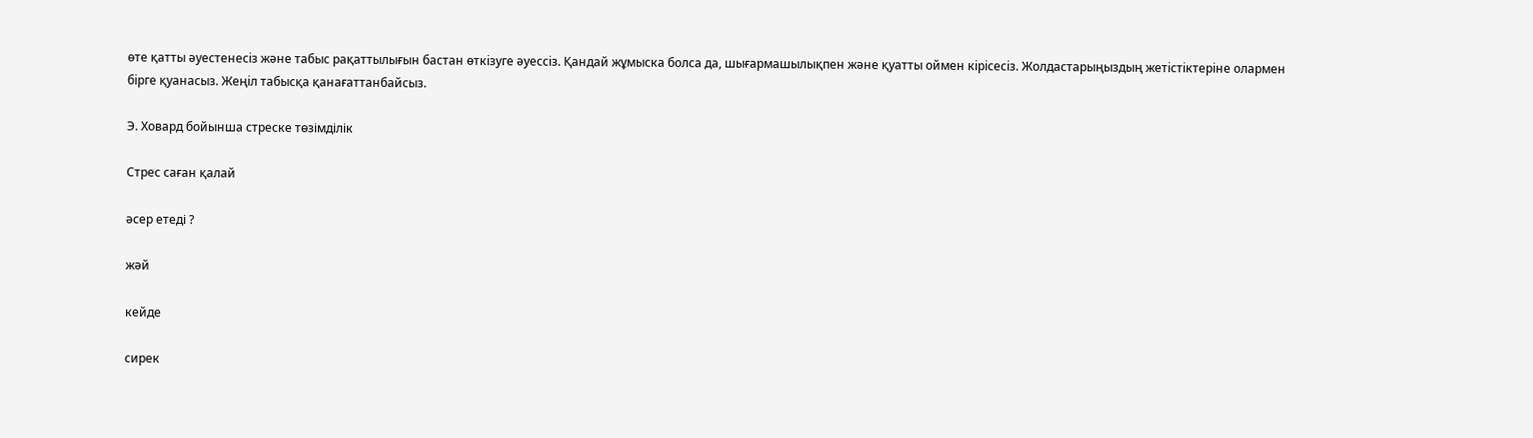өте қатты әуестенесiз және табыс рақаттылығын бастан өткiзуге әуессiз. Қандай жұмыска болса да, шығармашылықпен және қуатты оймен кiрiсесiз. Жолдастарыңыздың жетiстiктерiне олармен бiрге қуанасыз. Жеңiл табысқа қанағаттанбайсыз.

Э. Ховард бойынша стреске төзімділік

Стрес саған қалай

әсер етеді ?

жәй

кейде

сирек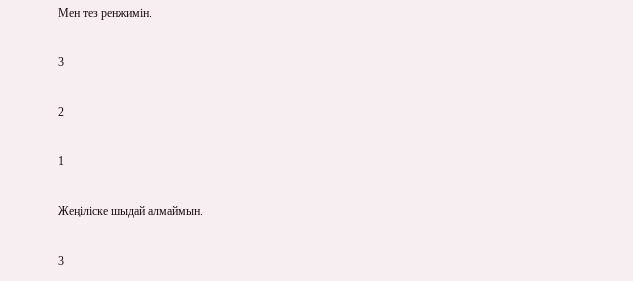Мен тез ренжимін.

3

2

1

Жеңіліске шыдай алмаймын.

3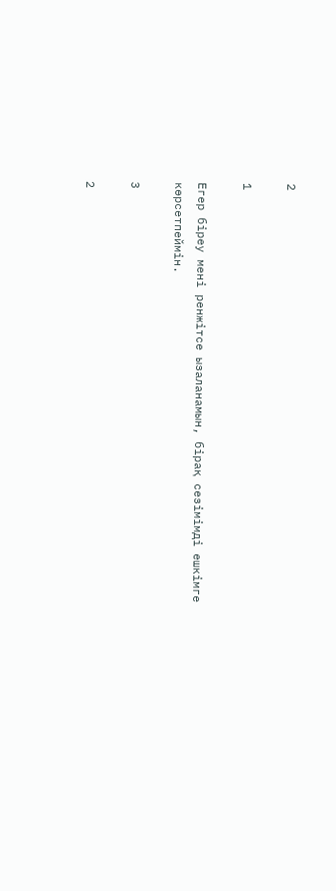2

1

Егер біреу мені ренжітсе ызаланамын, бірақ сезімімді ешкімге көрсетпеймін.

3

2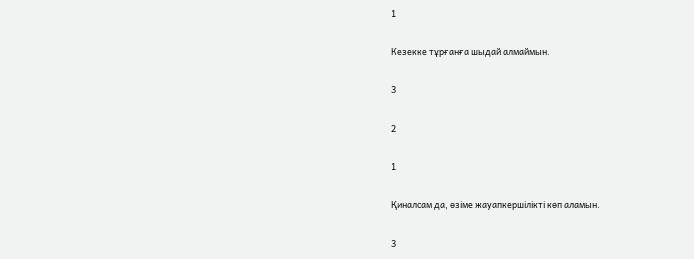1

Кезекке тұрғанға шыдай алмаймын.

3

2

1

Қиналсам да, өзіме жауапкершілікті көп аламын.

3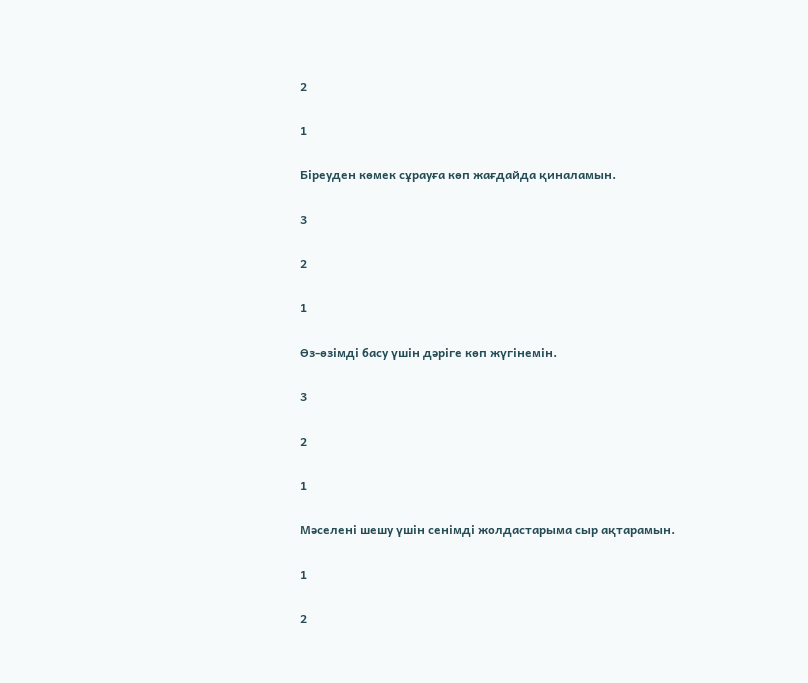2

1

Біреуден көмек сұрауға көп жағдайда қиналамын.

3

2

1

Өз-өзімді басу үшін дәріге көп жүгінемін.

3

2

1

Мәселені шешу үшін сенімді жолдастарыма сыр ақтарамын.

1

2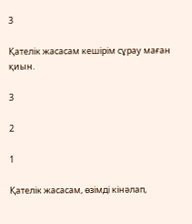3

Қателік жасасам кешірім сұрау маған қиын.

3

2

1

Қателік жасасам, өзімді кінәлап,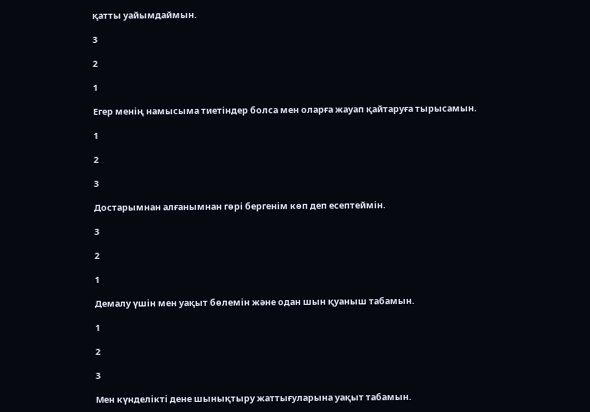қатты уайымдаймын.

3

2

1

Егер менің намысыма тиетіндер болса мен оларға жауап қайтаруға тырысамын.

1

2

3

Достарымнан алғанымнан гөрі бергенім көп деп есептеймін.

3

2

1

Демалу үшін мен уақыт бөлемін және одан шын қуаныш табамын.

1

2

3

Мен күнделікті дене шынықтыру жаттығуларына уақыт табамын.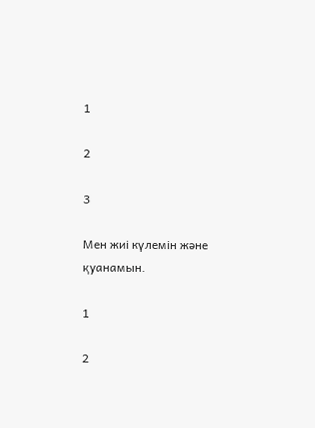1

2

3

Мен жиі күлемін және қуанамын.

1

2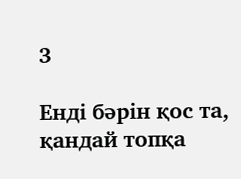3

Енді бәрін қос та, қандай топқа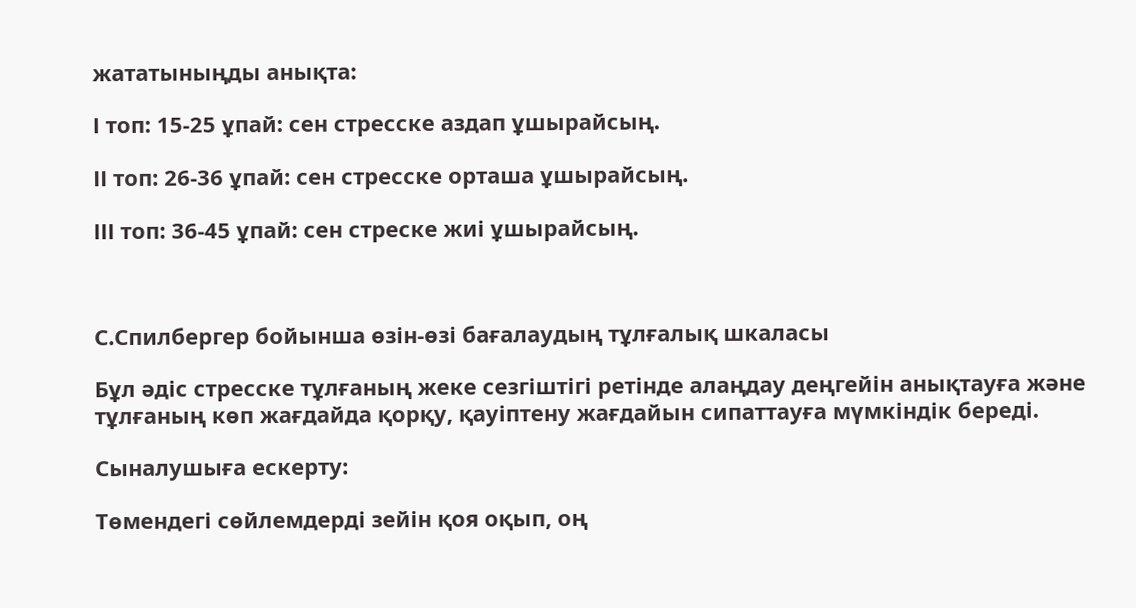жататыныңды анықта:

І топ: 15-25 ұпай: сен стресске аздап ұшырайсың.

ІІ топ: 26-36 ұпай: сен стресске орташа ұшырайсың.

ІІІ топ: 36-45 ұпай: сен стреске жиі ұшырайсың.



С.Спилбергер бойынша өзін-өзі бағалаудың тұлғалық шкаласы

Бұл әдіс стресске тұлғаның жеке сезгіштігі ретінде алаңдау деңгейін анықтауға және тұлғаның көп жағдайда қорқу, қауіптену жағдайын сипаттауға мүмкіндік береді.

Сыналушыға ескерту:

Төмендегі сөйлемдерді зейін қоя оқып, оң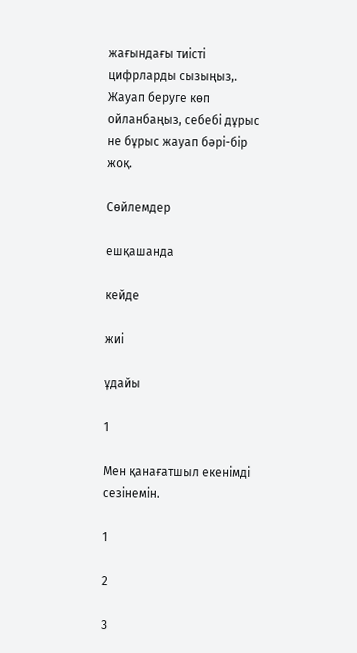жағындағы тиісті цифрларды сызыңыз,. Жауап беруге көп ойланбаңыз, себебі дұрыс не бұрыс жауап бәрі-бір жоқ.

Сөйлемдер

ешқашанда

кейде

жиі

ұдайы

1

Мен қанағатшыл екенімді сезінемін.

1

2

3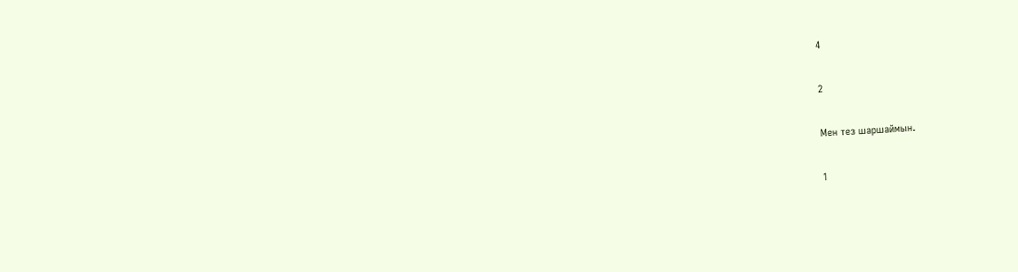4

2

Мен тез шаршаймын.

1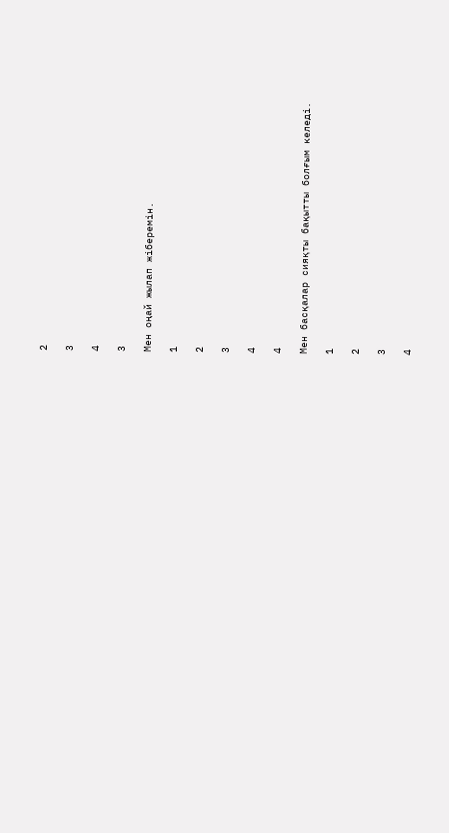2

3

4

3

Мен оңай жылап жіберемін.

1

2

3

4

4

Мен басқалар сияқты бақытты болғым келеді.

1

2

3

4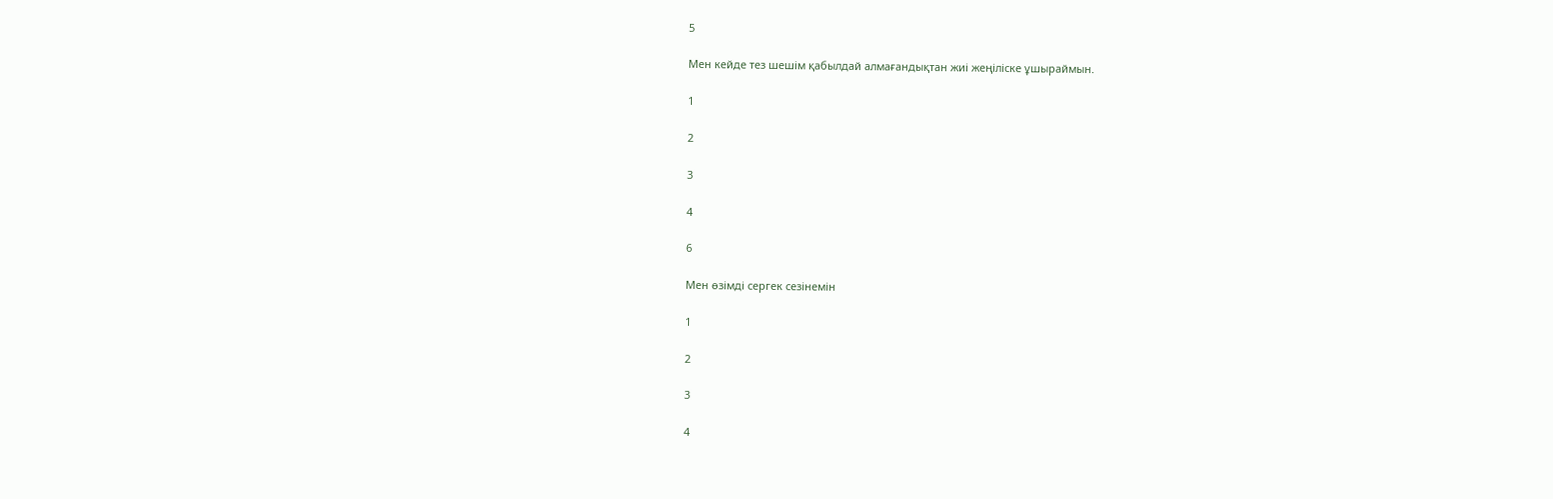5

Мен кейде тез шешім қабылдай алмағандықтан жиі жеңіліске ұшыраймын.

1

2

3

4

6

Мен өзімді сергек сезінемін

1

2

3

4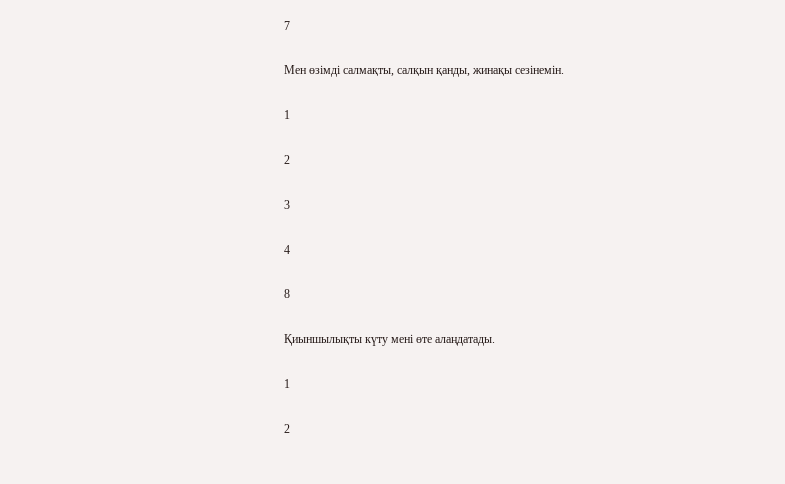7

Мен өзімді салмақты, салқын қанды, жинақы сезінемін.

1

2

3

4

8

Қиыншылықты күту мені өте алаңдатады.

1

2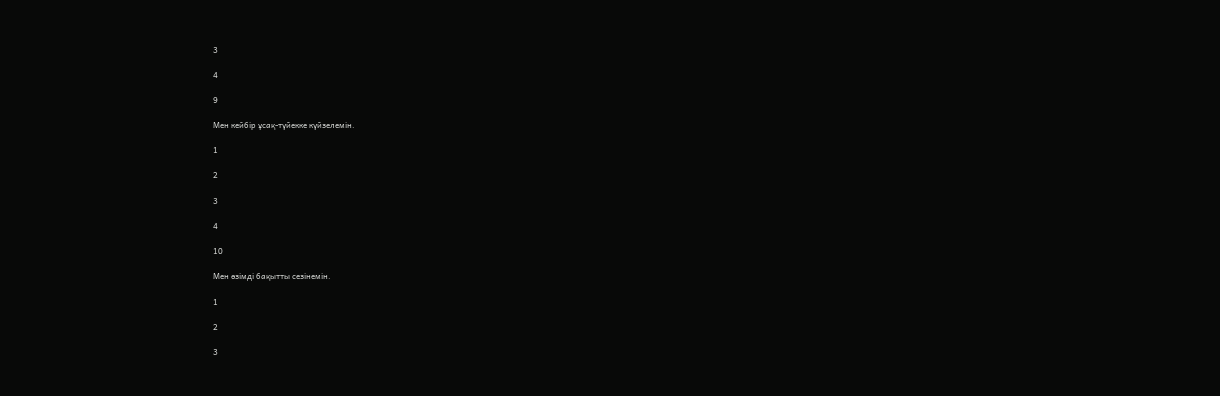3

4

9

Мен кейбір ұсақ-түйекке күйзелемін.

1

2

3

4

10

Мен өзімді бақытты сезінемін.

1

2

3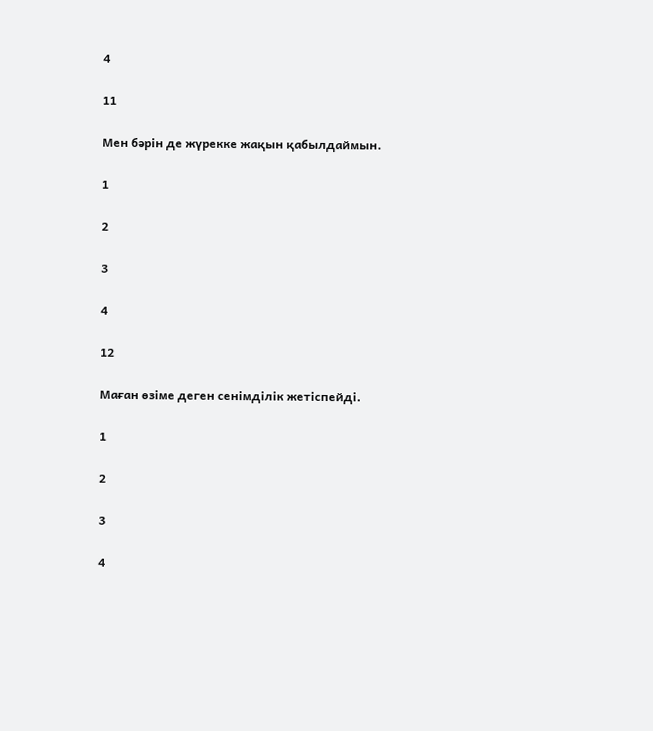4

11

Мен бәрін де жүрекке жақын қабылдаймын.

1

2

3

4

12

Маған өзіме деген сенімділік жетіспейді.

1

2

3

4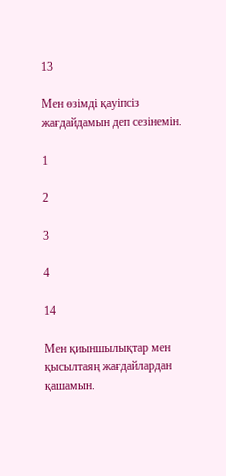13

Мен өзімді қауіпсіз жағдайдамын деп сезінемін.

1

2

3

4

14

Мен қиыншылықтар мен қысылтаяң жағдайлардан қашамын.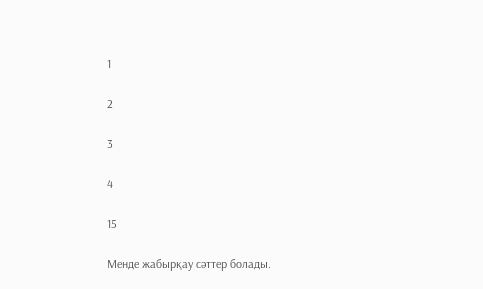1

2

3

4

15

Менде жабырқау сәттер болады.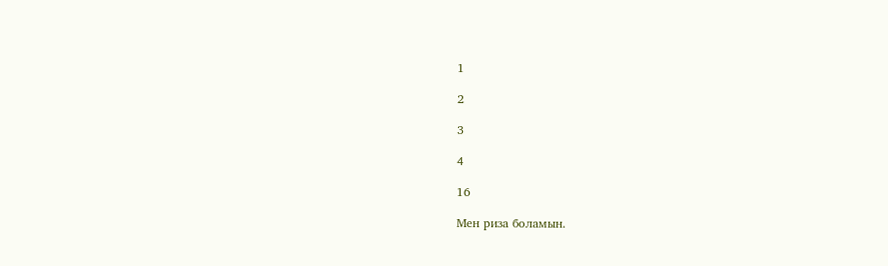1

2

3

4

16

Мен риза боламын.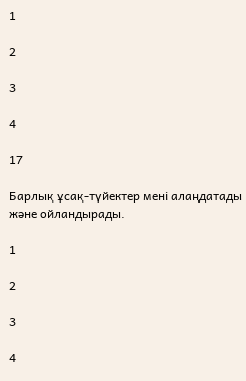1

2

3

4

17

Барлық ұсақ-түйектер мені алаңдатады және ойландырады.

1

2

3

4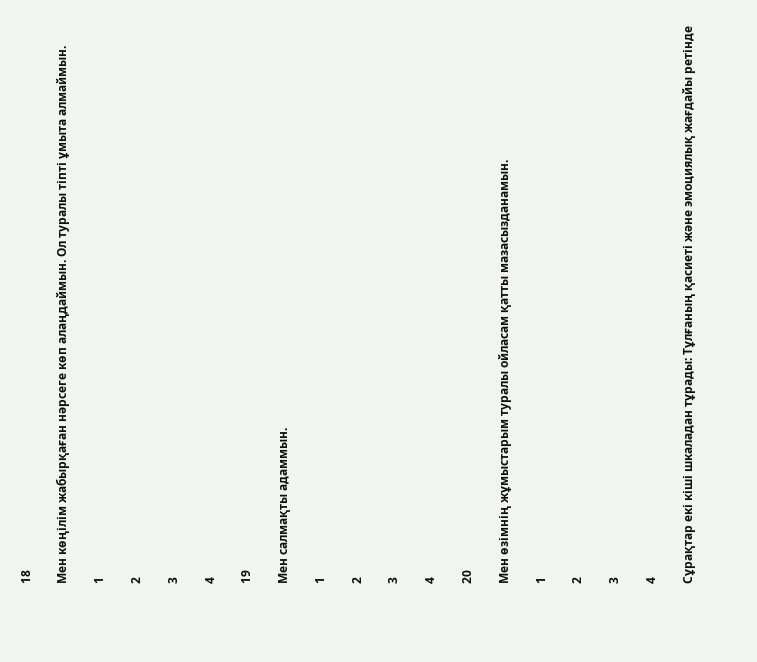18

Мен көңілім жабырқаған нәрсеге көп алаңдаймын. Ол туралы тіпті ұмыта алмаймын.

1

2

3

4

19

Мен салмақты адаммын.

1

2

3

4

20

Мен өзімнің жұмыстарым туралы ойласам қатты мазасызданамын.

1

2

3

4

Сұрақтар екі кіші шкаладан тұрады: Тұлғаның қасиеті және эмоциялық жағдайы ретінде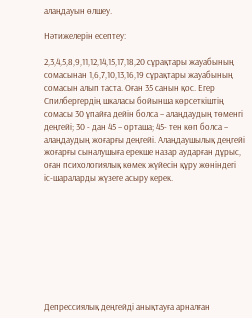алаңдауын өлшеу.

Нәтижелерін есептеу:

2,3,4,5,8,9,11,12,14,15,17,18,20 сұрақтары жауабының сомасынан 1,6,7,10,13,16,19 сұрақтары жауабының сомасын алып таста. Оған 35 санын қос. Егер Спилбергердің шкаласы бойынша көрсеткіштің сомасы 30 ұпайға дейін болса – алаңдаудың төменгі деңгейі; 30 - дан 45 – орташа; 45- тен көп болса – алаңдаудың жоғарғы деңгейі. Алаңдаушылық деңгейі жоғарғы сыналушыға ерекше назар аударған дұрыс, оған психологиялық көмек жүйесін құру жөніндегі іс-шараларды жүзеге асыру керек.









Депрессиялық деңгейдi анықтауға арналған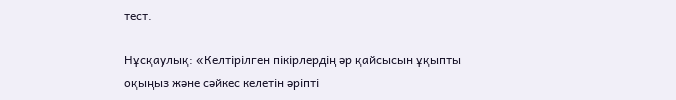тест.

Нұсқаулық: «Келтiрiлген пiкiрлердiң әр қайсысын ұқыпты оқыңыз және сәйкес келетiн әрiптi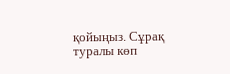қойыңыз. Сұрақ туралы көп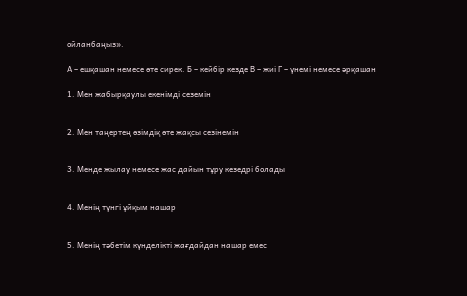ойланбаңыз».

А – ешқашан немесе өте сирек. Б – кейбiр кезде В – жиi Г – үнемi немесе әрқашан

1. Мен жабырқаулы екенімді сеземiн


2. Мен таңертең өзiмдiқ өте жақсы сезiнемiн


3. Менде жылау немесе жас дайын тұру кезедрі болады


4. Менiң түнгi ұйқым нашар


5. Менiң тәбетiм күнделiктi жағдайдан нашар емес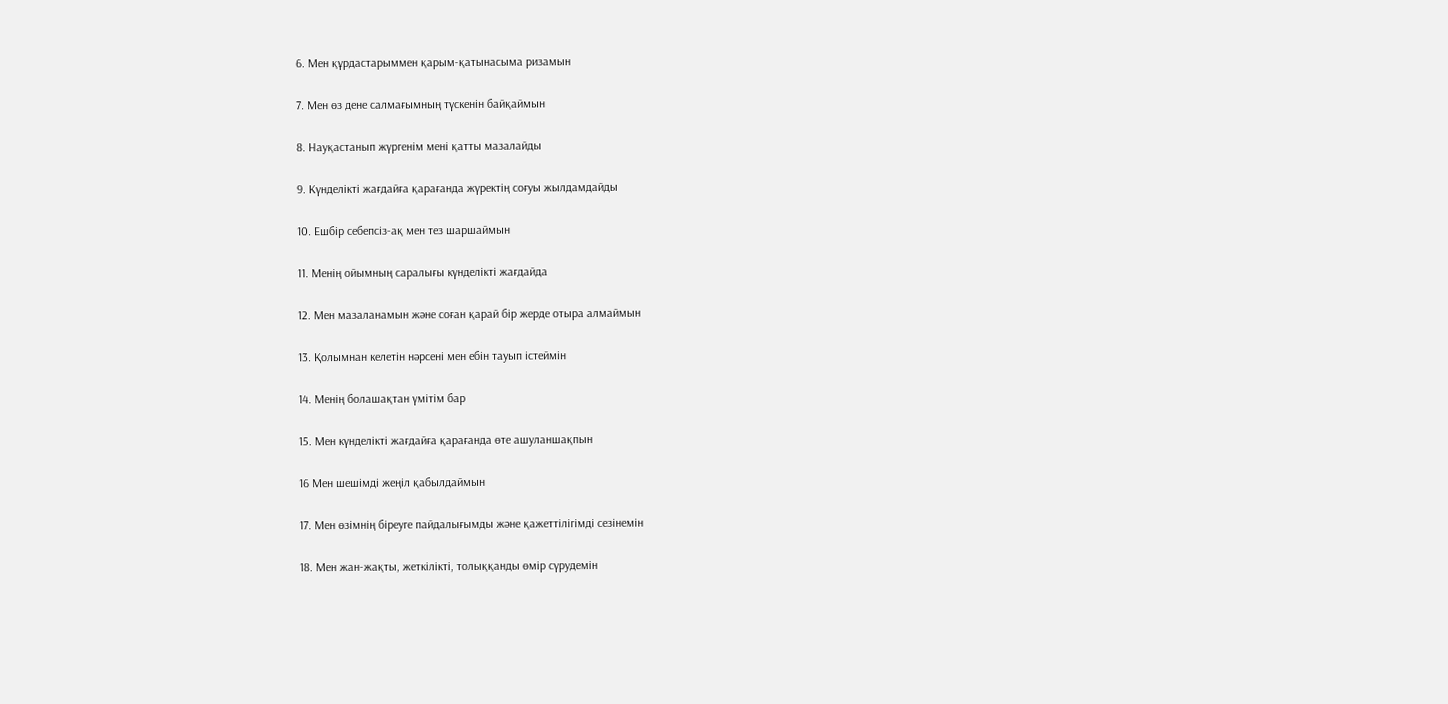6. Мен құрдастарыммен қарым-қатынасыма ризамын


7. Мен өз дене салмағымның түскенiн байқаймын


8. Науқастанып жүргенім менi қатты мазалайды


9. Күнделiктi жағдайға қарағанда жүректiң соғуы жылдамдайды


10. Ешбiр себепсiз-ақ мен тез шаршаймын


11. Менiң ойымның саралығы күнделiктi жағдайда


12. Мен мазаланамын және соған қарай бiр жерде отыра алмаймын


13. Қолымнан келетiн нәрсенi мен ебiн тауып iстеймiн


14. Менiң болашақтан үмiтiм бар


15. Мен күнделiктi жағдайға қарағанда өте ашуланшақпын


16 Мен шешiмдi жеңiл қабылдаймын


17. Мен өзiмнiң бiреуге пайдалығымды және қажеттiлiгiмдi сезiнемiн


18. Мен жан-жақты, жеткiлiктi, толыққанды өмiр сүрудемiн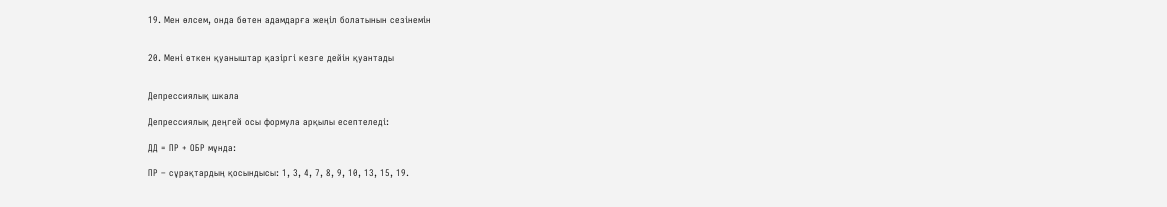19. Мен өлсем, онда бөтен адамдарға жеңiл болатынын сезiнемiн


20. Менi өткен қуаныштар қазiргi кезге дейiн қуантады


Депрессиялық шкала

Депрессиялық деңгей осы формула арқылы есептеледi:

ДД = ПР + ОБР мұнда:

ПР – сұрақтардың қосындысы: 1, 3, 4, 7, 8, 9, 10, 13, 15, 19.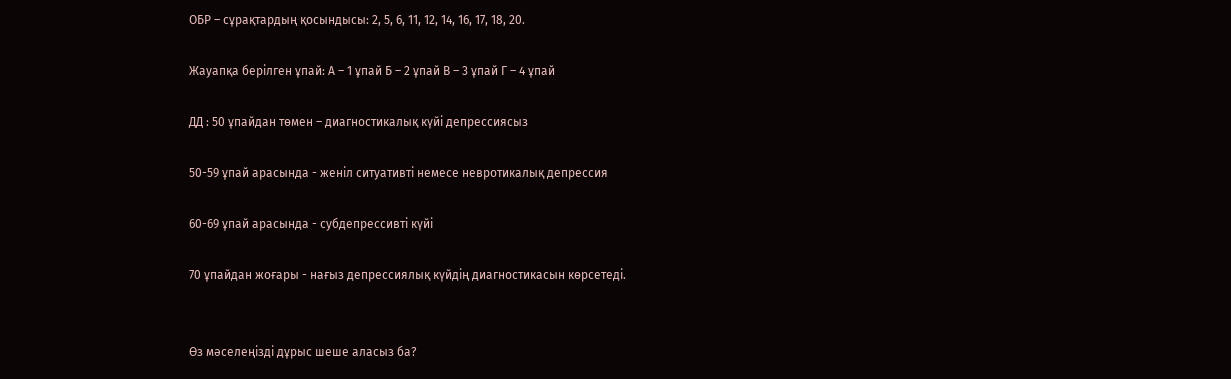ОБР – сұрақтардың қосындысы: 2, 5, 6, 11, 12, 14, 16, 17, 18, 20.

Жауапқа берiлген ұпай: А – 1 ұпай Б – 2 ұпай В – 3 ұпай Г – 4 ұпай

ДД : 50 ұпайдан төмен – диагностикалық күйi депрессиясыз

50-59 ұпай арасында - женiл ситуативтi немесе невротикалық депрессия

60-69 ұпай арасында - субдепрессивтi күйi

70 ұпайдан жоғары - нағыз депрессиялық күйдің диагностикасын көрсетедi.


Өз мәселеңізді дұрыс шеше аласыз ба?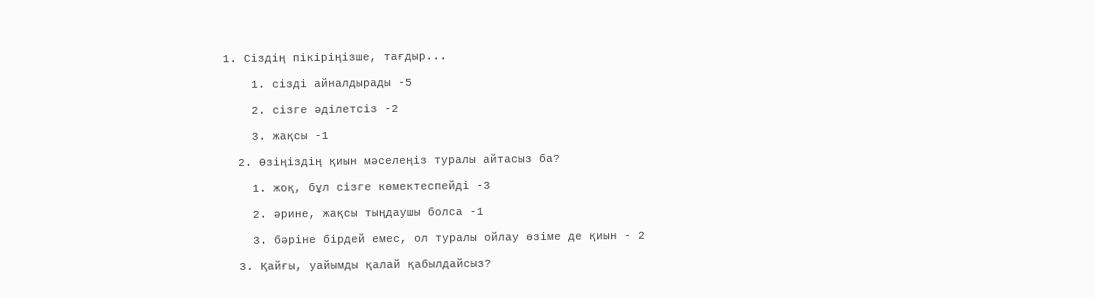1. Сіздің пікіріңізше, тағдыр...

    1. сізді айналдырады -5

    2. сізге әділетсіз -2

    3. жақсы -1

  2. Өзіңіздің қиын мәселеңіз туралы айтасыз ба?

    1. жоқ, бұл сізге көмектеспейді -3

    2. әрине, жақсы тыңдаушы болса -1

    3. бәріне бірдей емес, ол туралы ойлау өзіме де қиын - 2

  3. Қайғы, уайымды қалай қабылдайсыз?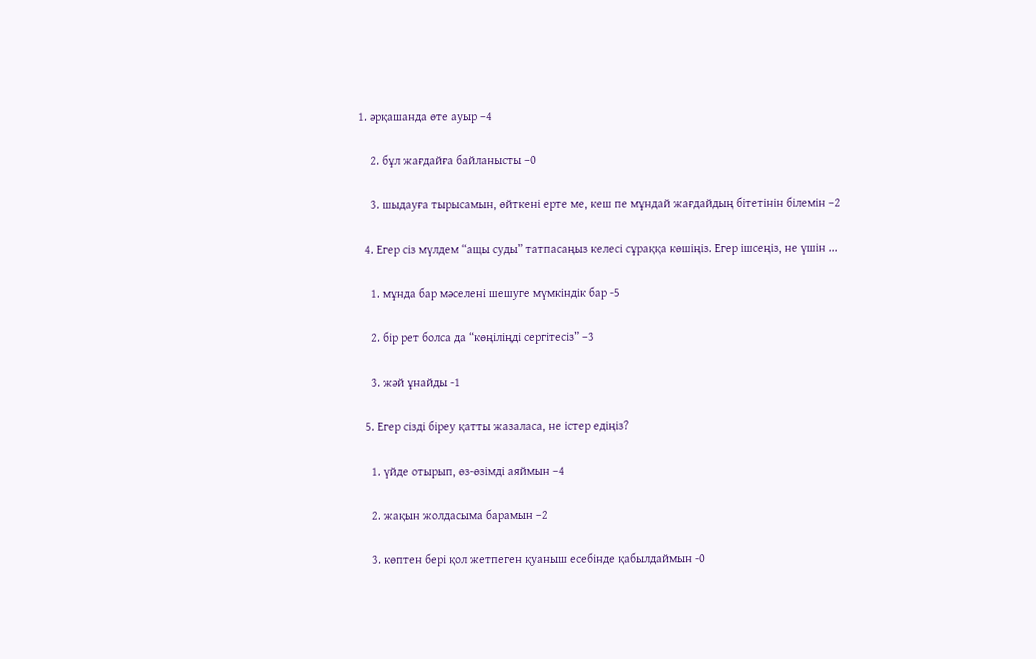1. әрқашанда өте ауыр –4

    2. бұл жағдайға байланысты –0

    3. шыдауға тырысамын, өйткені ерте ме, кеш пе мұндай жағдайдың бітетінін білемін –2

  4. Егер сіз мүлдем “ащы суды” татпасаңыз келесі сұраққа көшіңіз. Егер ішсеңіз, не үшін ...

    1. мұнда бар мәселені шешуге мүмкіндік бар -5

    2. бір рет болса да “көңіліңді сергітесіз” –3

    3. жәй ұнайды -1

  5. Егер сізді біреу қатты жазаласа, не істер едіңіз?

    1. үйде отырып, өз-өзімді аяймын –4

    2. жақын жолдасыма барамын –2

    3. көптен бері қол жетпеген қуаныш есебінде қабылдаймын -0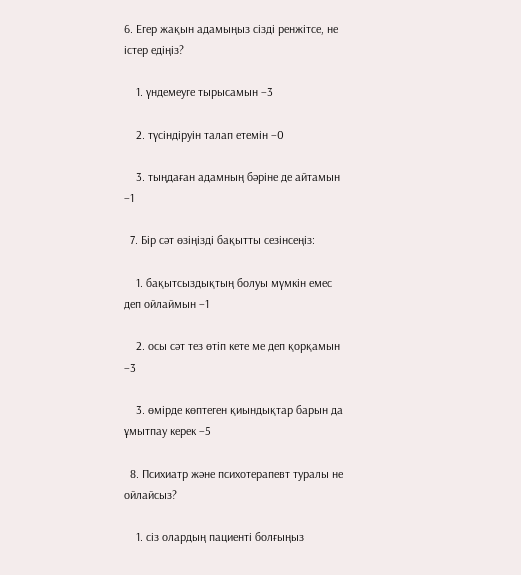6. Егер жақын адамыңыз сізді ренжітсе, не істер едіңіз?

    1. үндемеуге тырысамын –3

    2. түсіндіруін талап етемін –0

    3. тыңдаған адамның бәріне де айтамын –1

  7. Бір сәт өзіңізді бақытты сезінсеңіз:

    1. бақытсыздықтың болуы мүмкін емес деп ойлаймын –1

    2. осы сәт тез өтіп кете ме деп қорқамын –3

    3. өмірде көптеген қиындықтар барын да ұмытпау керек –5

  8. Психиатр және психотерапевт туралы не ойлайсыз?

    1. сіз олардың пациенті болғыңыз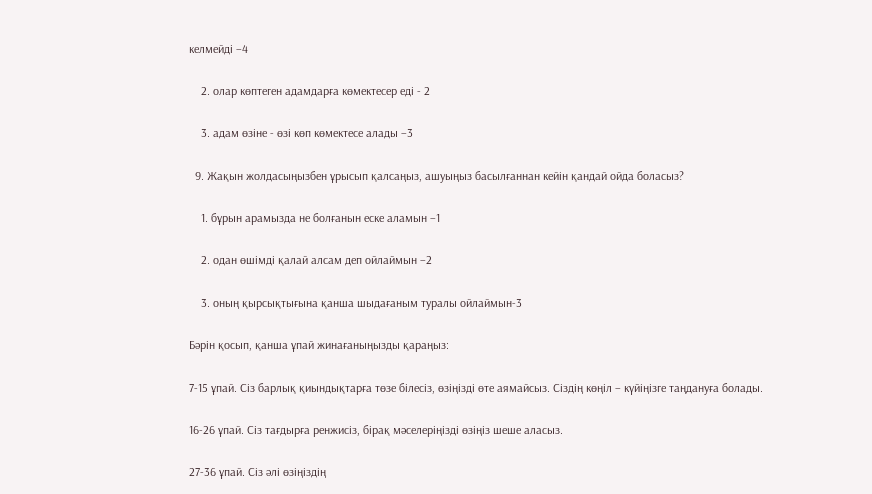келмейді –4

    2. олар көптеген адамдарға көмектесер еді - 2

    3. адам өзіне - өзі көп көмектесе алады –3

  9. Жақын жолдасыңызбен ұрысып қалсаңыз, ашуыңыз басылғаннан кейін қандай ойда боласыз?

    1. бұрын арамызда не болғанын еске аламын –1

    2. одан өшімді қалай алсам деп ойлаймын –2

    3. оның қырсықтығына қанша шыдағаным туралы ойлаймын-3

Бәрін қосып, қанша ұпай жинағаныңызды қараңыз:

7-15 ұпай. Сіз барлық қиындықтарға төзе білесіз, өзіңізді өте аямайсыз. Сіздің көңіл – күйіңізге таңдануға болады.

16-26 ұпай. Сіз тағдырға ренжисіз, бірақ мәселеріңізді өзіңіз шеше аласыз.

27-36 ұпай. Сіз әлі өзіңіздің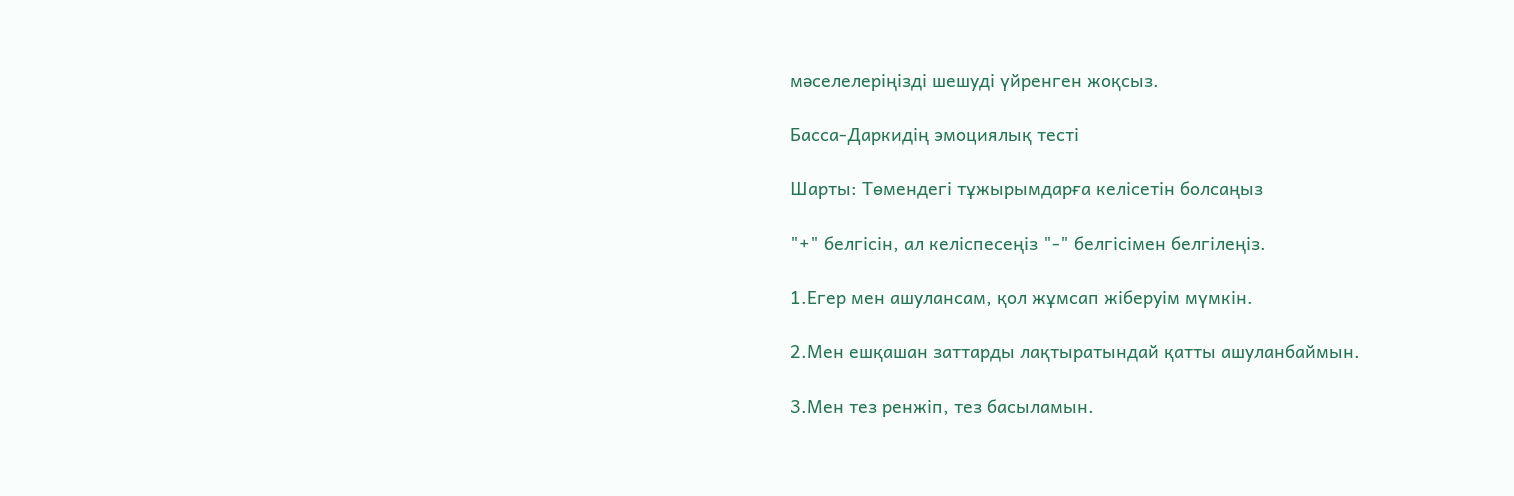мәселелеріңізді шешуді үйренген жоқсыз.

Басса-Даркидің эмоциялық тесті

Шарты: Төмендегі тұжырымдарға келісетін болсаңыз

"+" белгісін, ал келіспесеңіз "-" белгісімен белгілеңіз.

1.Егер мен ашулансам, қол жұмсап жіберуім мүмкін.

2.Мен ешқашан заттарды лақтыратындай қатты ашуланбаймын.

3.Мен тез ренжіп, тез басыламын.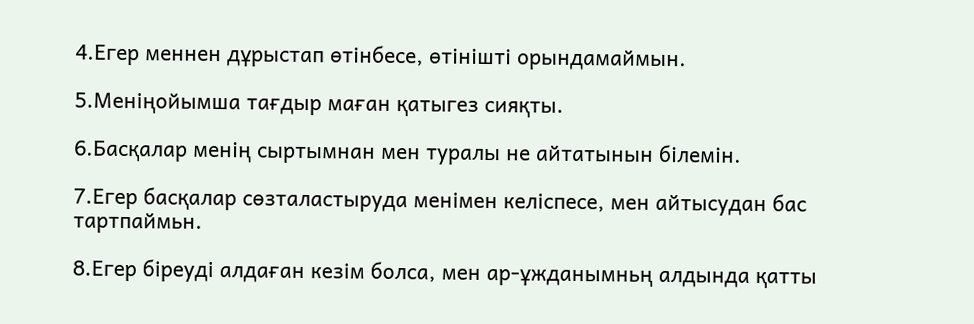4.Егер меннен дұрыстап өтінбесе, өтінішті орындамаймын.

5.Меніңойымша тағдыр маған қатыгез сияқты.

6.Басқалар менің сыртымнан мен туралы не айтатынын білемін.

7.Егер басқалар сөзталастыруда менімен келіспесе, мен айтысудан бас тартпаймьн.

8.Егер біреуді алдаған кезім болса, мен ар-ұжданымньң алдында қатты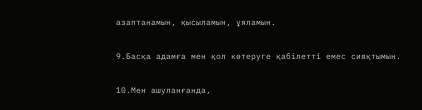азаптанамын, қысыламын, ұяламын.

9.Басқа адамға мен қол көтеруге қабілетті емес сияқтымын.

10.Мен ашуланғанда,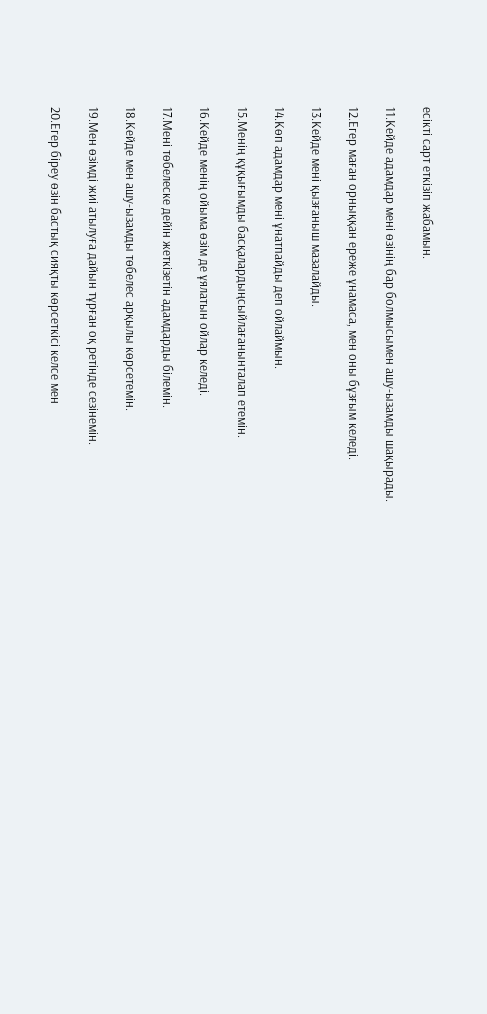есікті сарт еткізіп жабамын.

11.Кейде адамдар мені өзінің бар болмысымен ашу-ызамды шақырады.

12.Егер маған орныққан ереже ұнамаса, мен оны бұзғым келеді.

13.Кейде мені қызғаныш мазалайды.

14.Көп адамдар мені ұнатпайды деп ойлаймын.

15.Менің құқығымды басқалардыңсыйлағанынталап етемін.

16.Кейде менің ойыма өзім де ұялатын ойлар келеді.

17.Мені төбелеске дейін жеткізетін адамдарды білемін.

18.Кейде мен ашу-ызамды төбелес арқылы көрсетемін.

19.Мен өзімді жиі атылуға дайын тұрған оқ ретінде сезінемін.

20.Егер біреу өзін бастық сияқты көрсеткісі келсе мен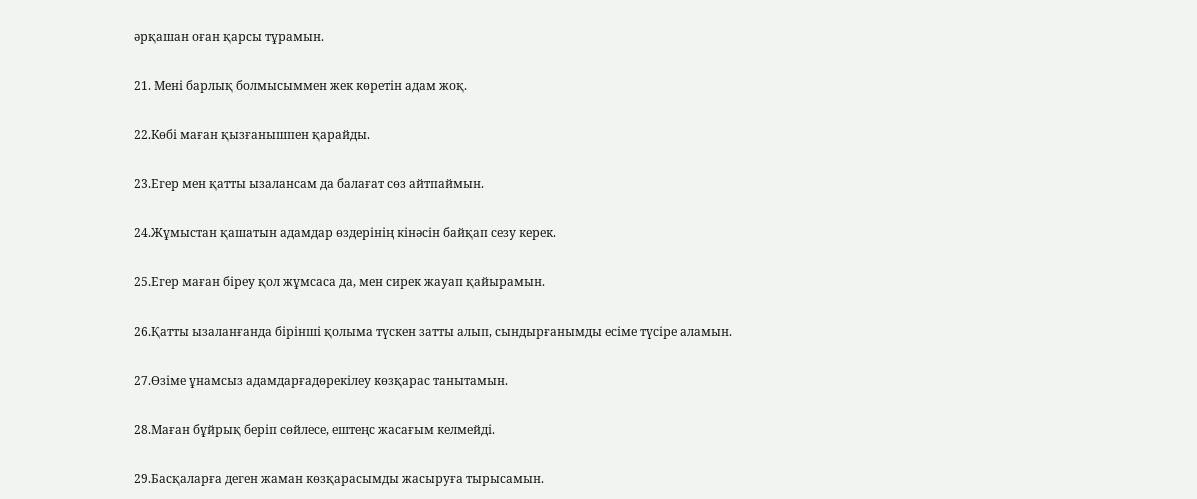әрқашан оған қарсы тұрамын.

21. Мені барлық болмысыммен жек көретін адам жоқ.

22.Көбі маған қызғанышпен қарайды.

23.Егер мен қатты ызалансам да балағат сөз айтпаймын.

24.Жұмыстан қашатын адамдар өздерінің кінәсін байқап сезу керек.

25.Егер маған біреу қол жұмсаса да, мен сирек жауап қайырамын.

26.Қатты ызаланғанда бірінші қолыма түскен затты алып, сындырғанымды есіме түсіре аламын.

27.Өзіме ұнамсыз адамдарғадөрекілеу көзқарас танытамын.

28.Маған бұйрық беріп сөйлесе, ештеңс жасағым келмейді.

29.Басқаларға деген жаман көзқарасымды жасыруға тырысамын.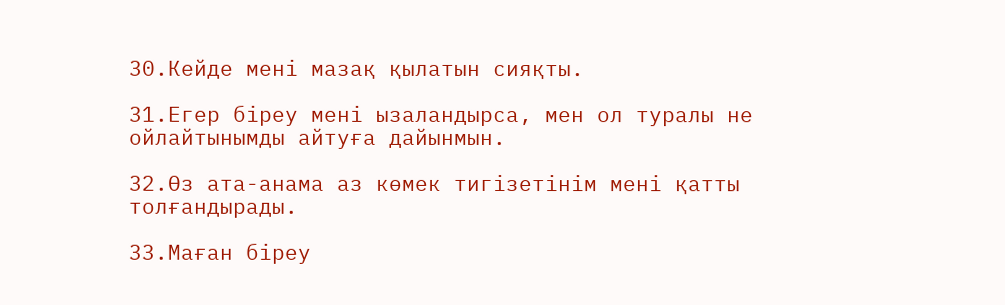30.Кейде мені мазақ қылатын сияқты.

31.Егер біреу мені ызаландырса, мен ол туралы не ойлайтынымды айтуға дайынмын.

32.Өз ата-анама аз көмек тигізетінім мені қатты толғандырады.

33.Маған біреу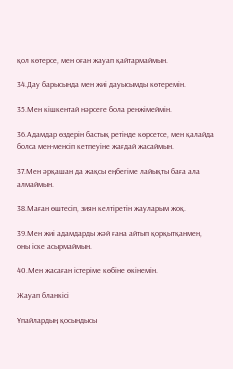қол көтерсе, мен оған жауап қайтармаймын.

34.Дау барысында мен жиі дауысымды көтеремін.

35.Мен кішкентай нәрсеге бола ренжімеймін.

36.Адамдар өздерін бастық ретінде көрсетсе, мен қалайда болса мен-менсіп кетпеуіне жағдай жасаймын.

37.Мен әрқашан да жақсы еңбегіме лайықты баға ала алмаймын.

38.Маған өштесіп, зиян келтіретін жауларым жоқ.

39.Мен жиі адамдарды жәй ғана айтып қорқытқанмен, оны іске асырмаймын.

40.Мен жасаған істеріме көбіне өкінемін.

Жауап бланкісі

Ұпайлардың қосындысы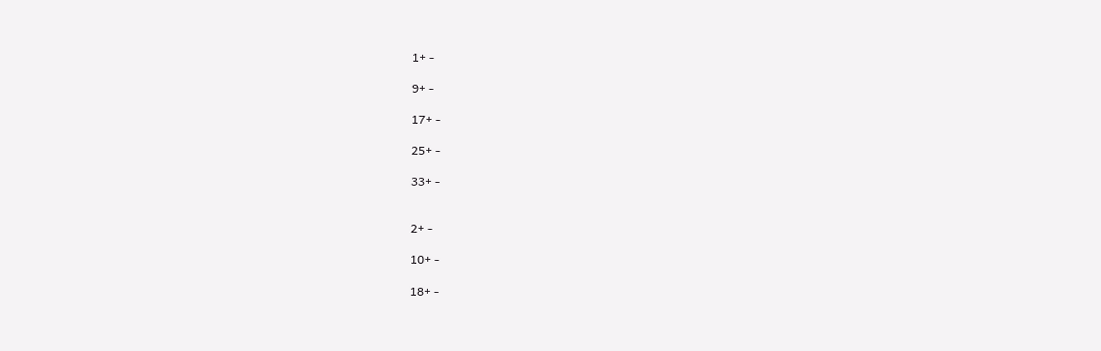1+ -

9+ -

17+ -

25+ -

33+ -


2+ -

10+ -

18+ -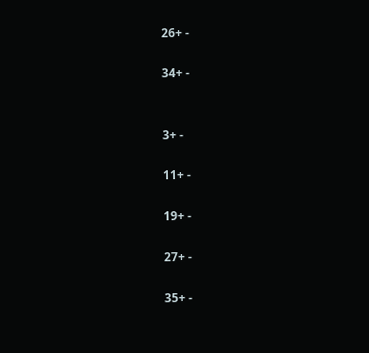26+ -

34+ -


3+ -

11+ -

19+ -

27+ -

35+ -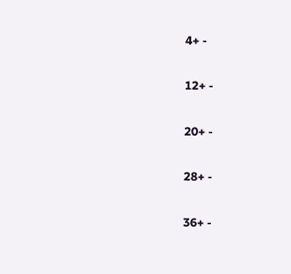4+ -

12+ -

20+ -

28+ -

36+ -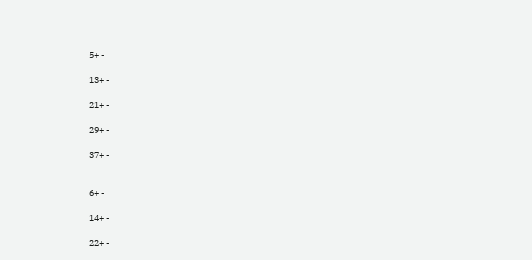5+ -

13+ -

21+ -

29+ -

37+ -


6+ -

14+ -

22+ -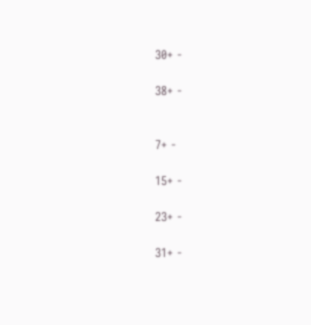30+ -

38+ -


7+ -

15+ -

23+ -

31+ -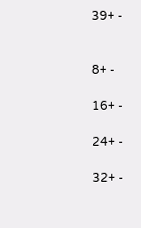39+ -


8+ -

16+ -

24+ -

32+ -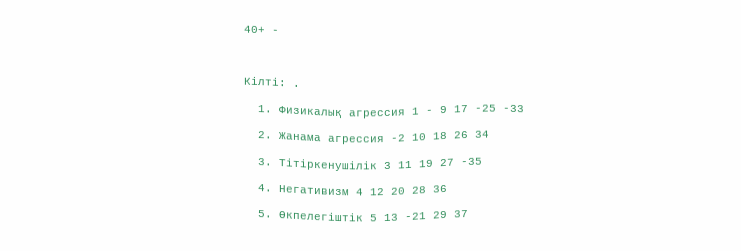40+ -



Кілті: .

  1. Физикалық агрессия 1 - 9 17 -25 -33

  2. Жанама агрессия -2 10 18 26 34

  3. Тітіркенушілік 3 11 19 27 -35

  4. Негативизм 4 12 20 28 36

  5. Өкпелегіштік 5 13 -21 29 37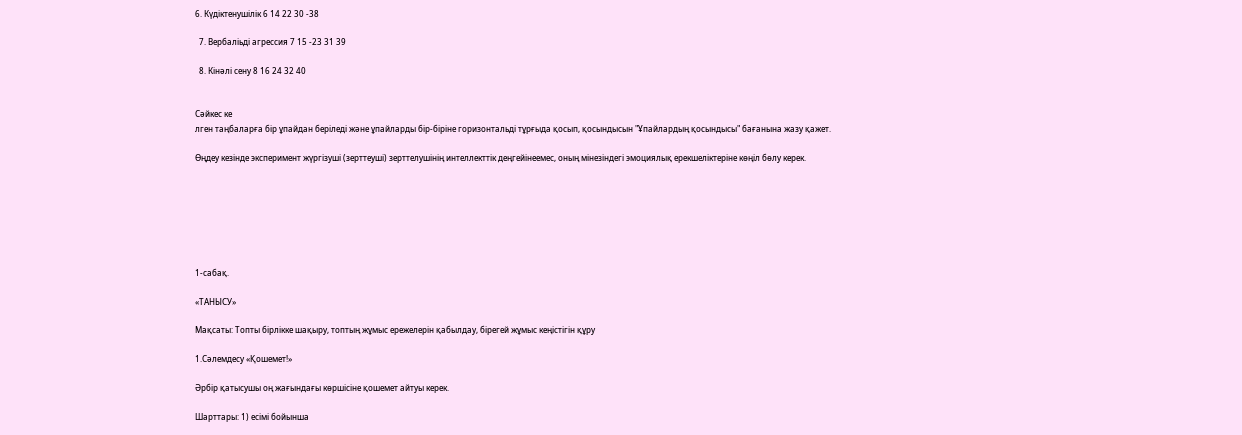6. Күдіктенушілік 6 14 22 30 -38

  7. Вербаліьді агрессия 7 15 -23 31 39

  8. Кінәлі сену 8 16 24 32 40


Сәйкес ке
лген таңбаларға бір ұпайдан беріледі және ұпайларды бір-біріне горизонтальді тұрғыда қосып, қосындысын "Ұпайлардың қосындысы" бағанына жазу қажет.

Өңдеу кезінде эксперимент жүргізуші (зерттеуші) зерттелушінің интеллекттік деңгейінеемес, оның мінезіндегі эмоциялық ерекшеліктеріне көңіл бөлу керек.







1-сабақ.

«ТАНЫСУ»

Мақсаты: Топты бірлікке шақыру, топтың жұмыс ережелерін қабылдау, бірегей жұмыс кеңістігін құру

1.Сәлемдесу «Қошемет!»

Әрбiр қатысушы оң жағындағы көршiсiне қошемет айтуы керек.

Шарттары: 1) есімі бойынша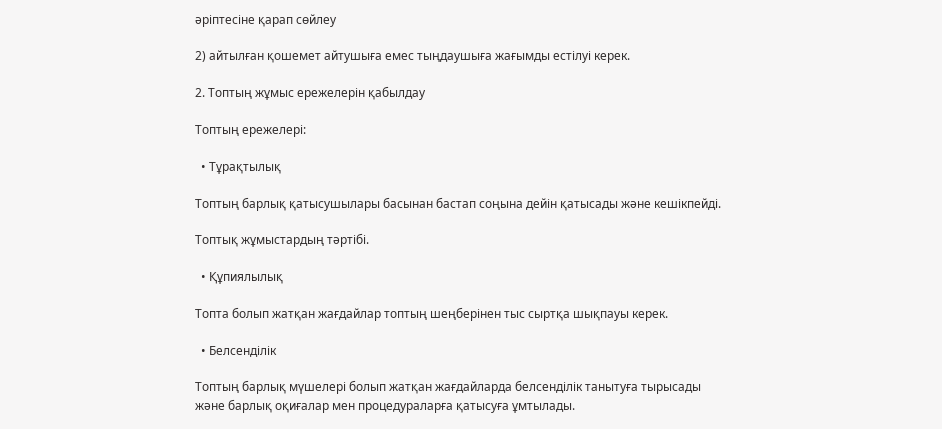әріптесіне қарап сөйлеу

2) айтылған қошемет айтушыға емес тыңдаушыға жағымды естілуі керек.

2. Топтың жұмыс ережелерін қабылдау

Топтың ережелері:

  • Тұрақтылық

Топтың барлық қатысушылары басынан бастап соңына дейін қатысады және кешікпейді.

Топтық жұмыстардың тәртібі.

  • Құпиялылық

Топта болып жатқан жағдайлар топтың шеңберінен тыс сыртқа шықпауы керек.

  • Белсенділік

Топтың барлық мүшелері болып жатқан жағдайларда белсенділік танытуға тырысады және барлық оқиғалар мен процедураларға қатысуға ұмтылады.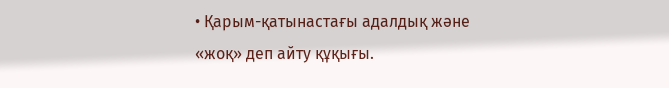• Қарым-қатынастағы адалдық және «жоқ» деп айту құқығы.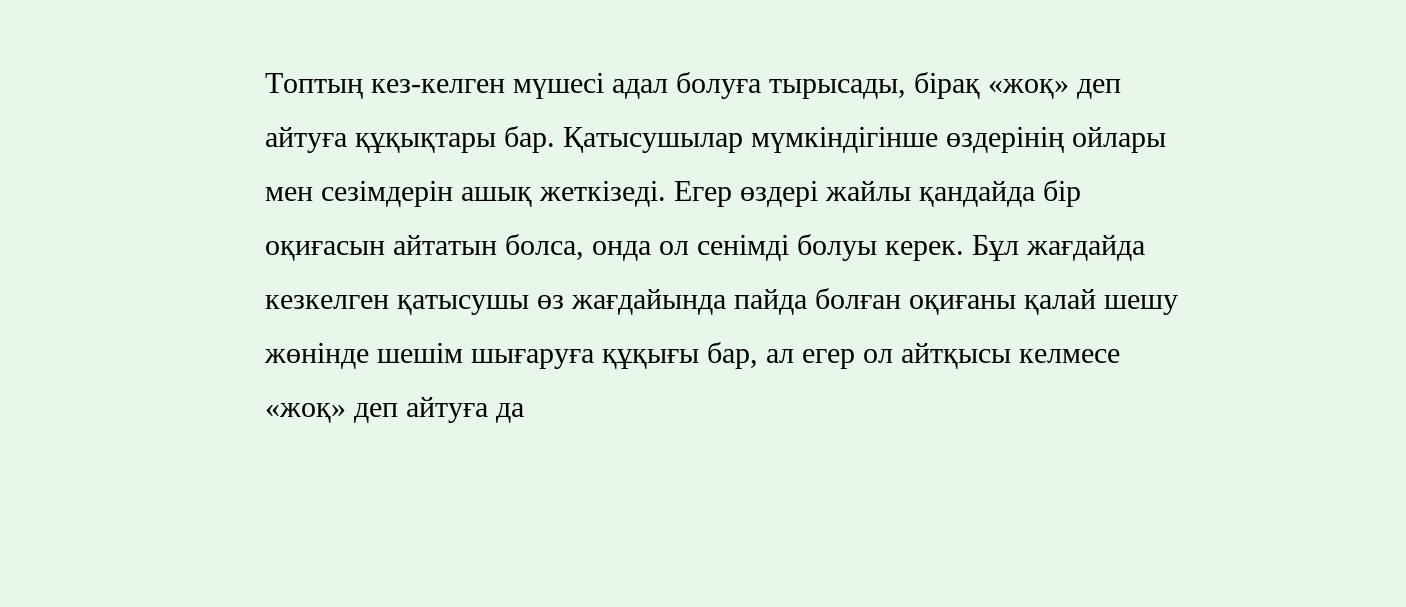Топтың кез-келген мүшесі адал болуға тырысады, бірақ «жоқ» деп айтуға құқықтары бар. Қатысушылар мүмкіндігінше өздерінің ойлары мен сезімдерін ашық жеткізеді. Егер өздері жайлы қандайда бір оқиғасын айтатын болса, онда ол сенімді болуы керек. Бұл жағдайда кезкелген қатысушы өз жағдайында пайда болған оқиғаны қалай шешу жөнінде шешім шығаруға құқығы бар, ал егер ол айтқысы келмесе «жоқ» деп айтуға да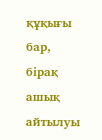құқығы бар, бірақ ашық айтылуы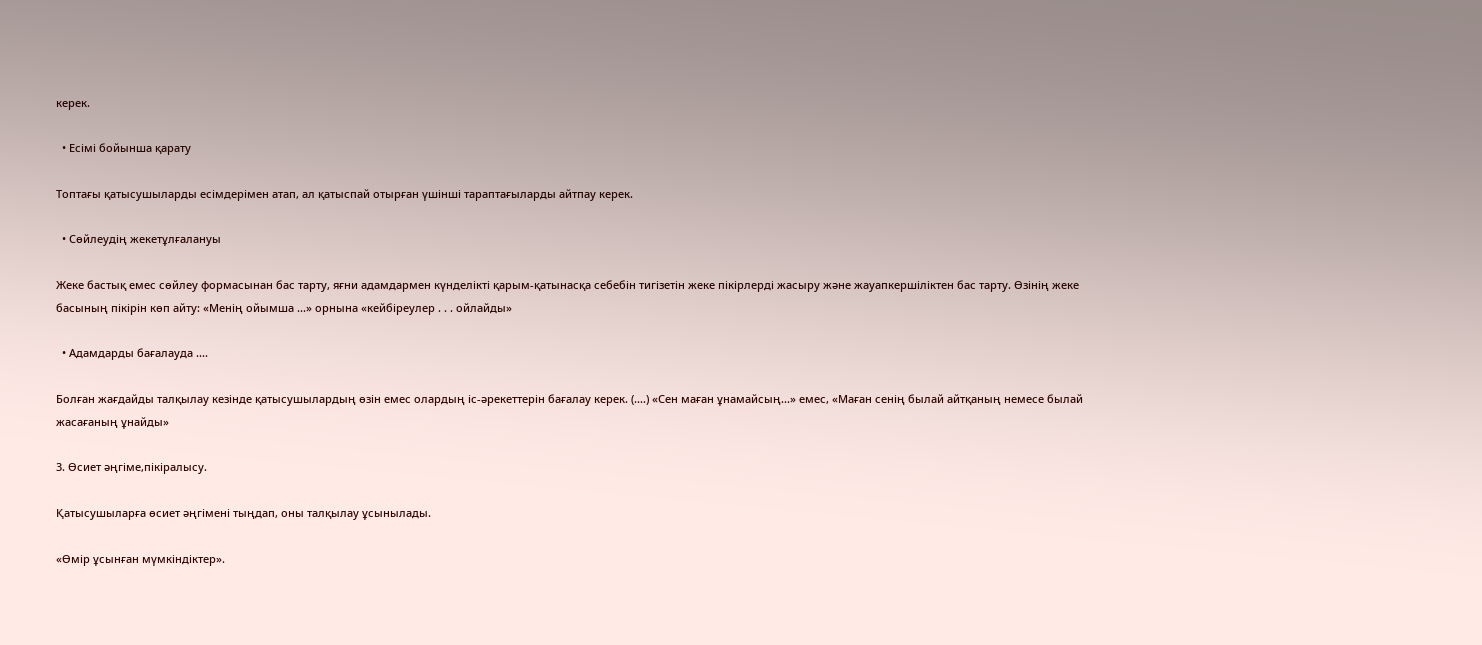керек.

  • Есімі бойынша қарату

Топтағы қатысушыларды есімдерімен атап, ал қатыспай отырған үшінші тараптағыларды айтпау керек.

  • Сөйлеудің жекетұлғалануы

Жеке бастық емес сөйлеу формасынан бас тарту, яғни адамдармен күнделікті қарым-қатынасқа себебін тигізетін жеке пікірлерді жасыру және жауапкершіліктен бас тарту. Өзінің жеке басының пікірін көп айту: «Менің ойымша ...» орнына «кейбіреулер . . . ойлайды»

  • Адамдарды бағалауда ....

Болған жағдайды талқылау кезінде қатысушылардың өзін емес олардың іс-әрекеттерін бағалау керек. (....) «Сен маған ұнамайсың...» емес, «Маған сенің былай айтқаның немесе былай жасағаның ұнайды»

3. Өсиет әңгіме,пікіралысу.

Қатысушыларға өсиет әңгімені тыңдап, оны талқылау ұсынылады.

«Өмір ұсынған мүмкіндіктер».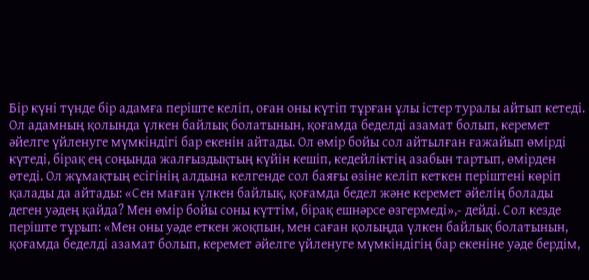Бір күні түнде бір адамға періште келіп, оған оны күтіп тұрған ұлы істер туралы айтып кетеді. Ол адамның қолында үлкен байлық болатынын, қоғамда беделді азамат болып, керемет әйелге үйленуге мүмкіндігі бар екенін айтады. Ол өмір бойы сол айтылған ғажайып өмірді күтеді, бірақ ең соңында жалғыздықтың күйін кешіп, кедейліктің азабын тартып, өмірден өтеді. Ол жұмақтың есігінің алдына келгенде сол баяғы өзіне келіп кеткен періштені көріп қалады да айтады: «Сен маған үлкен байлық, қоғамда бедел және керемет әйелің болады деген уәдең қайда? Мен өмір бойы соны күттім, бірақ ешнәрсе өзгермеді»,- дейді. Сол кезде періште тұрып: «Мен оны уәде еткен жоқпын, мен саған қолыңда үлкен байлық болатынын, қоғамда беделді азамат болып, керемет әйелге үйленуге мүмкіндігің бар екеніне уәде бердім,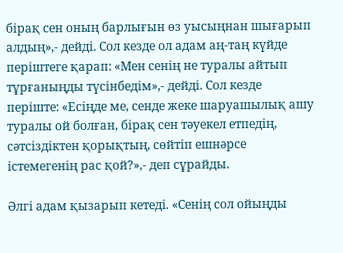бірақ сен оның барлығын өз уысыңнан шығарып алдың»,- дейді. Сол кезде ол адам аң-таң күйде періштеге қарап: «Мен сенің не туралы айтып тұрғаныңды түсінбедім»,- дейді. Сол кезде періште: «Есіңде ме, сенде жеке шаруашылық ашу туралы ой болған, бірақ сен тәуекел етпедің, сәтсіздіктен қорықтың, сөйтіп ешнәрсе істемегенің рас қой?»,- деп сұрайды.

Әлгі адам қызарып кетеді. «Сенің сол ойыңды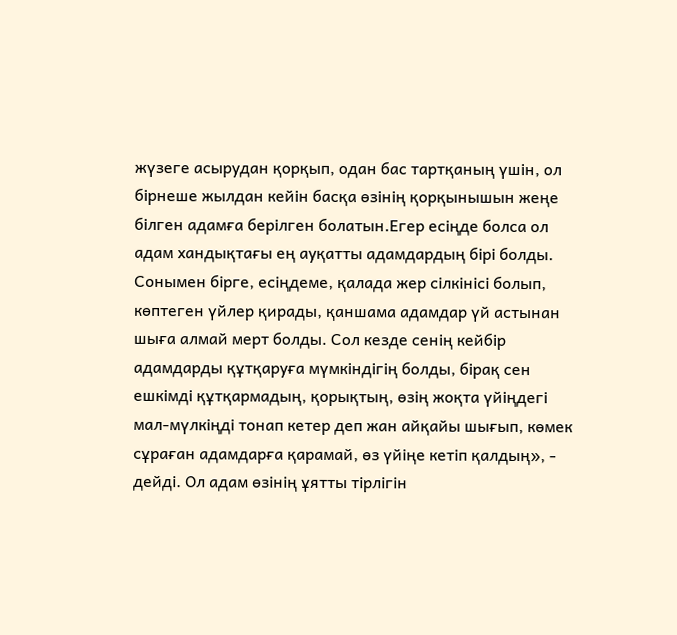жүзеге асырудан қорқып, одан бас тартқаның үшін, ол бірнеше жылдан кейін басқа өзінің қорқынышын жеңе білген адамға берілген болатын.Егер есіңде болса ол адам хандықтағы ең ауқатты адамдардың бірі болды. Сонымен бірге, есіңдеме, қалада жер сілкінісі болып, көптеген үйлер қирады, қаншама адамдар үй астынан шыға алмай мерт болды. Сол кезде сенің кейбір адамдарды құтқаруға мүмкіндігің болды, бірақ сен ешкімді құтқармадың, қорықтың, өзің жоқта үйіңдегі мал-мүлкіңді тонап кетер деп жан айқайы шығып, көмек сұраған адамдарға қарамай, өз үйіңе кетіп қалдың», - дейді. Ол адам өзінің ұятты тірлігін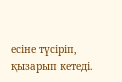есіне түсіріп, қызарып кетеді.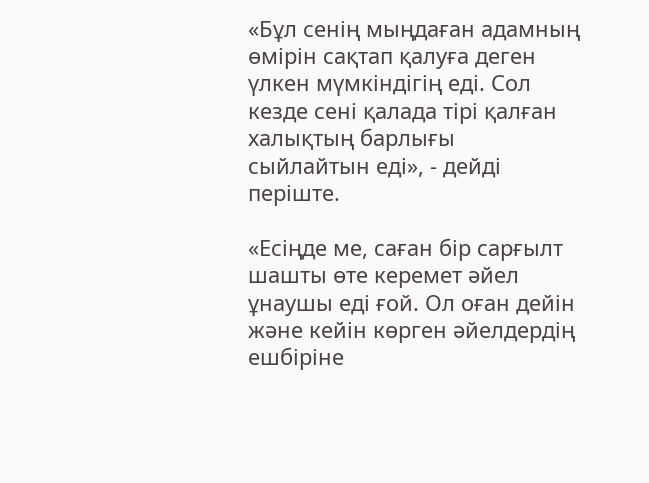«Бұл сенің мыңдаған адамның өмірін сақтап қалуға деген үлкен мүмкіндігің еді. Сол кезде сені қалада тірі қалған халықтың барлығы сыйлайтын еді», - дейді періште.

«Есіңде ме, саған бір сарғылт шашты өте керемет әйел ұнаушы еді ғой. Ол оған дейін және кейін көрген әйелдердің ешбіріне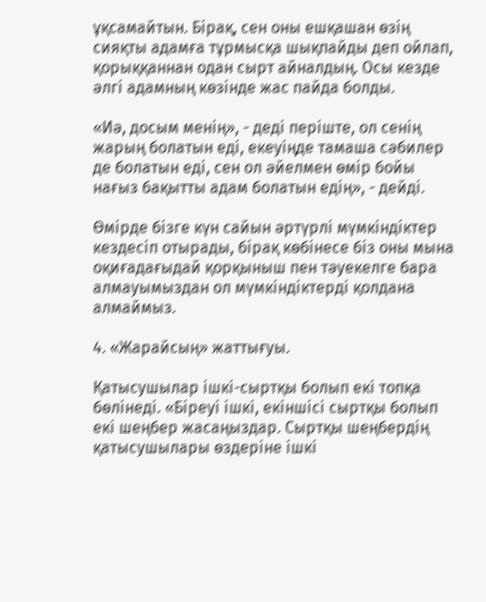ұқсамайтын. Бірақ, сен оны ешқашан өзің сияқты адамға тұрмысқа шықпайды деп ойлап, қорыққаннан одан сырт айналдың. Осы кезде әлгі адамның көзінде жас пайда болды.

«Иә, досым менің», - деді періште, ол сенің жарың болатын еді, екеуіңде тамаша сәбилер де болатын еді, сен ол әйелмен өмір бойы нағыз бақытты адам болатын едің», - дейді.

Өмірде бізге күн сайын әртүрлі мүмкіндіктер кездесіп отырады, бірақ көбінесе біз оны мына оқиғадағыдай қорқыныш пен тәуекелге бара алмауымыздан ол мүмкіндіктерді қолдана алмаймыз.

4. «Жарайсың» жаттығуы.

Қатысушылар ішкі-сыртқы болып екі топқа бөлінеді. «Біреуі ішкі, екіншісі сыртқы болып екі шеңбер жасаңыздар. Сыртқы шеңбердің қатысушылары өздеріне ішкі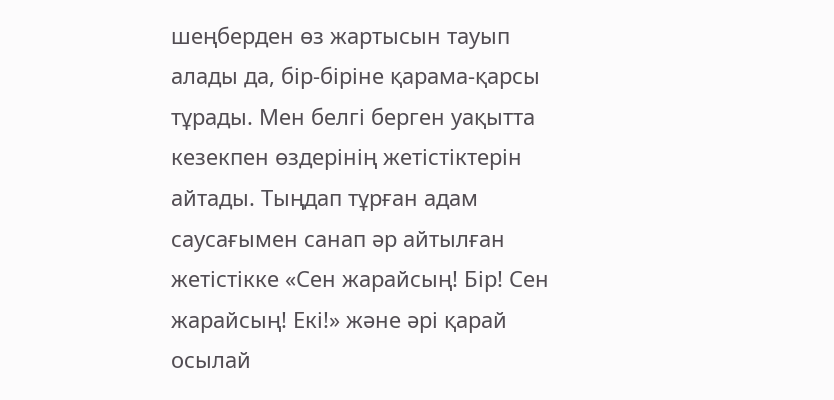шеңберден өз жартысын тауып алады да, бір-біріне қарама-қарсы тұрады. Мен белгі берген уақытта кезекпен өздерінің жетістіктерін айтады. Тыңдап тұрған адам саусағымен санап әр айтылған жетістікке «Сен жарайсың! Бір! Сен жарайсың! Екі!» және әрі қарай осылай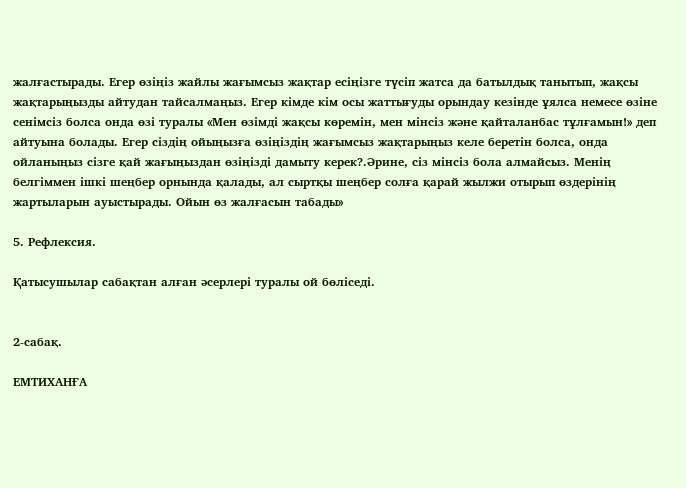жалғастырады. Егер өзіңіз жайлы жағымсыз жақтар есіңізге түсіп жатса да батылдық танытып, жақсы жақтарыңызды айтудан тайсалмаңыз. Егер кімде кім осы жаттығуды орындау кезінде ұялса немесе өзіне сенімсіз болса онда өзі туралы «Мен өзімді жақсы көремін, мен мінсіз және қайталанбас тұлғамын!» деп айтуына болады. Егер сіздің ойыңызға өзіңіздің жағымсыз жақтарыңыз келе беретін болса, онда ойланыңыз сізге қай жағыңыздан өзіңізді дамыту керек?.Әрине, сіз мінсіз бола алмайсыз. Менің белгіммен ішкі шеңбер орнында қалады, ал сыртқы шеңбер солға қарай жылжи отырып өздерінің жартыларын ауыстырады. Ойын өз жалғасын табады»

5. Рефлексия.

Қатысушылар сабақтан алған әсерлері туралы ой бөліседі.


2-сабақ.

ЕМТИХАНҒА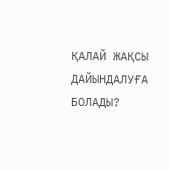ҚАЛАЙ ЖАҚСЫ ДАЙЫНДАЛУҒА БОЛАДЫ?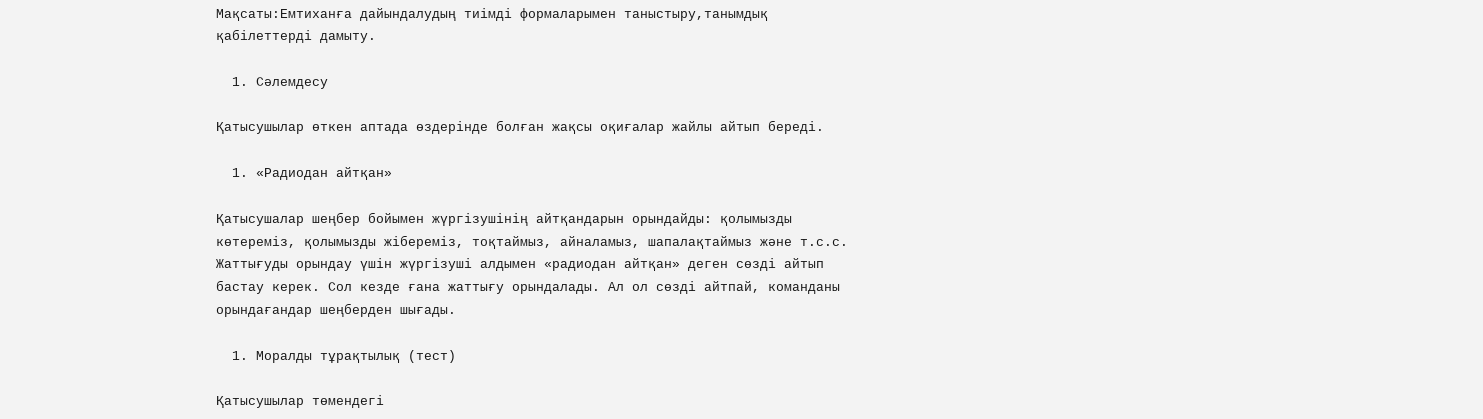Мақсаты:Емтиханға дайындалудың тиімді формаларымен таныстыру,танымдық қабілеттерді дамыту.

  1. Сәлемдесу

Қатысушылар өткен аптада өздерінде болған жақсы оқиғалар жайлы айтып береді.

  1. «Радиодан айтқан»

Қатысушалар шеңбер бойымен жүргізушінің айтқандарын орындайды: қолымызды көтереміз, қолымызды жібереміз, тоқтаймыз, айналамыз, шапалақтаймыз және т.с.с. Жаттығуды орындау үшін жүргізуші алдымен «радиодан айтқан» деген сөзді айтып бастау керек. Сол кезде ғана жаттығу орындалады. Ал ол сөзді айтпай, команданы орындағандар шеңберден шығады.

  1. Моралды тұрақтылық (тест)

Қатысушылар төмендегі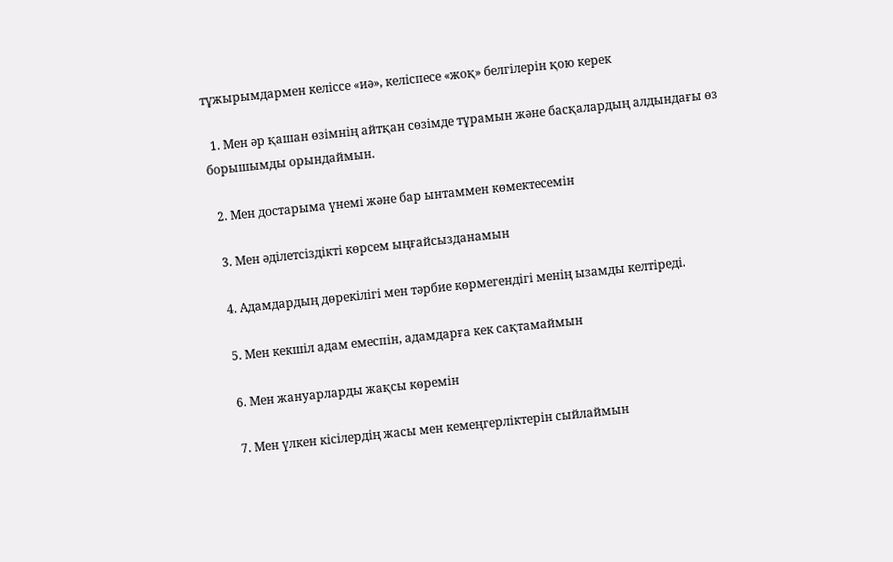тұжырымдармен келіссе «иә», келіспесе «жоқ» белгілерін қою керек

  1. Мен әр қашан өзімнің айтқан сөзімде тұрамын және басқалардың алдындағы өз борышымды орындаймын.

  2. Мен достарыма үнемі және бар ынтаммен көмектесемін

  3. Мен әділетсіздікті көрсем ыңғайсызданамын

  4. Адамдардың дөрекілігі мен тәрбие көрмегендігі менің ызамды келтіреді.

  5. Мен кекшіл адам емеспін, адамдарға кек сақтамаймын

  6. Мен жануарларды жақсы көремін

  7. Мен үлкен кісілердің жасы мен кемеңгерліктерін сыйлаймын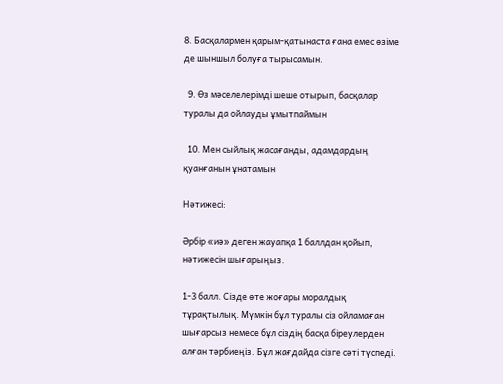8. Басқалармен қарым-қатынаста ғана емес өзіме де шыншыл болуға тырысамын.

  9. Өз мәселелерімді шеше отырып, басқалар туралы да ойлауды ұмытпаймын

  10. Мен сыйлық жасағанды, адамдардың қуанғанын ұнатамын

Нәтижесі:

Әрбір «иә» деген жауапқа 1 баллдан қойып, нәтижесін шығарыңыз.

1-3 балл. Сізде өте жоғары моралдық тұрақтылық. Мүмкін бұл туралы сіз ойламаған шығарсыз немесе бұл сіздің басқа біреулерден алған тәрбиеңіз. Бұл жағдайда сізге сәті түспеді.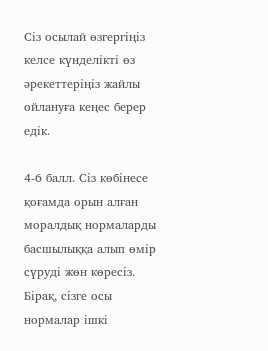Сіз осылай өзгергіңіз келсе күнделікті өз әрекеттеріңіз жайлы ойлануға кеңес берер едік.

4-6 балл. Сіз көбінесе қоғамда орын алған моралдық нормаларды басшылыққа алып өмір сүруді жөн көресіз. Бірақ, сізге осы нормалар ішкі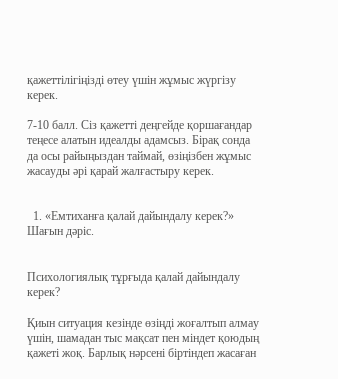қажеттілігіңізді өтеу үшін жұмыс жүргізу керек.

7-10 балл. Сіз қажетті деңгейде қоршағандар теңесе алатын идеалды адамсыз. Бірақ сонда да осы райыңыздан таймай, өзіңізбен жұмыс жасауды әрі қарай жалғастыру керек.


  1. «Емтиханға қалай дайындалу керек?» Шағын дәріс.


Психологиялық тұрғыда қалай дайындалу керек?

Қиын ситуация кезінде өзіңді жоғалтып алмау үшін, шамадан тыс мақсат пен міндет қоюдың қажеті жоқ. Барлық нәрсені біртіндеп жасаған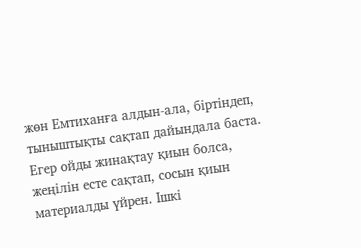жөн Емтиханға алдын-ала, біртіндеп, тыныштықты сақтап дайындала баста. Егер ойды жинақтау қиын болса, жеңілін есте сақтап, сосын қиын материалды үйрен. Ішкі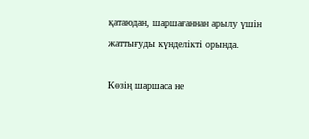қатаюдан, шаршағаннан арылу үшін жаттығуды күнделікті орында.

Көзің шаршаса не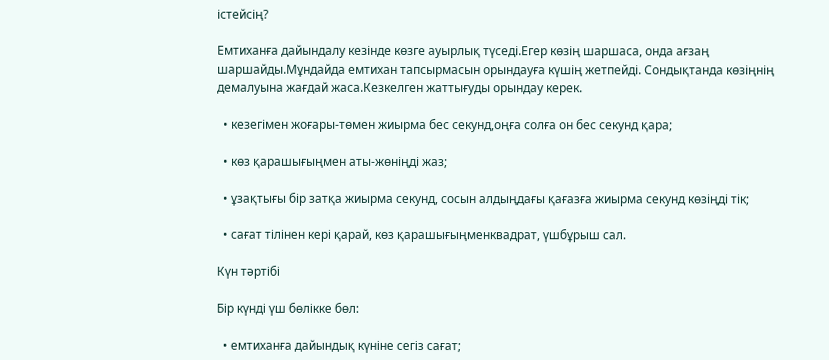істейсің?

Емтиханға дайындалу кезінде көзге ауырлық түседі.Егер көзің шаршаса, онда ағзаң шаршайды.Мұндайда емтихан тапсырмасын орындауға күшің жетпейді. Сондықтанда көзіңнің демалуына жағдай жаса.Кезкелген жаттығуды орындау керек.

  • кезегімен жоғары-төмен жиырма бес секунд,оңға солға он бес секунд қара;

  • көз қарашығыңмен аты-жөніңді жаз;

  • ұзақтығы бір затқа жиырма секунд, сосын алдыңдағы қағазға жиырма секунд көзіңді тік;

  • сағат тілінен кері қарай, көз қарашығыңменквадрат, үшбұрыш сал.

Күн тәртібі

Бір күнді үш бөлікке бөл:

  • емтиханға дайындық күніне сегіз сағат;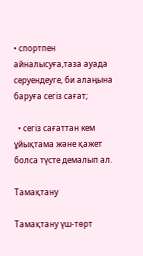• спортпен айналысуға,таза ауада серуендеуге, би алаңына баруға сегіз сағат;

  • сегіз сағаттан кем ұйықтама және қажет болса түсте демалып ал.

Тамақтану

Тамақтану үш-төрт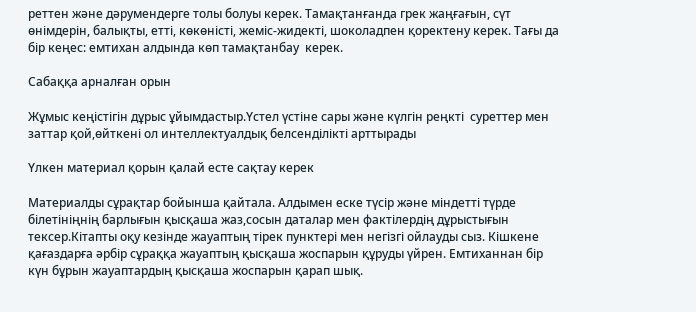реттен және дәрумендерге толы болуы керек. Тамақтанғанда грек жаңғағын, сүт өнімдерін, балықты, етті, көкөністі, жеміс-жидекті, шоколадпен қоректену керек. Тағы да бір кеңес: емтихан алдында көп тамақтанбау  керек.

Сабаққа арналған орын

Жұмыс кеңістігін дұрыс ұйымдастыр.Үстел үстіне сары және күлгін реңкті  суреттер мен заттар қой,өйткені ол интеллектуалдық белсенділікті арттырады

Үлкен материал қорын қалай есте сақтау керек

Материалды сұрақтар бойынша қайтала. Алдымен еске түсір және міндетті түрде білетініңнің барлығын қысқаша жаз,сосын даталар мен фактілердің дұрыстығын тексер.Кітапты оқу кезінде жауаптың тірек пунктері мен негізгі ойлауды сыз. Кішкене қағаздарға әрбір сұраққа жауаптың қысқаша жоспарын құруды үйрен. Емтиханнан бір күн бұрын жауаптардың қысқаша жоспарын қарап шық.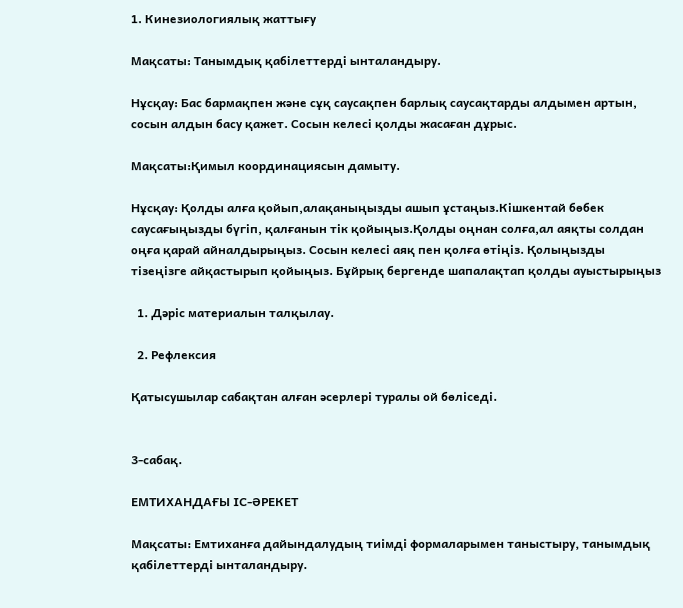1. Кинезиологиялық жаттығу

Мақсаты: Танымдық қабілеттерді ынталандыру.

Нұсқау: Бас бармақпен және сұқ саусақпен барлық саусақтарды алдымен артын, сосын алдын басу қажет. Сосын келесі қолды жасаған дұрыс.

Мақсаты:Қимыл координациясын дамыту.

Нұсқау: Қолды алға қойып,алақаныңызды ашып ұстаңыз.Кішкентай бөбек саусағыңызды бүгіп, қалғанын тік қойыңыз.Қолды оңнан солға,ал аяқты солдан оңға қарай айналдырыңыз. Сосын келесі аяқ пен қолға өтіңіз. Қолыңызды тізеңізге айқастырып қойыңыз. Бұйрық бергенде шапалақтап қолды ауыстырыңыз

  1. Дәріс материалын талқылау.

  2. Рефлексия

Қатысушылар сабақтан алған әсерлері туралы ой бөліседі.


3-сабақ.

ЕМТИХАНДАҒЫ ІС-ӘРЕКЕТ

Мақсаты: Емтиханға дайындалудың тиімді формаларымен таныстыру, танымдық қабілеттерді ынталандыру.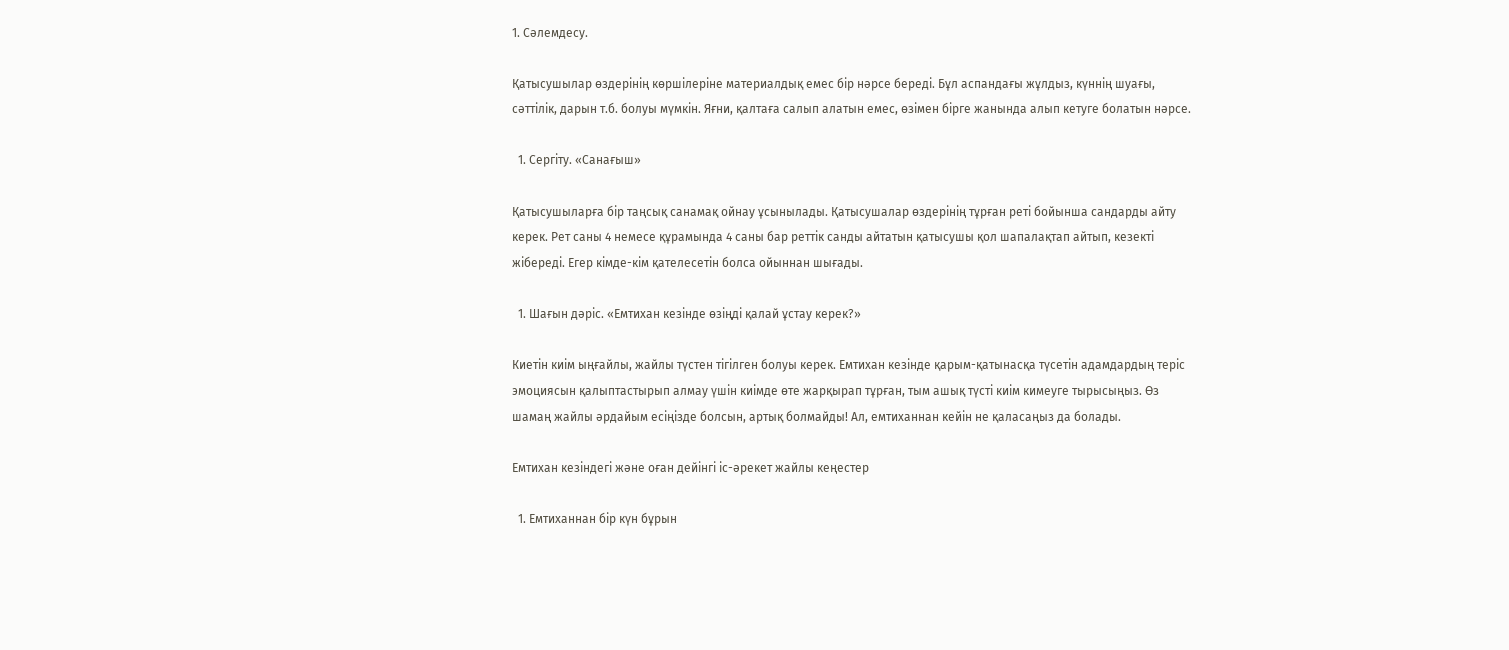1. Сәлемдесу.

Қатысушылар өздерінің көршілеріне материалдық емес бір нәрсе береді. Бұл аспандағы жұлдыз, күннің шуағы, сәттілік, дарын т.б. болуы мүмкін. Яғни, қалтаға салып алатын емес, өзімен бірге жанында алып кетуге болатын нәрсе.

  1. Сергіту. «Санағыш»

Қатысушыларға бір таңсық санамақ ойнау ұсынылады. Қатысушалар өздерінің тұрған реті бойынша сандарды айту керек. Рет саны 4 немесе құрамында 4 саны бар реттік санды айтатын қатысушы қол шапалақтап айтып, кезекті жібереді. Егер кімде-кім қателесетін болса ойыннан шығады.

  1. Шағын дәріс. «Емтихан кезінде өзіңді қалай ұстау керек?»

Киетін киім ыңғайлы, жайлы түстен тігілген болуы керек. Емтихан кезінде қарым-қатынасқа түсетін адамдардың теріс эмоциясын қалыптастырып алмау үшін киімде өте жарқырап тұрған, тым ашық түсті киім кимеуге тырысыңыз. Өз шамаң жайлы әрдайым есіңізде болсын, артық болмайды! Ал, емтиханнан кейін не қаласаңыз да болады.

Емтихан кезіндегі және оған дейінгі іс-әрекет жайлы кеңестер

  1. Емтиханнан бір күн бұрын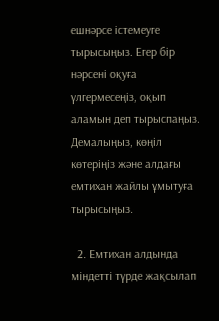ешнәрсе істемеуге тырысыңыз. Егер бір нәрсені оқуға үлгермесеңіз, оқып аламын деп тырыспаңыз. Демалыңыз, көңіл көтеріңіз және алдағы емтихан жайлы ұмытуға тырысыңыз.

  2. Емтихан алдында міндетті түрде жақсылап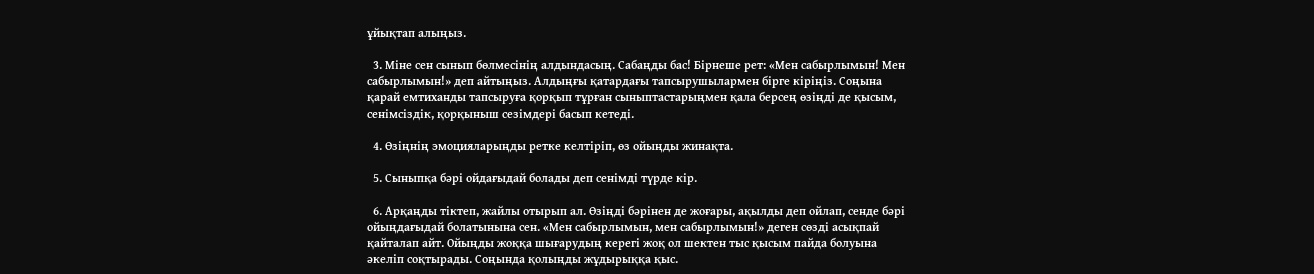ұйықтап алыңыз.

  3. Міне сен сынып бөлмесінің алдындасың. Сабаңды бас! Бірнеше рет: «Мен сабырлымын! Мен сабырлымын!» деп айтыңыз. Алдыңғы қатардағы тапсырушылармен бірге кіріңіз. Соңына қарай емтиханды тапсыруға қорқып тұрған сыныптастарыңмен қала берсең өзіңді де қысым, сенімсіздік, қорқыныш сезімдері басып кетеді.

  4. Өзіңнің эмоцияларыңды ретке келтіріп, өз ойыңды жинақта.

  5. Сыныпқа бәрі ойдағыдай болады деп сенімді түрде кір.

  6. Арқаңды тіктеп, жайлы отырып ал. Өзіңді бәрінен де жоғары, ақылды деп ойлап, сенде бәрі ойыңдағыдай болатынына сен. «Мен сабырлымын, мен сабырлымын!» деген сөзді асықпай қайталап айт. Ойыңды жоққа шығарудың керегі жоқ ол шектен тыс қысым пайда болуына әкеліп соқтырады. Соңында қолыңды жұдырыққа қыс.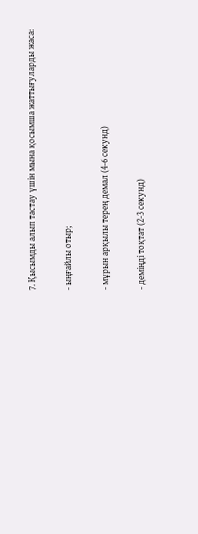7. Қысымды алып тастау үшін мына қосымша жаттығуларды жаса:

- ыңғайлы отыр;

- мұрын арқылы терең демал (4-6 секунд)

- деміңді тоқтат (2-3 секунд)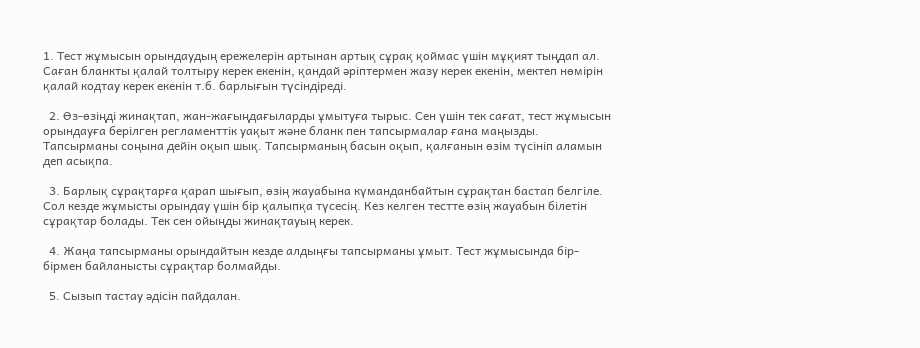1. Тест жұмысын орындаудың ережелерін артынан артық сұрақ қоймас үшін мұқият тыңдап ал. Саған бланкты қалай толтыру керек екенін, қандай әріптермен жазу керек екенін, мектеп нөмірін қалай кодтау керек екенін т.б. барлығын түсіндіреді.

  2. Өз-өзіңді жинақтап, жан-жағыңдағыларды ұмытуға тырыс. Сен үшін тек сағат, тест жұмысын орындауға берілген регламенттік уақыт және бланк пен тапсырмалар ғана маңызды. Тапсырманы соңына дейін оқып шық. Тапсырманың басын оқып, қалғанын өзім түсініп аламын деп асықпа.

  3. Барлық сұрақтарға қарап шығып, өзің жауабына күманданбайтын сұрақтан бастап белгіле. Сол кезде жұмысты орындау үшін бір қалыпқа түсесің. Кез келген тестте өзің жауабын білетін сұрақтар болады. Тек сен ойыңды жинақтауың керек.

  4. Жаңа тапсырманы орындайтын кезде алдыңғы тапсырманы ұмыт. Тест жұмысында бір-бірмен байланысты сұрақтар болмайды.

  5. Сызып тастау әдісін пайдалан.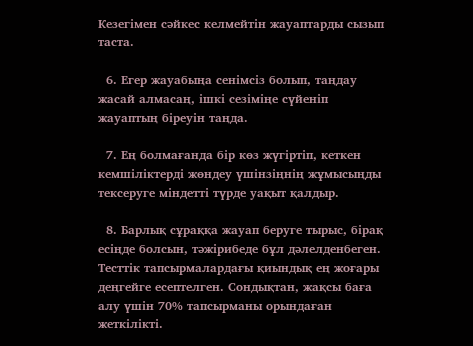Кезегімен сәйкес келмейтін жауаптарды сызып таста.

  6. Егер жауабыңа сенімсіз болып, таңдау жасай алмасаң, ішкі сезіміңе сүйеніп жауаптың біреуін таңда.

  7. Ең болмағанда бір көз жүгіртіп, кеткен кемшіліктерді жөндеу үшінзіңнің жұмысыңды тексеруге міндетті түрде уақыт қалдыр.

  8. Барлық сұраққа жауап беруге тырыс, бірақ есіңде болсын, тәжірибеде бұл дәлелденбеген. Тесттік тапсырмалардағы қиындық ең жоғары деңгейге есептелген. Сондықтан, жақсы баға алу үшін 70% тапсырманы орындаған жеткілікті.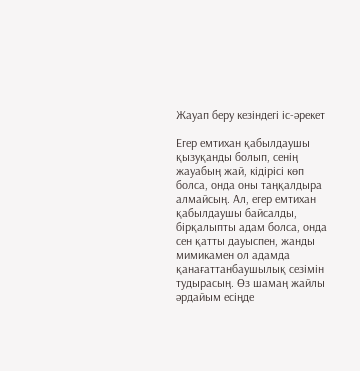Жауап беру кезіндегі іс-әрекет

Егер емтихан қабылдаушы қызуқанды болып, сенің жауабың жай, кідірісі көп болса, онда оны таңқалдыра алмайсың. Ал, егер емтихан қабылдаушы байсалды, бірқалыпты адам болса, онда сен қатты дауыспен, жанды мимикамен ол адамда қанағаттанбаушылық сезімін тудырасың. Өз шамаң жайлы әрдайым есіңде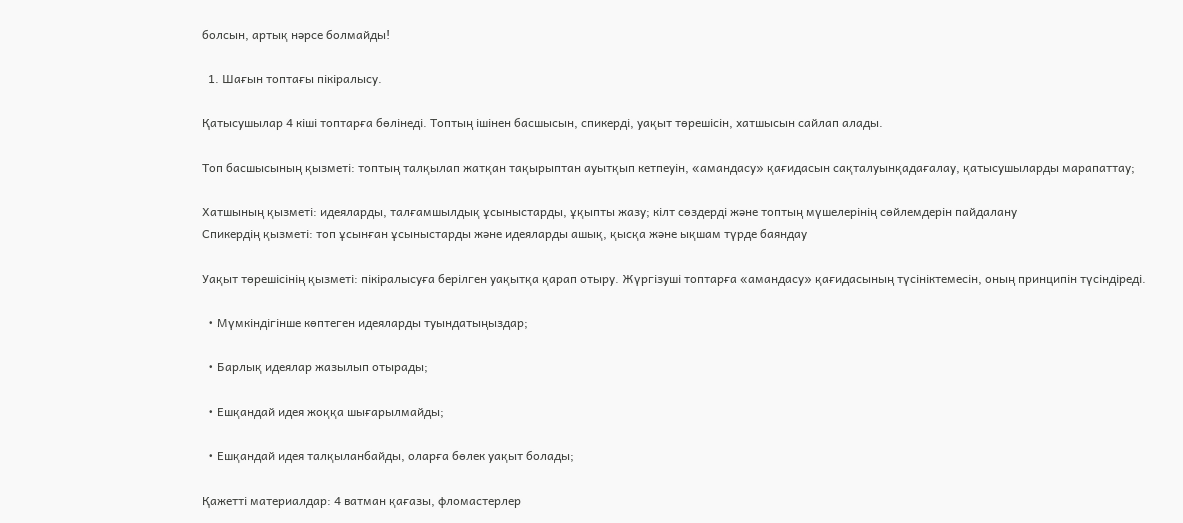болсын, артық нәрсе болмайды!

  1. Шағын топтағы пікіралысу.

Қатысушылар 4 кіші топтарға бөлінеді. Топтың ішінен басшысын, спикерді, уақыт төрешісін, хатшысын сайлап алады.

Топ басшысының қызметі: топтың талқылап жатқан тақырыптан ауытқып кетпеуін, «амандасу» қағидасын сақталуынқадағалау, қатысушыларды марапаттау;

Хатшының қызметі: идеяларды, талғамшылдық ұсыныстарды, ұқыпты жазу; кілт сөздерді және топтың мүшелерiнiң сөйлемдерін пайдалану
Спикердің қызметі: топ ұсынған ұсыныстарды және идеяларды ашық, қысқа және ықшам түрде баяндау

Уақыт төрешісінің қызметі: пікіралысуға берілген уақытқа қарап отыру. Жүргізуші топтарға «амандасу» қағидасының түсініктемесін, оның принципін түсіндіреді.

  • Мүмкіндігінше көптеген идеяларды туындатыңыздар;

  • Барлық идеялар жазылып отырады;

  • Ешқандай идея жоққа шығарылмайды;

  • Ешқандай идея талқыланбайды, оларға бөлек уақыт болады;

Қажетті материалдар: 4 ватман қағазы, фломастерлер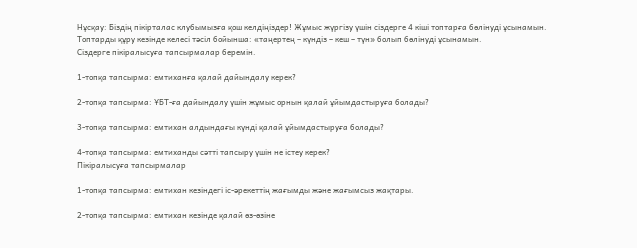Нұсқау: Біздің пікірталас клубымызға қош келдіңіздер! Жұмыс жүргізу үшін сіздерге 4 кіші топтарға бөлінуді ұсынамын. Топтарды құру кезінде келесі тәсіл бойынша: «таңертең – күндіз – кеш – түн» болып бөлінуді ұсынамын.
Сіздерге пікіралысуға тапсырмалар беремін.

1-топқа тапсырма: емтиханға қалай дайындалу керек?

2-топқа тапсырма: ҰБТ-ға дайындалу үшін жұмыс орнын қалай ұйымдастыруға болады?

3-топқа тапсырма: емтихан алдындағы күнді қалай ұйымдастыруға болады?

4-топқа тапсырма: емтиханды сәтті тапсыру үшін не істеу керек?
Пікіралысуға тапсырмалар

1-топқа тапсырма: емтихан кезіндегі іс-әрекеттің жағымды және жағымсыз жақтары.

2-топқа тапсырма: емтихан кезінде қалай өз-өзіне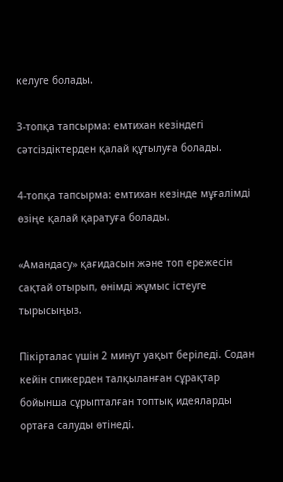келуге болады.

3-топқа тапсырма: емтихан кезіндегі сәтсіздіктерден қалай құтылуға болады.

4-топқа тапсырма: емтихан кезінде мұғалімді өзіңе қалай қаратуға болады.

«Амандасу» қағидасын және топ ережесін сақтай отырып, өнімді жұмыс істеуге тырысыңыз.

Пікірталас үшін 2 минут уақыт беріледі. Содан кейін спикерден талқыланған сұрақтар бойынша сұрыпталған топтық идеяларды ортаға салуды өтінеді.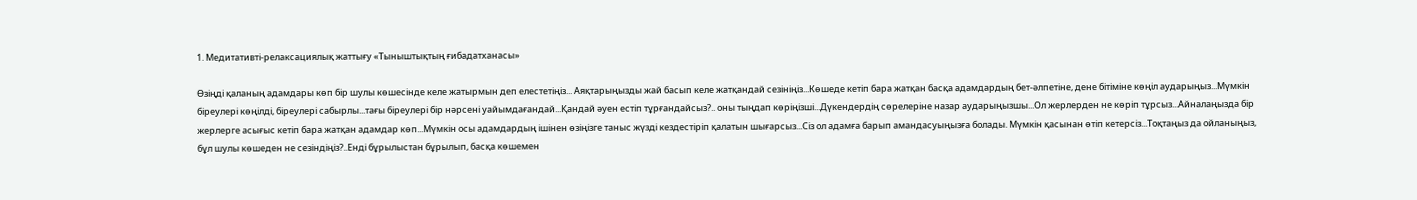1. Медитативті-релаксациялық жаттығу «Тыныштықтың ғибадатханасы»

Өзіңді қаланың адамдары көп бір шулы көшесінде келе жатырмын деп елестетіңіз... Аяқтарыңызды жай басып келе жатқандай сезініңіз...Көшеде кетіп бара жатқан басқа адамдардың бет-әлпетіне, дене бітіміне көңіл аударыңыз...Мүмкін біреулері көңілді, біреулері сабырлы...тағы біреулері бір нәрсені уайымдағандай...Қандай әуен естіп тұрғандайсыз?.. оны тыңдап көріңізші...Дүкендердің сөрелеріне назар аударыңызшы...Ол жерлерден не көріп тұрсыз...Айналаңызда бір жерлерге асығыс кетіп бара жатқан адамдар көп...Мүмкін осы адамдардың ішінен өзіңізге таныс жүзді кездестіріп қалатын шығарсыз...Сіз ол адамға барып амандасуыңызға болады. Мүмкін қасынан өтіп кетерсіз...Тоқтаңыз да ойланыңыз, бұл шулы көшеден не сезіндіңіз?..Енді бұрылыстан бұрылып, басқа көшемен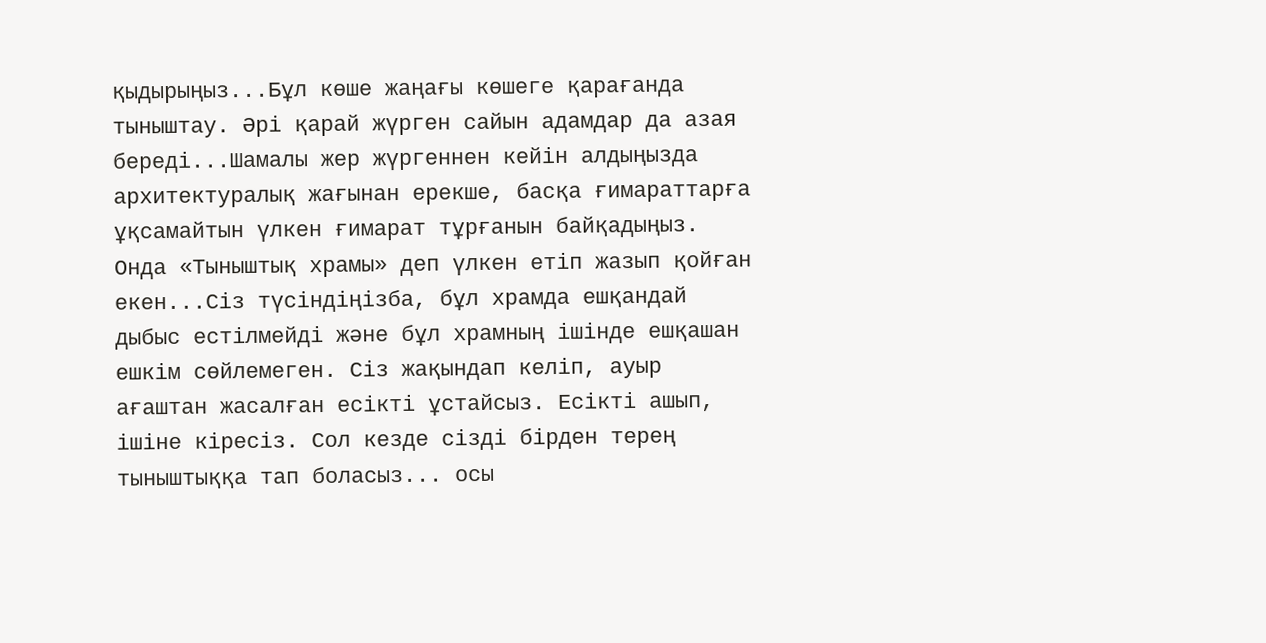қыдырыңыз...Бұл көше жаңағы көшеге қарағанда тыныштау. Әрі қарай жүрген сайын адамдар да азая береді...Шамалы жер жүргеннен кейін алдыңызда архитектуралық жағынан ерекше, басқа ғимараттарға ұқсамайтын үлкен ғимарат тұрғанын байқадыңыз. Онда «Тыныштық храмы» деп үлкен етіп жазып қойған екен...Сіз түсіндіңізба, бұл храмда ешқандай дыбыс естілмейді және бұл храмның ішінде ешқашан ешкім сөйлемеген. Сіз жақындап келіп, ауыр ағаштан жасалған есікті ұстайсыз. Есікті ашып, ішіне кіресіз. Сол кезде сізді бірден терең тыныштыққа тап боласыз... осы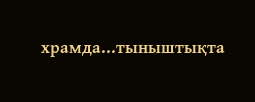храмда...тыныштықта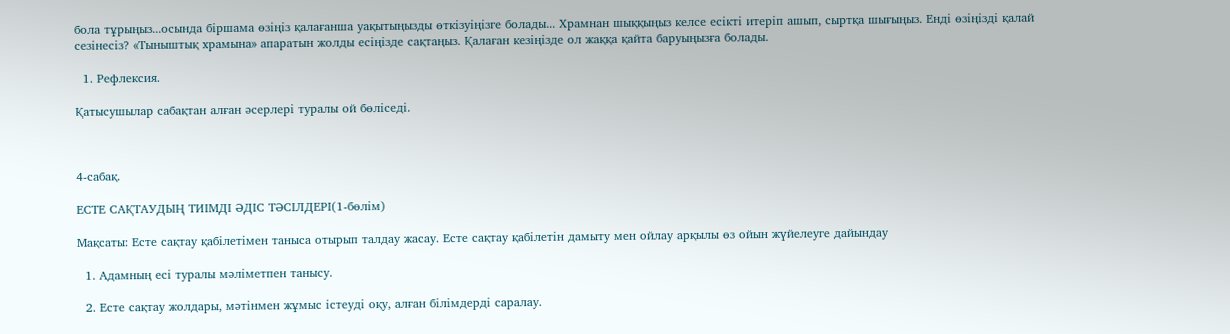бола тұрыңыз...осында біршама өзіңіз қалағанша уақытыңызды өткізуіңізге болады... Храмнан шыққыңыз келсе есікті итеріп ашып, сыртқа шығыңыз. Енді өзіңізді қалай сезінесіз? «Тыныштық храмына» апаратын жолды есіңізде сақтаңыз. Қалаған кезіңізде ол жаққа қайта баруыңызға болады.

  1. Рефлексия.

Қатысушылар сабақтан алған әсерлері туралы ой бөліседі.



4-сабақ.

ЕСТЕ САҚТАУДЫҢ ТИІМДІ ӘДІС ТӘСІЛДЕРІ(1-бөлім)

Мақсаты: Есте сақтау қабілетімен таныса отырып талдау жасау. Есте сақтау қабілетін дамыту мен ойлау арқылы өз ойын жүйелеуге дайындау

  1. Адамның есі туралы мәліметпен танысу.

  2. Есте сақтау жолдары, мәтінмен жұмыс істеуді оқу, алған білімдерді саралау.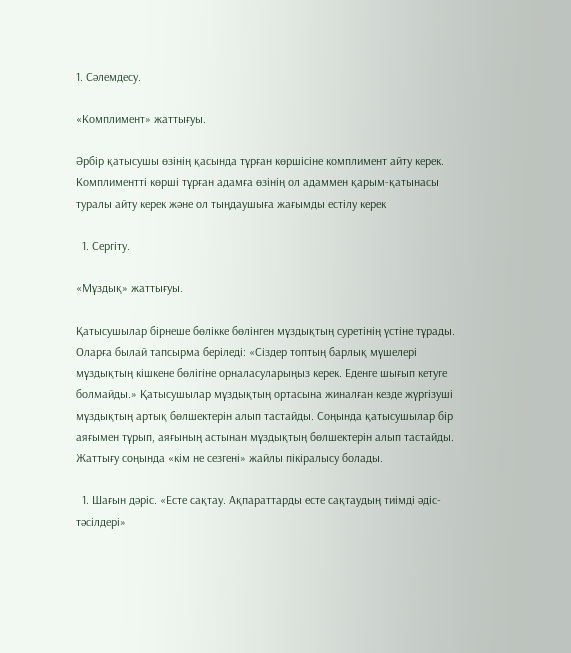1. Сәлемдесу.

«Комплимент» жаттығуы.

Әрбір қатысушы өзінің қасында тұрған көршісіне комплимент айту керек. Комплиментті көрші тұрған адамға өзінің ол адаммен қарым-қатынасы туралы айту керек және ол тыңдаушыға жағымды естілу керек

  1. Сергіту.

«Мұздық» жаттығуы.

Қатысушылар бірнеше бөлікке бөлінген мұздықтың суретінің үстіне тұрады. Оларға былай тапсырма беріледі: «Сіздер топтың барлық мүшелері мұздықтың кішкене бөлігіне орналасуларыңыз керек. Еденге шығып кетуге болмайды.» Қатысушылар мұздықтың ортасына жиналған кезде жүргізуші мұздықтың артық бөлшектерін алып тастайды. Соңында қатысушылар бір аяғымен тұрып, аяғының астынан мұздықтың бөлшектерін алып тастайды. Жаттығу соңында «кім не сезгені» жайлы пікіралысу болады.

  1. Шағын дәріс. «Есте сақтау. Ақпараттарды есте сақтаудың тиімді әдіс-тәсілдері»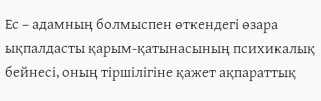Ес – адамның болмыспен өткендегі өзара ықпалдасты қарым-қатынасының психикалық бейнесі, оның тіршілігіне қажет ақпараттық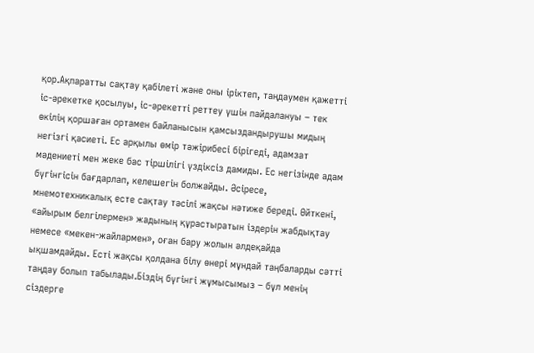қор.Ақпаратты сақтау қабілеті және оны іріктеп, таңдаумен қажетті іс-әрекетке қосылуы, іс-әрекетті реттеу үшін пайдалануы – тек өкілің қоршаған ортамен байланысын қамсыздандырушы мидың негізгі қасиеті. Ес арқылы өмір тәжірибесі бірігеді, адамзат мәдениеті мен жеке бас тіршілігі үздіксіз дамиды. Ес негізінде адам бүгінгісін бағдарлап, келешегін болжайды. Әсіресе, мнемотехникалық есте сақтау тәсілі жақсы нәтиже береді. Өйткенi, «айырым белгiлермен» жадының құрастыратын iздерiн жабдықтау немесе «мекен-жайлармен», оған бару жолын әлдеқайда ықшамдайды. Есті жақсы қолдана білу өнерi мұндай таңбаларды сәттi таңдау болып табылады.Бiздiң бүгiнгi жұмысымыз – бұл менiң сiздерге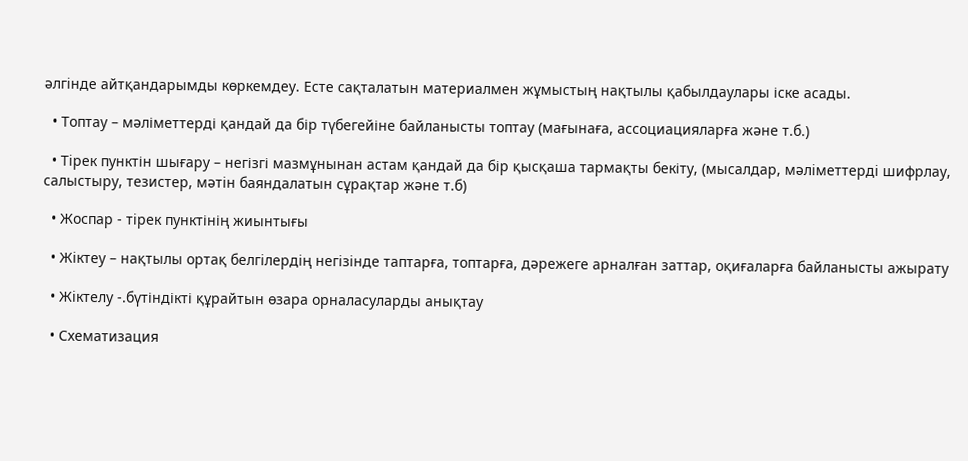әлгiнде айтқандарымды көркемдеу. Есте сақталатын материалмен жұмыстың нақтылы қабылдаулары іске асады.

  • Топтау – мәліметтерді қандай да бір түбегейіне байланысты топтау (мағынаға, ассоциацияларға және т.б.)

  • Тiрек пунктін шығару – негізгі мазмұнынан астам қандай да бір қысқаша тармақты бекіту, (мысалдар, мәлiметтердi шифрлау, салыстыру, тезистер, мәтiн баяндалатын сұрақтар және т.б)

  • Жоспар - тiрек пунктінің жиынтығы

  • Жiктеу – нақтылы ортақ белгiлердiң негiзiнде таптарға, топтарға, дәрежеге арналған заттар, оқиғаларға байланысты ажырату

  • Жiктелу -.бүтіндікті құрайтын өзара орналасуларды анықтау

  • Схематизация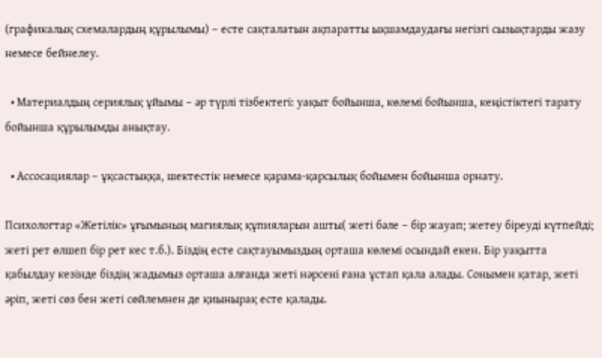(графикалық схемалардың құрылымы) – есте сақталатын ақпаратты ықшамдаудағы негізгі сызықтарды жазу немесе бейнелеу.

  • Материалдың сериялық ұйымы – әр түрлі тізбектегі: уақыт бойынша, көлемі бойынша, кеңістіктегі тарату бойынша құрылымды анықтау.

  • Ассосациялар – ұқсастыққа, шектестiк немесе қарама-қарсылық бойымен бойынша орнату.

Психологтар «Жетілік» ұғымының магиялық құпияларын ашты( жеті бәле – бір жауап; жетеу біреуді күтпейді; жеті рет өлшеп бір рет кес т.б.). Біздің есте сақтауымыздың орташа көлемі осындай екен. Бір уақытта қабылдау кезінде біздің жадымыз орташа алғанда жеті нәрсені ғана ұстап қала алады. Сонымен қатар, жеті әріп, жеті сөз бен жеті сөйлемнен де қиынырақ есте қалады.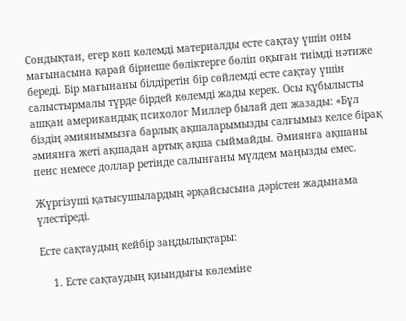Сондықтан, егер көп көлемді материалды есте сақтау үшін оны мағынасына қарай бірнеше бөліктерге бөліп оқыған тиімді нәтиже береді. Бір мағынаны білдіретін бір сөйлемді есте сақтау үшін салыстырмалы түрде бірдей көлемді жады керек. Осы құбылысты ашқан американдық психолог Миллер былай деп жазады: «Бұл біздің әмиянымызға барлық ақшаларымызды салғымыз келсе бірақ әмиянға жеті ақшадан артық ақша сыймайды. Әмиянға ақшаны пенс немесе доллар ретінде салынғаны мүлдем маңызды емес.

Жүргізуші қатысушылардың әрқайсысына дәрістен жадынама үлестіреді.

Есте сақтаудың кейбір заңдылықтары:

    1. Есте сақтаудың қиындығы көлеміне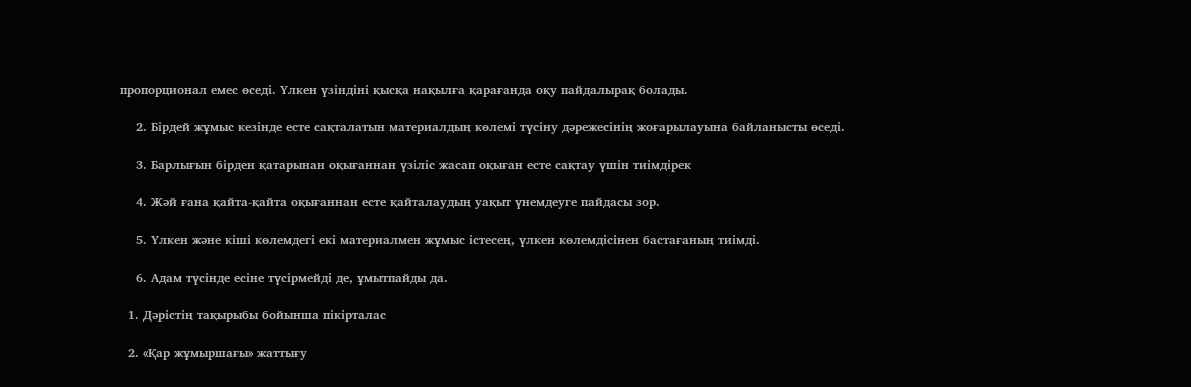пропорционал емес өседi. Үлкен үзiндiні қысқа нақылға қарағанда оқу пайдалырақ болады.

    2. Бірдей жұмыс кезінде есте сақталатын материалдың көлемі түсіну дәрежесінің жоғарылауына байланысты өседі.

    3. Барлығын бірден қатарынан оқығаннан үзіліс жасап оқыған есте сақтау үшін тиімдірек

    4. Жәй ғана қайта-қайта оқығаннан есте қайталаудың уақыт үнемдеуге пайдасы зор.

    5. Үлкен және кіші көлемдегі екі материалмен жұмыс істесең, үлкен көлемдісінен бастағаның тиімді.

    6. Адам түсінде есіне түсірмейді де, ұмытпайды да.

  1. Дәрістің тақырыбы бойынша пікірталас

  2. «Қар жұмыршағы» жаттығу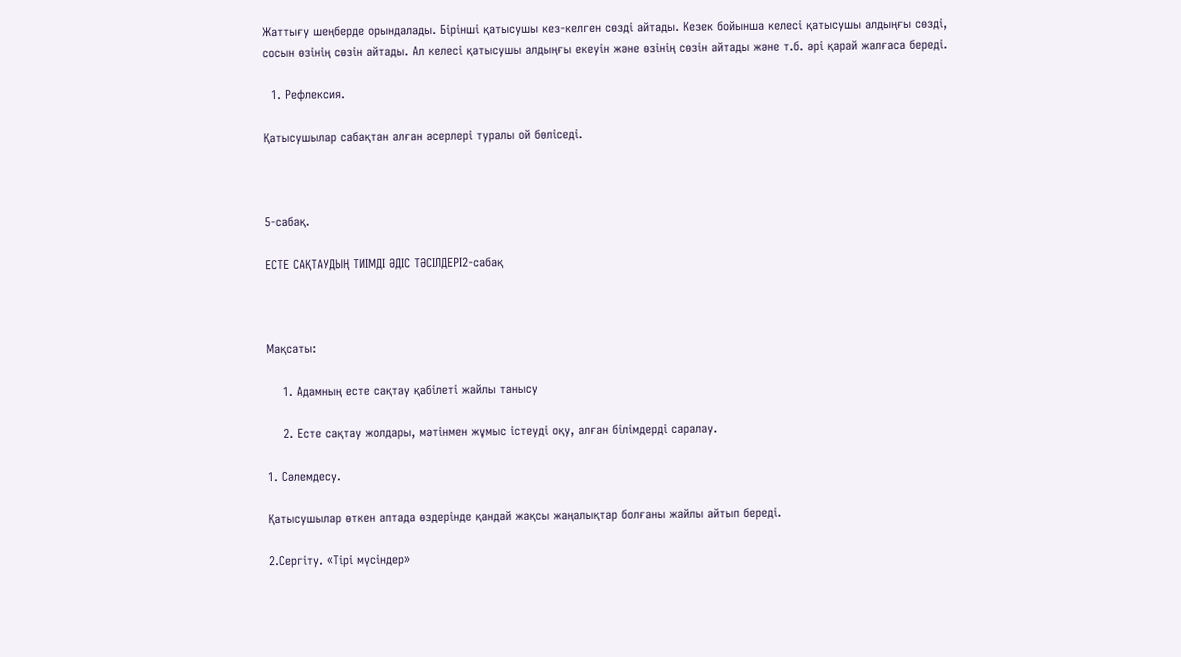Жаттығу шеңберде орындалады. Бірінші қатысушы кез-келген сөзді айтады. Кезек бойынша келесі қатысушы алдыңғы сөзді, сосын өзінің сөзін айтады. Ал келесі қатысушы алдыңғы екеуін және өзінің сөзін айтады және т.б. әрі қарай жалғаса береді.

  1. Рефлексия.

Қатысушылар сабақтан алған әсерлері туралы ой бөліседі.



5-сабақ.

ЕСТЕ САҚТАУДЫҢ ТИІМДІ ӘДІС ТӘСІЛДЕРІ2-сабақ



Мақсаты:

    1. Адамның есте сақтау қабілеті жайлы танысу

    2. Есте сақтау жолдары, мәтінмен жұмыс істеуді оқу, алған білімдерді саралау.

1. Сәлемдесу.

Қатысушылар өткен аптада өздерінде қандай жақсы жаңалықтар болғаны жайлы айтып береді.

2.Сергіту. «Тірі мүсіндер»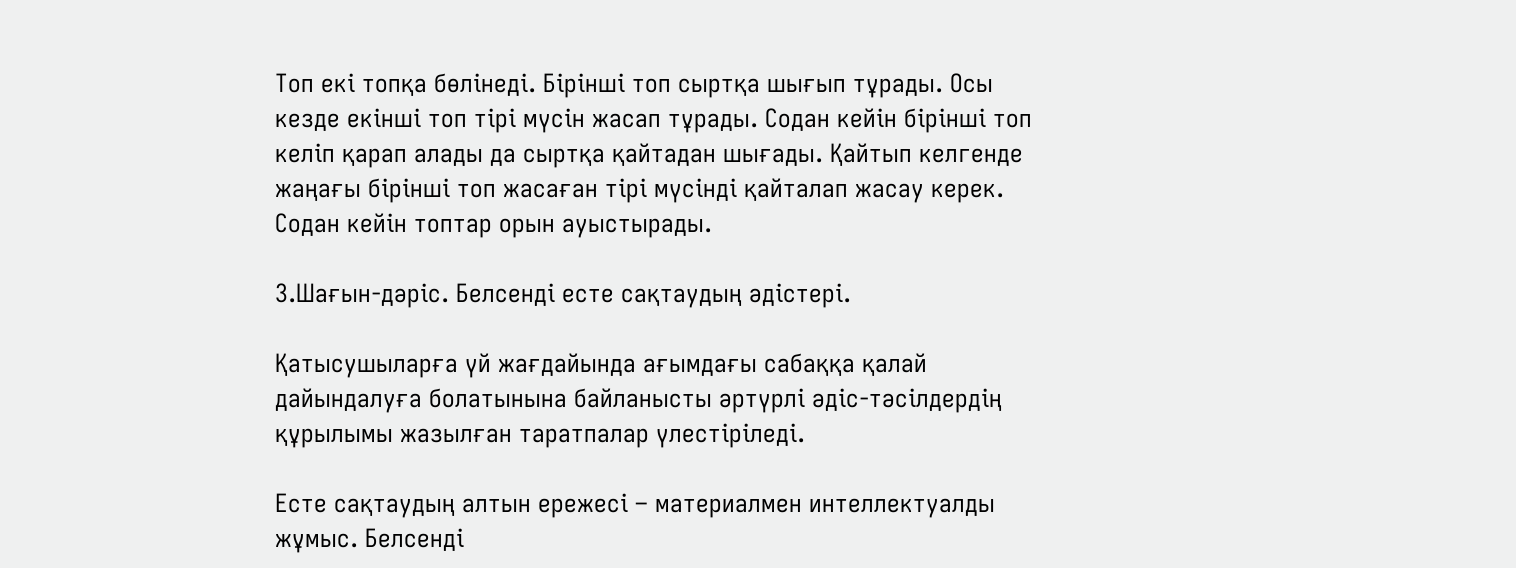Топ екі топқа бөлінеді. Бірінші топ сыртқа шығып тұрады. Осы кезде екінші топ тірі мүсін жасап тұрады. Содан кейін бірінші топ келіп қарап алады да сыртқа қайтадан шығады. Қайтып келгенде жаңағы бірінші топ жасаған тірі мүсінді қайталап жасау керек. Содан кейін топтар орын ауыстырады.

3.Шағын-дәріс. Белсенді есте сақтаудың әдістері.

Қатысушыларға үй жағдайында ағымдағы сабаққа қалай дайындалуға болатынына байланысты әртүрлі әдіс-тәсілдердің құрылымы жазылған таратпалар үлестіріледі.

Есте сақтаудың алтын ережесі – материалмен интеллектуалды жұмыс. Белсенді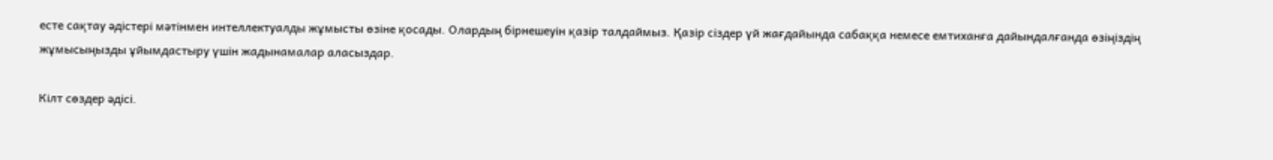есте сақтау әдістері мәтінмен интеллектуалды жұмысты өзіне қосады. Олардың бірнешеуін қазір талдаймыз. Қазір сіздер үй жағдайында сабаққа немесе емтиханға дайындалғанда өзіңіздің жұмысыңызды ұйымдастыру үшін жадынамалар аласыздар.

Кілт сөздер әдісі.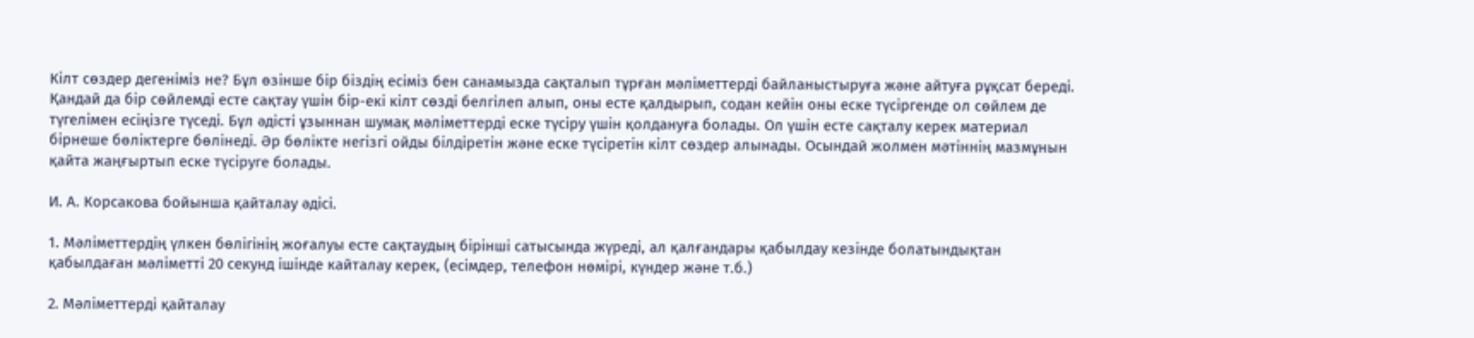Кілт сөздер дегеніміз не? Бұл өзінше бір біздің есіміз бен санамызда сақталып тұрған мәліметтерді байланыстыруға және айтуға рұқсат береді. Қандай да бір сөйлемді есте сақтау үшін бір-екі кілт сөзді белгілеп алып, оны есте қалдырып, содан кейін оны еске түсіргенде ол сөйлем де түгелімен есіңізге түседі. Бұл әдісті ұзыннан шумақ мәліметтерді еске түсіру үшін қолдануға болады. Ол үшін есте сақталу керек материал бірнеше бөліктерге бөлінеді. Әр бөлікте негізгі ойды білдіретін және еске түсіретін кілт сөздер алынады. Осындай жолмен мәтіннің мазмұнын қайта жаңғыртып еске түсіруге болады.

И. А. Корсакова бойынша қайталау әдісі.

1. Мәліметтердің үлкен бөлігінің жоғалуы есте сақтаудың бірінші сатысында жүреді, ал қалғандары қабылдау кезінде болатындықтан қабылдаған мәліметті 20 секунд ішінде кайталау керек, (есімдер, телефон нөмірі, күндер және т.б.)

2. Мәліметтерді қайталау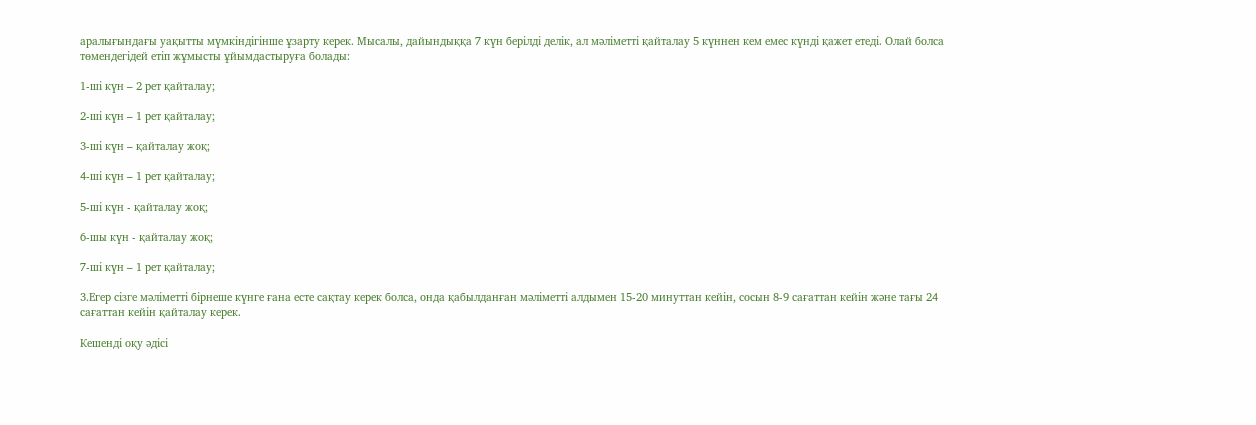аралығындағы уақытты мүмкіндігінше ұзарту керек. Мысалы, дайындыққа 7 күн берілді делік, ал мәліметті қайталау 5 күннен кем емес күнді қажет етеді. Олай болса төмендегідей етіп жұмысты ұйымдастыруға болады:

1-ші күн – 2 рет қайталау;

2-ші күн – 1 рет қайталау;

3-ші күн – қайталау жоқ;

4-ші күн – 1 рет қайталау;

5-ші күн - қайталау жоқ;

6-шы күн - қайталау жоқ;

7-ші күн – 1 рет қайталау;

3.Егер сізге мәліметті бірнеше күнге ғана есте сақтау керек болса, онда қабылданған мәліметті алдымен 15-20 минуттан кейін, сосын 8-9 сағаттан кейін және тағы 24 сағаттан кейін қайталау керек.

Кешенді оқу әдісі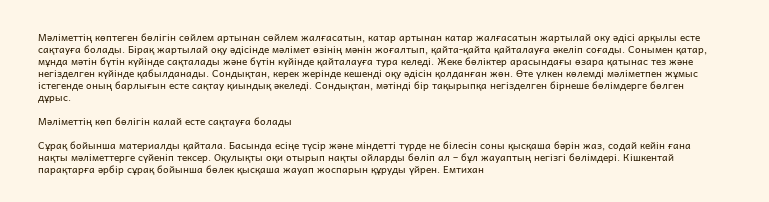Мәліметтің көптеген бөлігін сөйлем артынан сөйлем жалғасатын, катар артынан катар жалғасатын жартылай оку әдісі арқылы есте сақтауға болады. Бірақ жартылай оқу әдісінде мәлімет өзінің мәнін жоғалтып, қайта-қайта қайталауға әкеліп соғады. Сонымен қатар, мұнда мәтін бүтін күйінде сақталады және бүтін күйінде қайталауға тура келеді. Жеке бөліктер арасындағы өзара қатынас тез және негізделген күйінде қабылданады. Сондықтан, керек жерінде кешенді оқу әдісін қолданған жөн. Өте үлкен көлемді мәліметпен жұмыс істегенде оның барлығын есте сақтау қиындық әкеледі. Сондықтан, мәтінді бір тақырыпқа негізделген бірнеше бөлімдерге бөлген дұрыс.

Мәліметтің көп бөлігін калай есте сақтауға болады

Сұрақ бойынша материалды қайтала. Басында есіңе түсір және міндетті түрде не білесін соны қысқаша бәрін жаз, содай кейін ғана нақты мәліметтерге сүйеніп тексер. Оқулықты оқи отырып нақты ойларды бөліп ал – бұл жауаптың негізгі бөлімдері. Кішкентай парақтарға әрбір сұрақ бойынша бөлек қысқаша жауап жоспарын құруды үйрен. Емтихан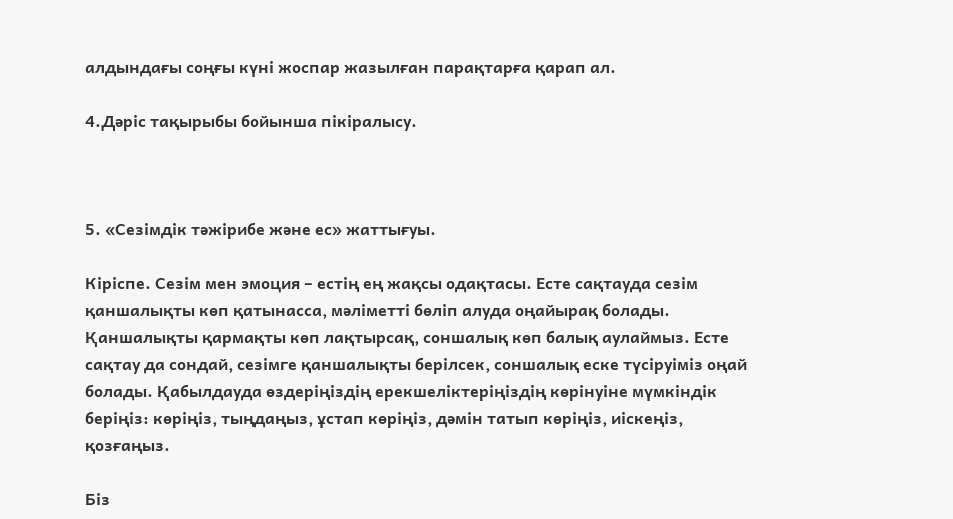алдындағы соңғы күні жоспар жазылған парақтарға қарап ал.

4.Дәріс тақырыбы бойынша пікіралысу.



5. «Сезімдік тәжірибе және ес» жаттығуы.

Кіріспе. Сезім мен эмоция – естің ең жақсы одақтасы. Есте сақтауда сезім қаншалықты көп қатынасса, мәліметті бөліп алуда оңайырақ болады. Қаншалықты қармақты көп лақтырсақ, соншалық көп балық аулаймыз. Есте сақтау да сондай, сезімге қаншалықты берілсек, соншалық еске түсіруіміз оңай болады. Қабылдауда өздеріңіздің ерекшеліктеріңіздің көрінуіне мүмкіндік беріңіз: көріңіз, тыңдаңыз, ұстап көріңіз, дәмін татып көріңіз, иіскеңіз, қозғаңыз.

Біз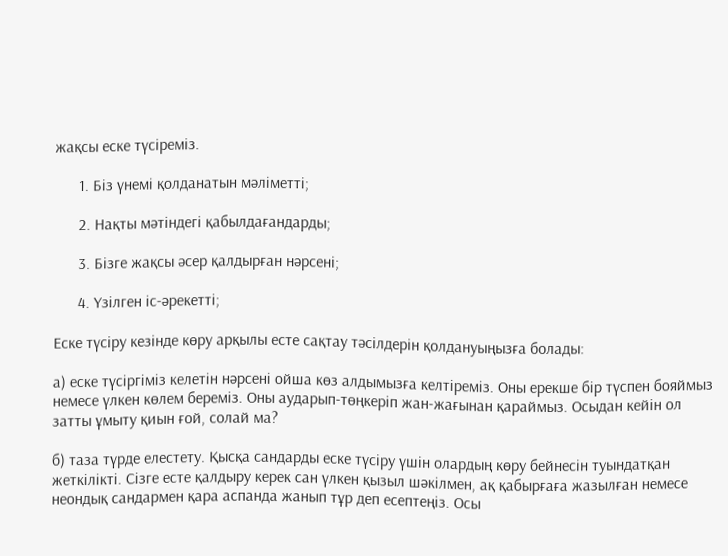жақсы еске түсіреміз.

      1. Біз үнемі қолданатын мәліметті;

      2. Нақты мәтіндегі қабылдағандарды;

      3. Бізге жақсы әсер қалдырған нәрсені;

      4. Үзілген іс-әрекетті;

Еске түсіру кезінде көру арқылы есте сақтау тәсілдерін қолдануыңызға болады:

а) еске түсіргіміз келетін нәрсені ойша көз алдымызға келтіреміз. Оны ерекше бір түспен бояймыз немесе үлкен көлем береміз. Оны аударып-төңкеріп жан-жағынан қараймыз. Осыдан кейін ол затты ұмыту қиын ғой, солай ма?

б) таза түрде елестету. Қысқа сандарды еске түсіру үшін олардың көру бейнесін туындатқан жеткілікті. Сізге есте қалдыру керек сан үлкен қызыл шәкілмен, ақ қабырғаға жазылған немесе неондық сандармен қара аспанда жанып тұр деп есептеңіз. Осы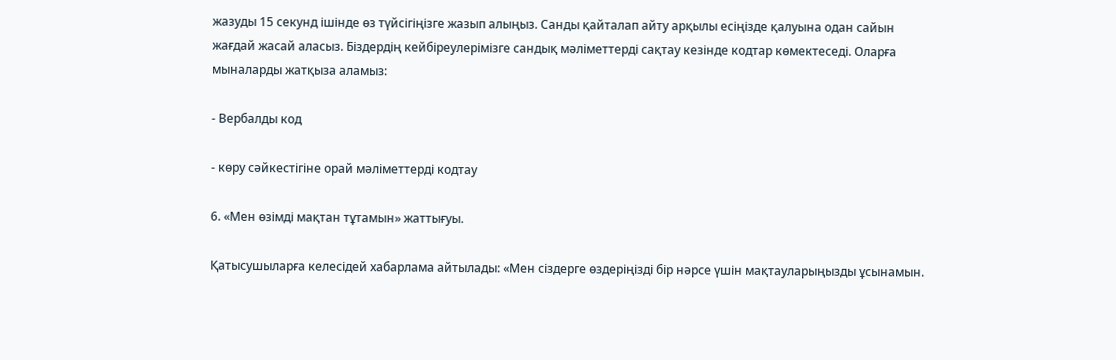жазуды 15 секунд ішінде өз түйсігіңізге жазып алыңыз. Санды қайталап айту арқылы есіңізде қалуына одан сайын жағдай жасай аласыз. Біздердің кейбіреулерімізге сандық мәліметтерді сақтау кезінде кодтар көмектеседі. Оларға мыналарды жатқыза аламыз:

- Вербалды код

- көру сәйкестігіне орай мәліметтерді кодтау

6. «Мен өзімді мақтан тұтамын» жаттығуы.

Қатысушыларға келесідей хабарлама айтылады: «Мен сіздерге өздеріңізді бір нәрсе үшін мақтауларыңызды ұсынамын.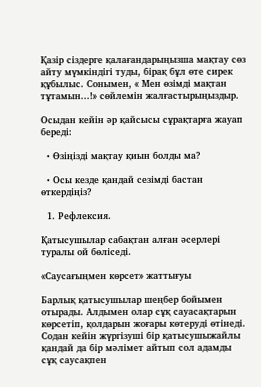Қазір сіздерге қалағандарыңызша мақтау сөз айту мүмкіндігі туды, бірақ бұл өте сирек құбылыс. Сонымен, « Мен өзімді мақтан тұтамын...!» сөйлемін жалғастырыңыздыр.

Осыдан кейін әр қайсысы сұрақтарға жауап береді:

  • Өзіңізді мақтау қиын болды ма?

  • Осы кезде қандай сезімді бастан өткердіңіз?

  1. Рефлексия.

Қатысушылар сабақтан алған әсерлері туралы ой бөліседі.

«Саусағыңмен көрсет» жаттығуы

Барлық қатысушылар шеңбер бойымен отырады. Алдымен олар сұқ сауасақтарын көрсетіп, қолдарын жоғары көтеруді өтінеді. Содан кейін жүргізуші бір қатысушыжайлы қандай да бір мәлімет айтып сол адамды сұқ саусақпен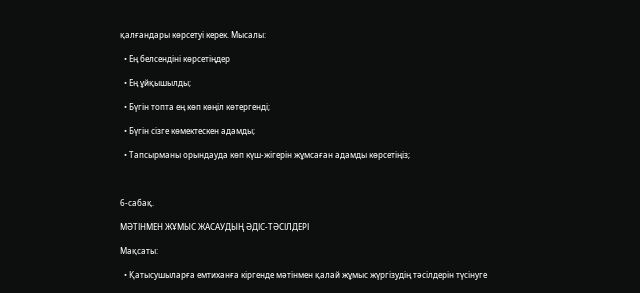қалғандары көрсетуі керек. Мысалы:

  • Ең белсендіні көрсетіңдер

  • Ең ұйқышылды;

  • Бүгін топта ең көп көңіл көтергенді;

  • Бүгін сізге көмектескен адамды;

  • Тапсырманы орындауда көп күш-жігерін жұмсаған адамды көрсетіңіз;



6-сабақ.

МӘТІНМЕН ЖҰМЫС ЖАСАУДЫҢ ӘДІС-ТӘСІЛДЕРІ

Мақсаты:

  • Қатысушыларға емтиханға кіргенде мәтінмен қалай жұмыс жүргізудің тәсілдерін түсінуге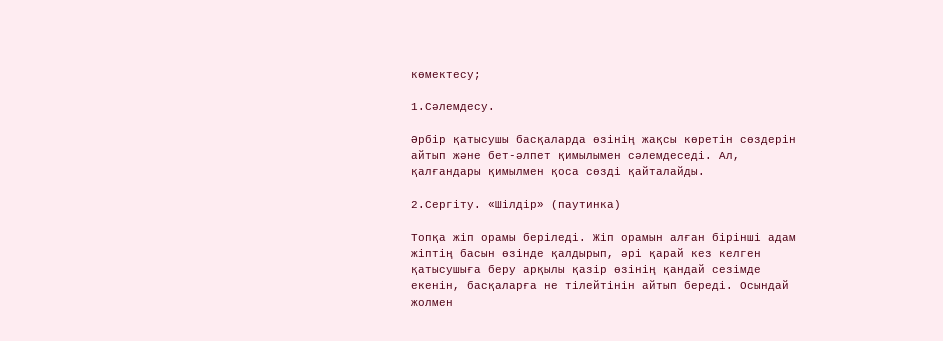көмектесу;

1.Сәлемдесу.

Әрбір қатысушы басқаларда өзінің жақсы көретін сөздерін айтып және бет-әлпет қимылымен сәлемдеседі. Ал, қалғандары қимылмен қоса сөзді қайталайды.

2.Сергіту. «Шілдір» (паутинка)

Топқа жіп орамы беріледі. Жіп орамын алған бірінші адам жіптің басын өзінде қалдырып, әрі қарай кез келген қатысушыға беру арқылы қазір өзінің қандай сезімде екенін, басқаларға не тілейтінін айтып береді. Осындай жолмен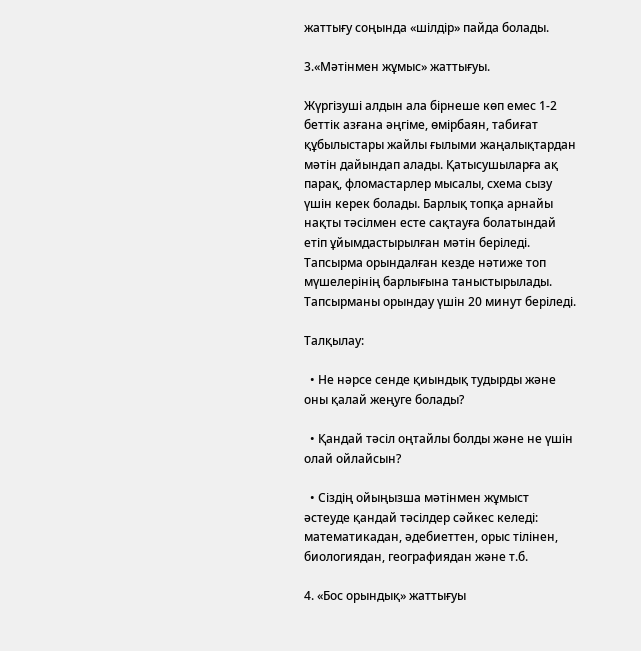жаттығу соңында «шілдір» пайда болады.

3.«Мәтінмен жұмыс» жаттығуы.

Жүргізуші алдын ала бірнеше көп емес 1-2 беттік азғана әңгіме, өмірбаян, табиғат құбылыстары жайлы ғылыми жаңалықтардан мәтін дайындап алады. Қатысушыларға ақ парақ, фломастарлер мысалы, схема сызу үшін керек болады. Барлық топқа арнайы нақты тәсілмен есте сақтауға болатындай етіп ұйымдастырылған мәтін беріледі. Тапсырма орындалған кезде нәтиже топ мүшелерінің барлығына таныстырылады. Тапсырманы орындау үшін 20 минут беріледі.

Талқылау:

  • Не нәрсе сенде қиындық тудырды және оны қалай жеңуге болады?

  • Қандай тәсіл оңтайлы болды және не үшін олай ойлайсын?

  • Сіздің ойыңызша мәтінмен жұмыст әстеуде қандай тәсілдер сәйкес келеді: математикадан, әдебиеттен, орыс тілінен, биологиядан, географиядан және т.б.

4. «Бос орындық» жаттығуы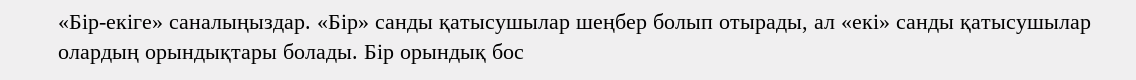«Бір-екіге» саналыңыздар. «Бір» санды қатысушылар шеңбер болып отырады, ал «екі» санды қатысушылар олардың орындықтары болады. Бір орындық бос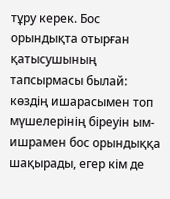тұру керек. Бос орындықта отырған қатысушының тапсырмасы былай: көздің ишарасымен топ мүшелерінің біреуін ым-ишрамен бос орындыққа шақырады, егер кім де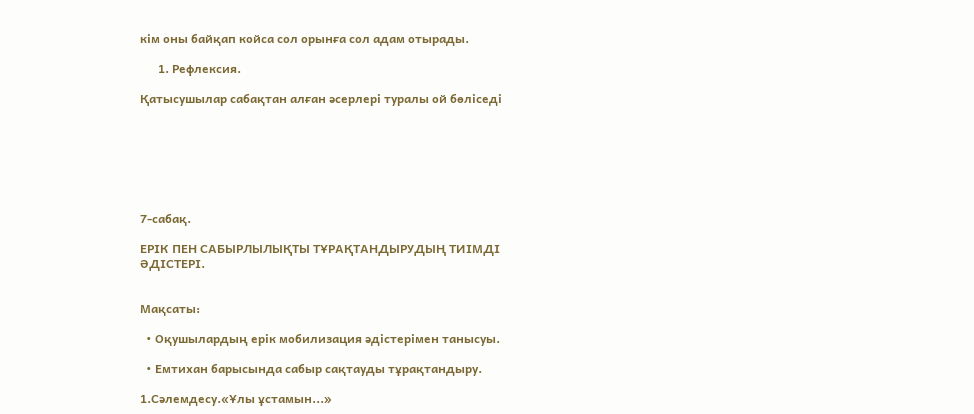кім оны байқап койса сол орынға сол адам отырады.

      1. Рефлексия.

Қатысушылар сабақтан алған әсерлері туралы ой бөліседі







7-сабақ.

ЕРІК ПЕН САБЫРЛЫЛЫҚТЫ ТҰРАҚТАНДЫРУДЫҢ ТИІМДІ ӘДІСТЕРІ.


Мақсаты:

  • Оқушылардың ерiк мобилизация әдістерімен танысуы.

  • Емтихан барысында сабыр сақтауды тұрақтандыру.

1.Сәлемдесу.«Ұлы ұстамын...»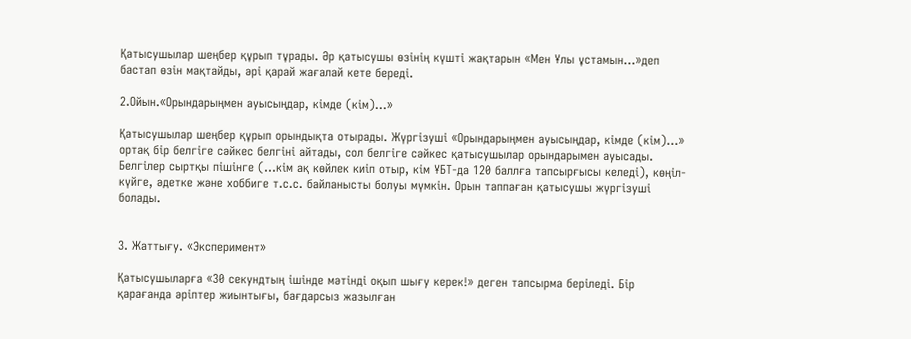Қатысушылар шеңбер құрып тұрады. Әр қатысушы өзінің күшті жақтарын «Мен Ұлы ұстамын...»деп бастап өзін мақтайды, әрі қарай жағалай кете береді.

2.Ойын.«Орындарыңмен ауысыңдар, кімде (кім)...»

Қатысушылар шеңбер құрып орындықта отырады. Жүргізуші «Орындарыңмен ауысыңдар, кімде (кім)...» ортақ бір белгіге сәйкес белгіні айтады, сол белгіге сәйкес қатысушылар орындарымен ауысады. Белгілер сыртқы пішінге (...кім ақ көйлек киіп отыр, кім ҰБТ-да 120 баллға тапсырғысы келеді), көңіл-күйге, әдетке және хоббиге т.с.с. байланысты болуы мүмкін. Орын таппаған қатысушы жүргізуші болады.


3. Жаттығу. «Эксперимент»

Қатысушыларға «30 секундтың ішінде мәтінді оқып шығу керек!» деген тапсырма беріледі. Бір қарағанда әріптер жиынтығы, бағдарсыз жазылған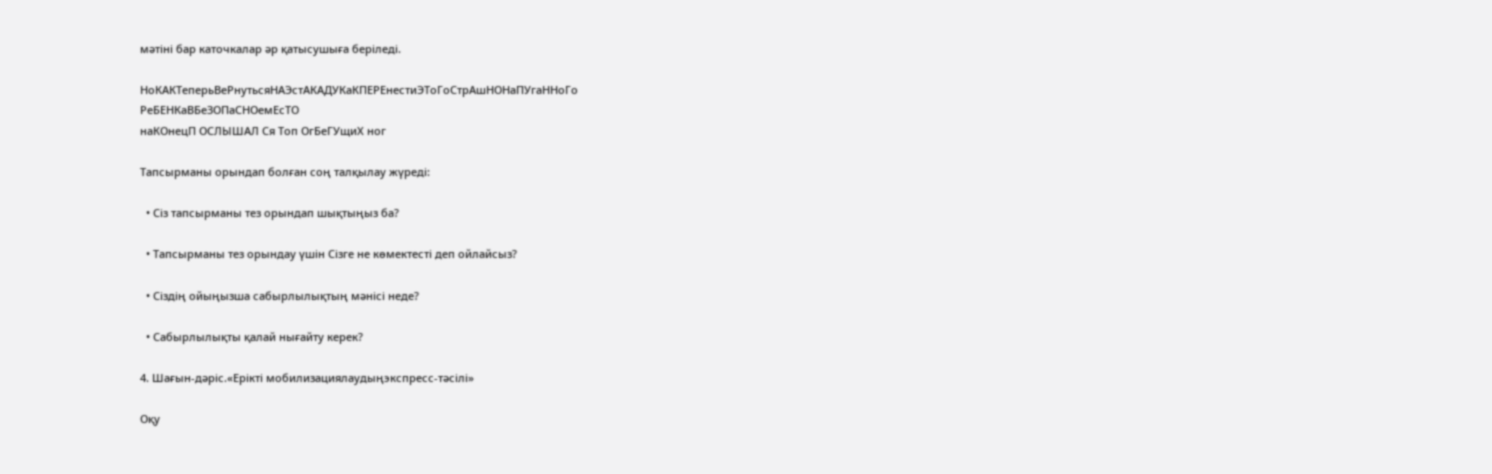мәтіні бар каточкалар әр қатысушыға беріледі.

НоКАКТеперьВеРнутьсяНАЭстАКАДУКаКПЕРЕнестиЭТоГоСтрАшНОНаПУгаННоГо
РеБЕНКаВБеЗОПаСНОемЕсТО
наКОнецП ОСЛЫШАЛ Ся Топ ОгБеГУщиХ ног

Тапсырманы орындап болған соң талқылау жүреді:

  • Сіз тапсырманы тез орындап шықтыңыз ба?

  • Тапсырманы тез орындау үшін Сізге не көмектесті деп ойлайсыз?

  • Сіздің ойыңызша сабырлылықтың мәнісі неде?

  • Сабырлылықты қалай нығайту керек?

4. Шағын-дәріс.«Ерікті мобилизациялаудыңэкспресс-тәсілі»

Оқу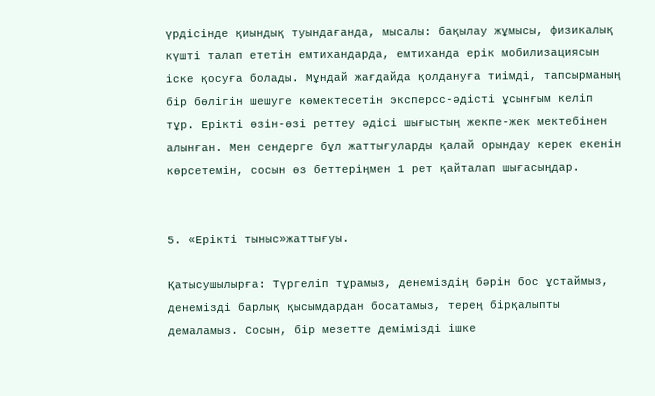үрдісінде қиындық туындағанда, мысалы: бақылау жұмысы, физикалық күшті талап ететін емтихандарда, емтиханда ерік мобилизациясын іске қосуға болады. Мұндай жағдайда қолдануға тиімді, тапсырманың бір бөлігін шешуге көмектесетін эксперсс-әдісті ұсынғым келіп тұр. Ерікті өзін-өзі реттеу әдісі шығыстың жекпе-жек мектебінен алынған. Мен сендерге бұл жаттығуларды қалай орындау керек екенін көрсетемін, сосын өз беттеріңмен 1 рет қайталап шығасыңдар.


5. «Ерікті тыныс»жаттығуы.

Қатысушылырға: Түргеліп тұрамыз, денеміздің бәрін бос ұстаймыз, денемізді барлық қысымдардан босатамыз, терең бірқалыпты демаламыз. Сосын, бір мезетте демімізді ішке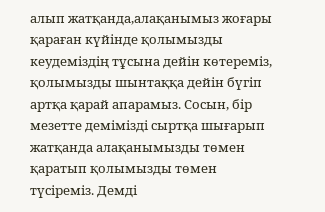алып жатқанда,алақанымыз жоғары қараған күйінде қолымызды кеудеміздің тұсына дейін көтереміз, қолымызды шынтаққа дейін бүгіп артқа қарай апарамыз. Сосын, бір мезетте демімізді сыртқа шығарып жатқанда алақанымызды төмен қаратып қолымызды төмен түсіреміз. Демді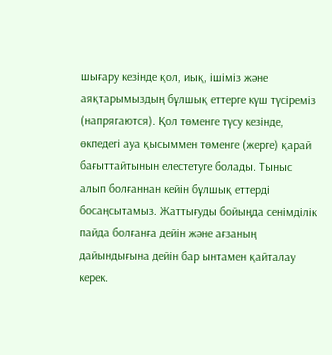шығару кезінде қол, иық, ішіміз және аяқтарымыздың бұлшық еттерге күш түсіреміз (напрягаются). Қол төменге түсу кезінде, өкпедегі ауа қысыммен төменге (жерге) қарай бағыттайтынын елестетуге болады. Тыныс алып болғаннан кейін бұлшық еттерді босаңсытамыз. Жаттығуды бойыңда сенімділік пайда болғанға дейін және ағзаның дайындығына дейін бар ынтамен қайталау керек.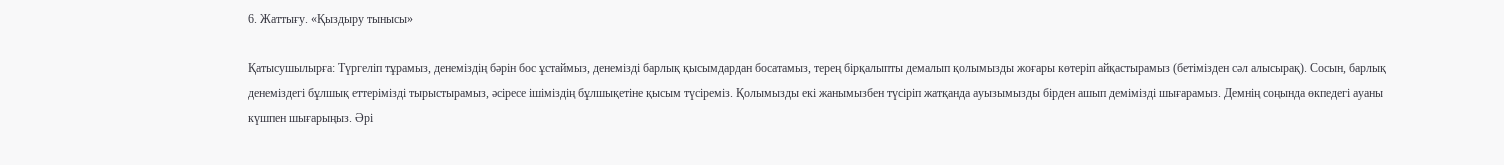6. Жаттығу. «Қыздыру тынысы»

Қатысушылырға: Түргеліп тұрамыз, денеміздің бәрін бос ұстаймыз, денемізді барлық қысымдардан босатамыз, терең бірқалыпты демалып қолымызды жоғары көтеріп айқастырамыз (бетімізден сәл алысырақ). Сосын, барлық денеміздегі бұлшық еттерімізді тырыстырамыз, әсіресе ішіміздің бұлшықетіне қысым түсіреміз. Қолымызды екі жанымызбен түсіріп жатқанда ауызымызды бірден ашып демімізді шығарамыз. Демнің соңында өкпедегі ауаны күшпен шығарыңыз. Әрі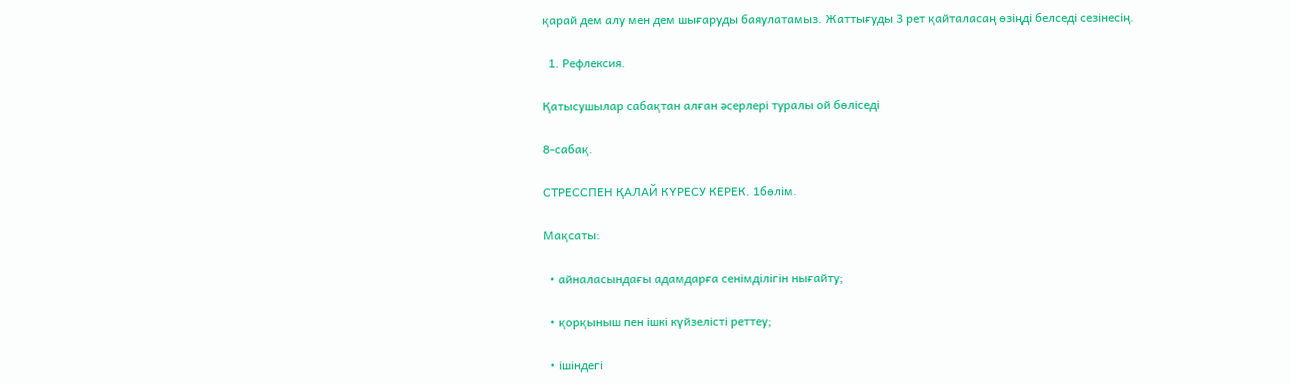қарай дем алу мен дем шығаруды баяулатамыз. Жаттығуды 3 рет қайталасаң өзіңді белседі сезінесің.

  1. Рефлексия.

Қатысушылар сабақтан алған әсерлері туралы ой бөліседі

8-сабақ.

СТРЕССПЕН ҚАЛАЙ КҮРЕСУ КЕРЕК. 1бөлім.

Мақсаты:

  • айналасындағы адамдарға сенімділігін нығайту;

  • қорқыныш пен ішкі күйзелісті реттеу;

  • ішіндегі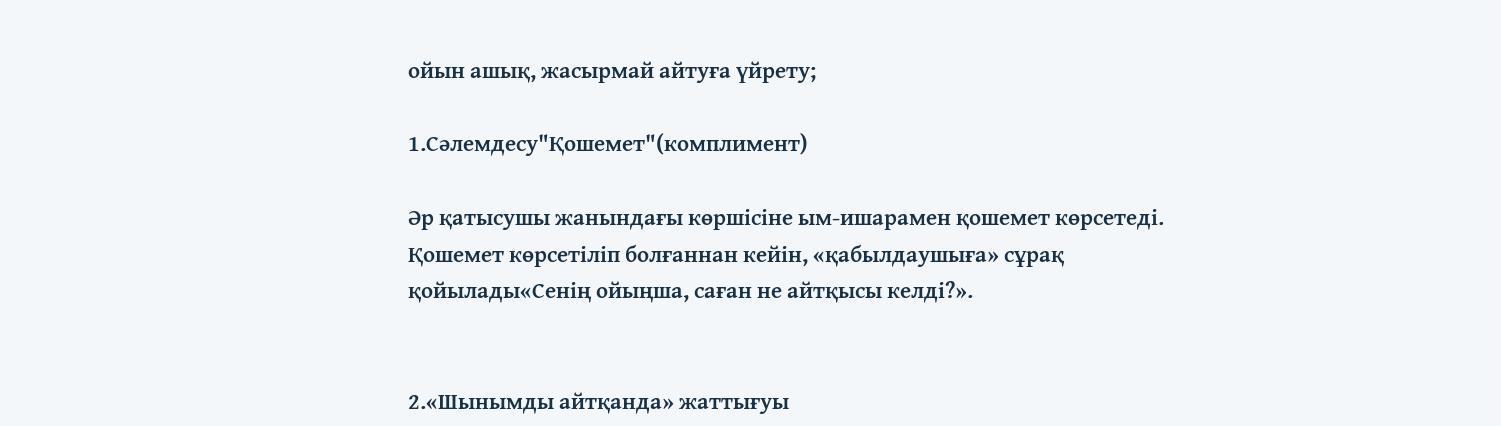ойын ашық, жасырмай айтуға үйрету;

1.Сәлемдесу"Қошемет"(комплимент)

Әр қатысушы жанындағы көршісіне ым-ишарамен қошемет көрсетеді. Қошемет көрсетіліп болғаннан кейін, «қабылдаушыға» сұрақ қойылады«Сенің ойыңша, саған не айтқысы келді?».


2.«Шынымды айтқанда» жаттығуы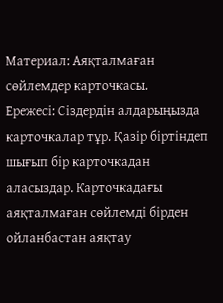Материал: Аяқталмаған сөйлемдер карточкасы.
Ережесі: Сіздердін алдарыңызда карточкалар тұр. Қазір біртіндеп шығып бір карточкадан аласыздар. Карточкадағы аяқталмаған сөйлемді бірден ойланбастан аяқтау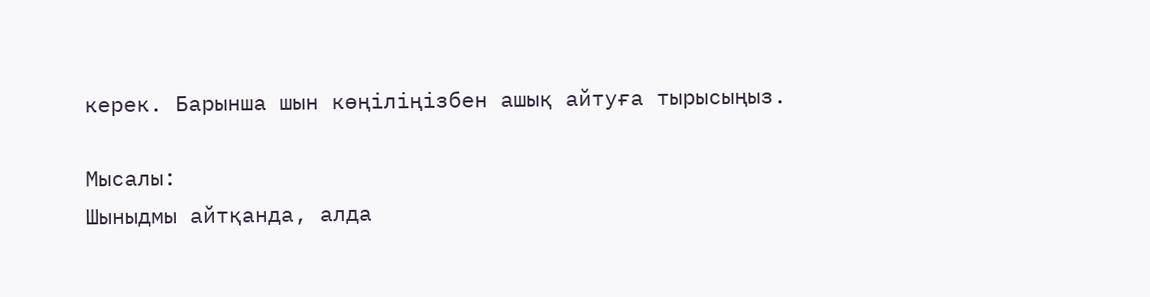керек. Барынша шын көңіліңізбен ашық айтуға тырысыңыз.

Мысалы:
Шыныдмы айтқанда, алда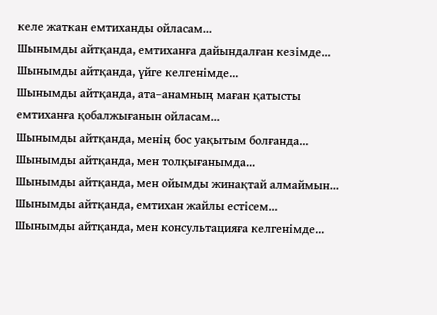келе жаткан емтиханды ойласам...
Шынымды айтқанда, емтиханға дайындалған кезімде...
Шынымды айтқанда, үйге келгенімде...
Шынымды айтқанда, ата–анамның маған қатысты емтиханға қобалжығанын ойласам...
Шынымды айтқанда, менің бос уақытым болғанда...
Шынымды айтқанда, мен толқығанымда...
Шынымды айтқанда, мен ойымды жинақтай алмаймын...
Шынымды айтқанда, емтихан жайлы естісем...
Шынымды айтқанда, мен консультацияға келгенімде...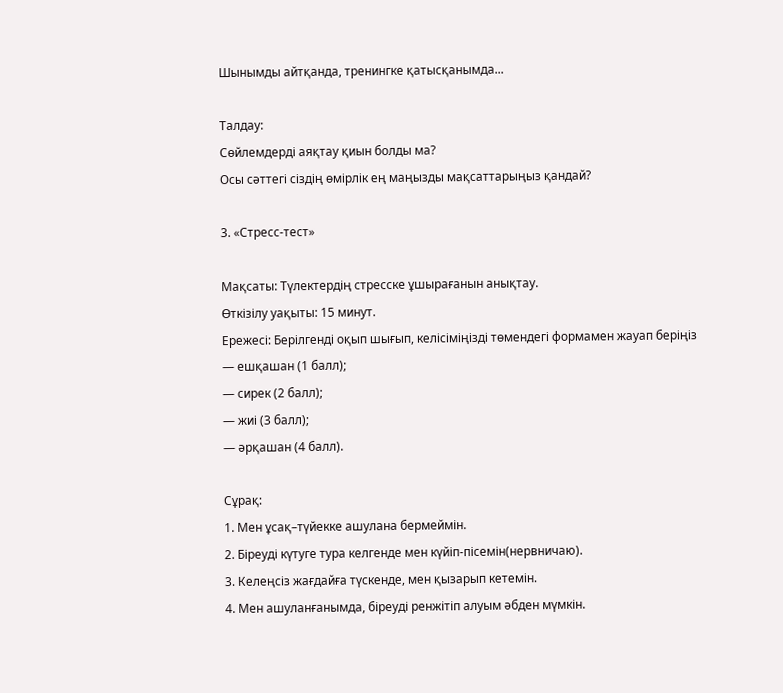Шынымды айтқанда, тренингке қатысқанымда...

Талдау:
Сөйлемдерді аяқтау қиын болды ма?
Осы сәттегі сіздің өмірлік ең маңызды мақсаттарыңыз қандай?

3. «Стресс-тест»

Мақсаты: Түлектердің стресске ұшырағанын анықтау.
Өткізілу уақыты: 15 минут.
Ережесі: Берілгенді оқып шығып, келісіміңізді төмендегі формамен жауап беріңіз
— ешқашан (1 балл);
— сирек (2 балл);
— жиі (3 балл);
— әрқашан (4 балл).

Сұрақ:
1. Мен ұсақ–түйекке ашулана бермеймін.
2. Біреуді күтуге тура келгенде мен күйіп-пісемін(нервничаю).
3. Келеңсіз жағдайға түскенде, мен қызарып кетемін.
4. Мен ашуланғанымда, біреуді ренжітіп алуым әбден мүмкін.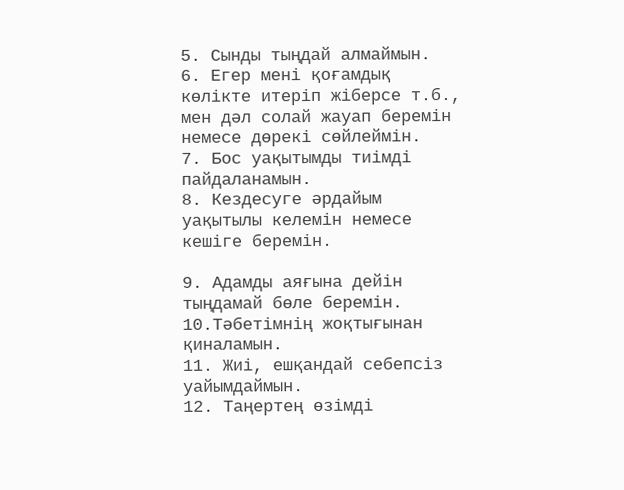5. Сынды тыңдай алмаймын.
6. Егер мені қоғамдық көлікте итеріп жіберсе т.б., мен дәл солай жауап беремін немесе дөрекі сөйлеймін.
7. Бос уақытымды тиімді пайдаланамын.
8. Кездесуге әрдайым уақытылы келемін немесе кешіге беремін.

9. Адамды аяғына дейін тыңдамай бөле беремін.
10.Тәбетімнің жоқтығынан қиналамын.
11. Жиі, ешқандай себепсіз уайымдаймын.
12. Таңертең өзімді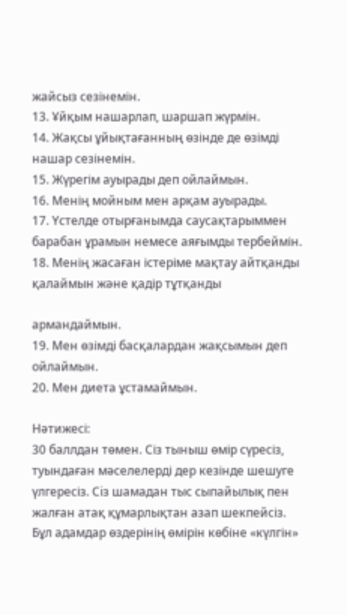жайсыз сезінемін.
13. Ұйқым нашарлап, шаршап жүрмін.
14. Жақсы ұйықтағанның өзінде де өзімді нашар сезінемін.
15. Жүрегім ауырады деп ойлаймын.
16. Менің мойным мен арқам ауырады.
17. Үстелде отырғанымда саусақтарыммен барабан ұрамын немесе аяғымды тербеймін.
18. Менің жасаған істеріме мақтау айтқанды қалаймын және қадір тұтқанды

армандаймын.
19. Мен өзімді басқалардан жақсымын деп ойлаймын.
20. Мен диета ұстамаймын.

Нәтижесі:
30 баллдан төмен. Сіз тыныш өмір сүресіз, туындаған мәселелерді дер кезінде шешуге үлгересіз. Сiз шамадан тыс сыпайылық пен жалған атақ құмарлықтан азап шекпейсіз. Бұл адамдар өздерінің өмірін көбіне «күлгін»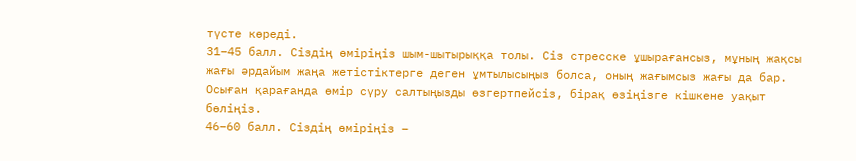түсте көреді.
31–45 балл. Сіздің өміріңіз шым-шытырыққа толы. Сіз стресске ұшырағансыз, мұның жақсы жағы әрдайым жаңа жетістіктерге деген ұмтылысыңыз болса, оның жағымсыз жағы да бар. Осыған қарағанда өмір сүру салтыңызды өзгертпейсіз, бірақ өзіңізге кішкене уақыт бөліңіз.
46–60 балл. Сіздің өміріңіз –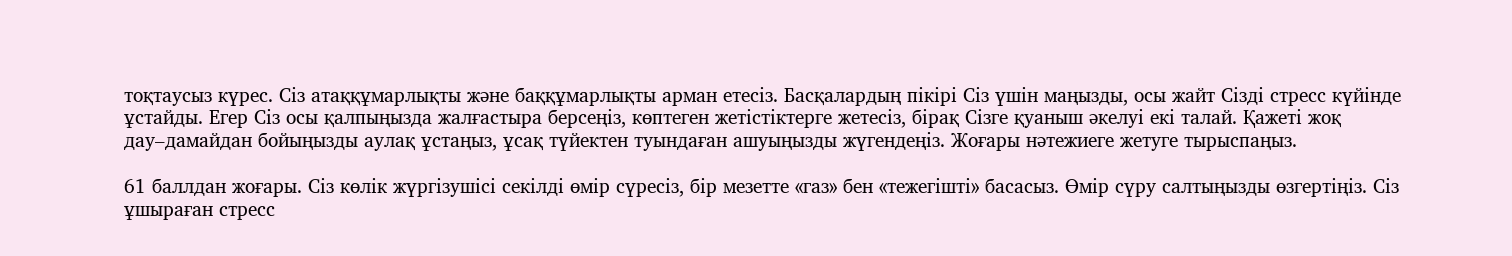тоқтаусыз күрес. Сiз атаққұмарлықты және баққұмарлықты арман етесіз. Басқалардың пікірі Сіз үшін маңызды, осы жайт Сізді стресс күйiнде ұстайды. Егер Сіз осы қалпыңызда жалғастыра берсеңіз, көптеген жетістіктерге жетесіз, бірақ Сізге қуаныш әкелуі екі талай. Қажеті жоқ дау–дамайдан бойыңызды аулақ ұстаңыз, ұсақ түйектен туындаған ашуыңызды жүгендеңіз. Жоғары нәтежиеге жетуге тырыспаңыз.

61 баллдан жоғары. Сіз көлік жүргізушісі секілді өмір сүресіз, бір мезетте «газ» бен «тежегішті» басасыз. Өмір сүру салтыңызды өзгертіңіз. Сіз ұшыраған стресс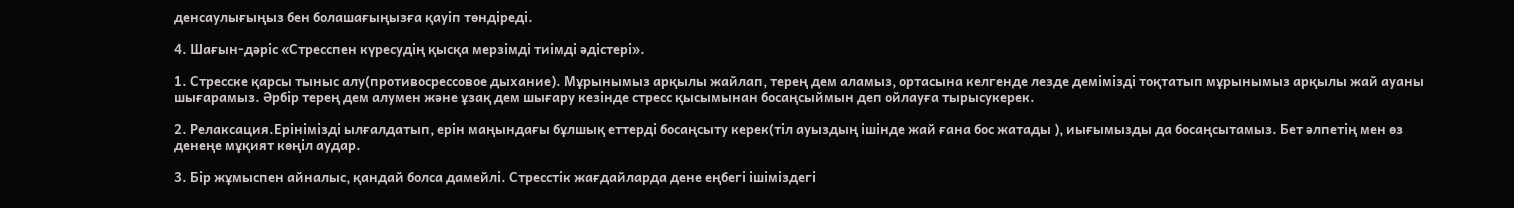денсаулығыңыз бен болашағыңызға қауіп төндіреді.

4. Шағын-дәріс «Стресспен күресудің қысқа мерзімді тиімді әдістері».

1. Стресске қарсы тыныс алу(противосрессовое дыхание). Мұрынымыз арқылы жайлап, терең дем аламыз, ортасына келгенде лезде демімізді тоқтатып мұрынымыз арқылы жай ауаны шығарамыз. Әрбiр терең дем алумен және ұзақ дем шығару кезінде стресс қысымынан босаңсыймын деп ойлауға тырысукерек.

2. Релаксация.Ерінімізді ылғалдатып, ерін маңындағы бұлшық еттерді босаңсыту керек(тіл ауыздың ішінде жай ғана бос жатады ), иығымызды да босаңсытамыз. Бет әлпетің мен өз денеңе мұқият көңіл аудар.

3. Бір жұмыспен айналыс, қандай болса дамейлі. Стресстік жағдайларда дене еңбегі ішіміздегі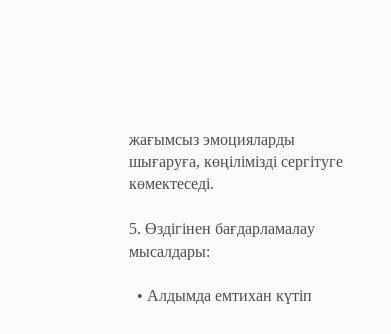жағымсыз эмоцияларды шығаруға, көңілімізді сергітуге көмектеседі.

5. Өздігінен бағдарламалау мысалдары:

  • Алдымда емтихан күтіп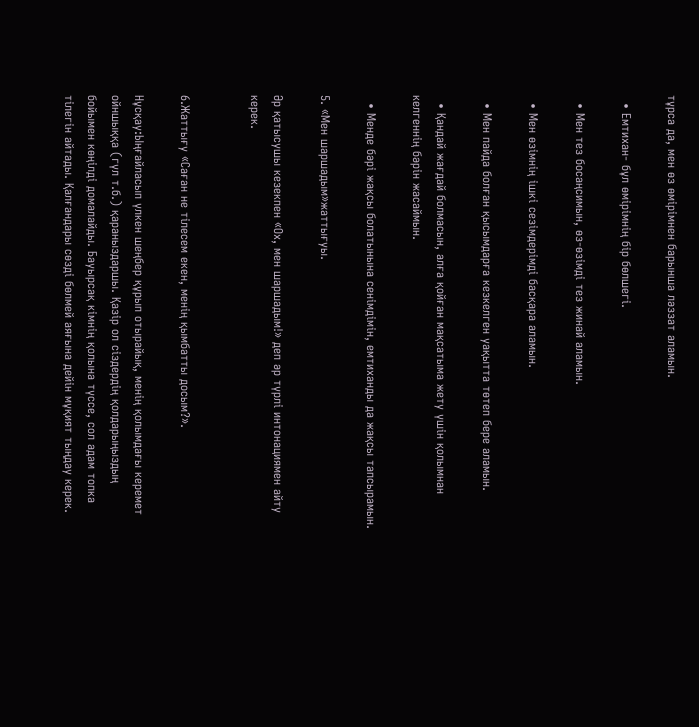тұрса да, мен өз өмірімнен барынша ләззат аламын.

  • Емтихан- бұл өмірімнің бір бөлшегі.

  • Мен тез босаңсимын, өз-өзімді тез жинай аламын.

  • Мен өзімнің ішкі сезімдерімді басқара аламын.

  • Мен пайда болған қысымдарға кезкелген уақытта төтеп бере аламын.

  • Қандай жағдай болмасын, алға қойған мақсатыма жету үшін қолымнан келгеннің бәрін жасаймын.

  • Менде бәрі жақсы болатынына сенімдімін, емтиханды да жақсы тапсырамын.

5. «Мен шаршадым»жаттығуы.

Әр қатысушы кезекпен «Ох, мен шаршадым!» деп әр түрлі интонациямен айту керек.


6.Жаттығу «Саған не тілесем екен, менің қымбатты досым?».

Нұсқау:Ыңғайласып үлкен шеңбер құрып отырайық, менің қолымдағы керемет ойншыққа (гүл т.б.) қараныздаршы. Қазiр ол сiздердiң қолдарыңыздың бойымен көңiлдi домалайды. Бауырсақ кімнің қолына түссе, сол адам топка тілегін айтады. Қалғандары сөзді бөлмей аяғына дейін мұқият тыңдау керек.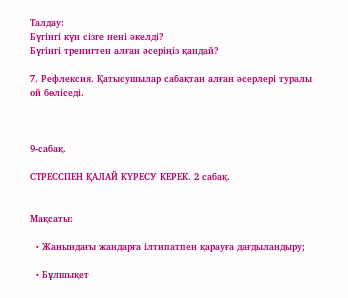Талдау:
Бүгінгі күн сізге нені әкелді?
Бүгінгі тренигтен алған әсеріңіз қандай?

7. Рефлексия. Қатысушылар сабақтан алған әсерлері туралы ой бөліседі.



9-сабақ.

СТРЕССПЕН ҚАЛАЙ КҮРЕСУ КЕРЕК. 2 сабақ.


Мақсаты:

  • Жанындағы жандарға ілтипатпен қарауға дағдыландыру;

  • Бұлшықет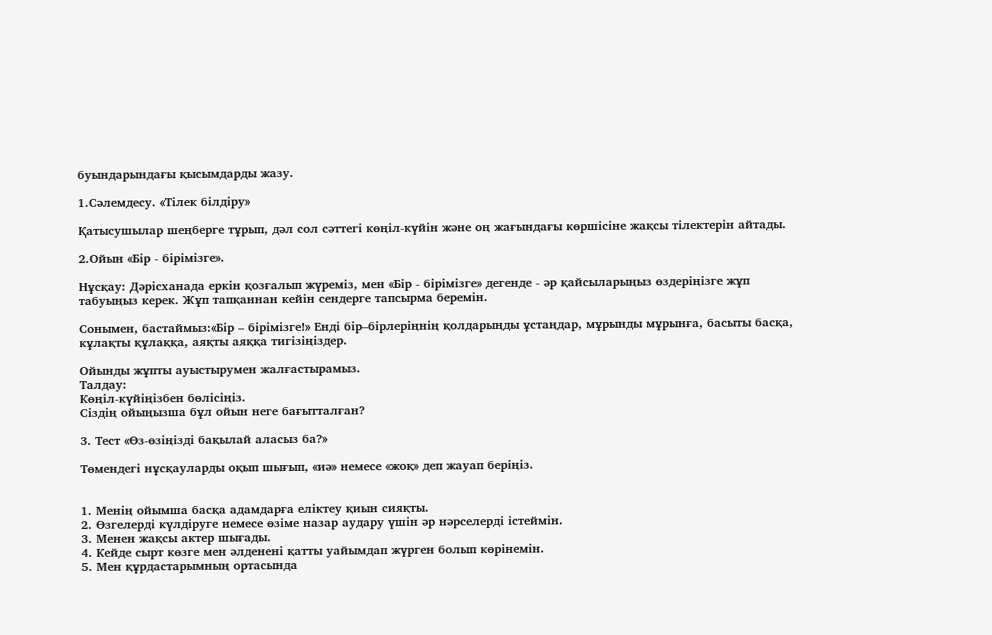буындарындағы қысымдарды жазу.

1.Сәлемдесу. «Тілек білдіру»

Қатысушылар шеңберге тұрып, дәл сол сәттегі көңіл-күйін және оң жағындағы көршісіне жақсы тілектерін айтады.

2.Ойын «Бір - бірімізге».

Нұсқау: Дәрiсханада еркiн қозғалып жүреміз, мен «Бір - бірімізге» дегенде - әр қайсыларыңыз өздеріңізге жұп табуыңыз керек. Жұп тапқаннан кейін сендерге тапсырма беремін.

Сонымен, бастаймыз:«Бір – бірімізге!» Енді бір–бірлеріңнің қолдарыңды ұстаңдар, мұрынды мұрынға, басыты басқа, кұлақты құлаққа, аяқты аяққа тигізіңіздер.

Ойынды жұпты ауыстырумен жалғастырамыз.
Талдау:
Көңіл-күйіңізбен бөлісіңіз.
Сіздің ойыңызша бұл ойын неге бағытталған?

3. Тест «Өз-өзіңізді бақылай аласыз ба?»

Төмендегі нұсқауларды оқып шығып, «иә» немесе «жоқ» деп жауап беріңіз.


1. Менің ойымша басқа адамдарға еліктеу қиын сияқты.
2. Өзгелерді күлдіруге немесе өзіме назар аудару үшін әр нәрселерді істеймін.
3. Менен жақсы актер шығады.
4. Кейде сырт көзге мен әлденені қатты уайымдап жүрген болып көрінемін.
5. Мен құрдастарымның ортасында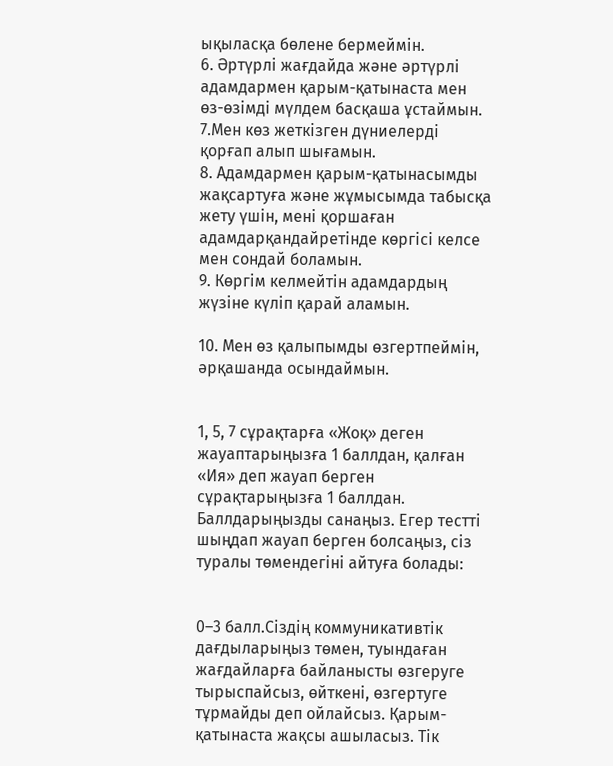ықыласқа бөлене бермеймін.
6. Әртүрлі жағдайда және әртүрлі адамдармен қарым-қатынаста мен өз-өзімді мүлдем басқаша ұстаймын.
7.Мен көз жеткізген дүниелерді қорғап алып шығамын.
8. Адамдармен қарым-қатынасымды жақсартуға және жұмысымда табысқа жету үшін, мені қоршаған адамдарқандайретінде көргісі келсе мен сондай боламын.
9. Көргім келмейтін адамдардың жүзіне күліп қарай аламын.

10. Мен өз қалыпымды өзгертпеймін, әрқашанда осындаймын.


1, 5, 7 сұрақтарға «Жоқ» деген жауаптарыңызға 1 баллдан, қалған «Ия» деп жауап берген сұрақтарыңызға 1 баллдан. Баллдарыңызды санаңыз. Егер тестті шыңдап жауап берген болсаңыз, сіз туралы төмендегіні айтуға болады:


0–3 балл.Сіздің коммуникативтік дағдыларыңыз төмен, туындаған жағдайларға байланысты өзгеруге тырыспайсыз, өйткені, өзгертуге тұрмайды деп ойлайсыз. Қарым-қатынаста жақсы ашыласыз. Тік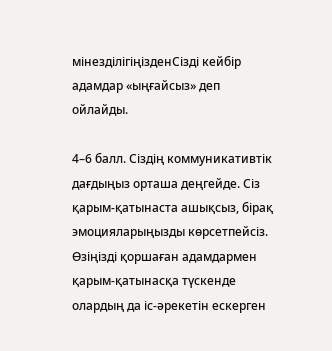мінезділігіңізденСізді кейбір адамдар «ыңғайсыз» деп ойлайды.

4–6 балл. Сіздің коммуникативтік дағдыңыз орташа деңгейде. Сіз қарым-қатынаста ашықсыз, бірақ эмоцияларыңызды көрсетпейсіз. Өзіңізді қоршаған адамдармен қарым-қатынасқа түскенде олардың да іс-әрекетін ескерген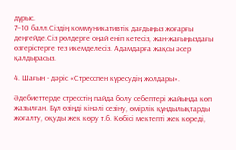дұрыс.
7–10 балл.Сіздің коммуникативтік дағдыңыз жоғарғы деңгейде.Сіз рөлдерге оңай еніп кетесіз, жан-жағыңыздағы өзгерістерге тез икемделесіз. Адамдарға жақсы әсер қалдырасыз.

4. Шағын - дәріс «Стресспен күресудің жолдары».

Әдебиеттерде стресстің пайда болу себептері жайында көп жазылған. Бұл өзіңді кінәлі сезіну, өмірлік құндылықтарды жоғалту, оқуды жек көру т.б. Көбісі мектепті жек көреді,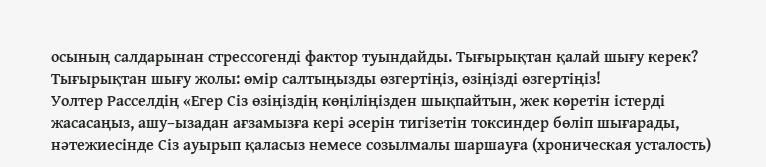осының салдарынан стрессогенді фактор туындайды. Тығырықтан қалай шығу керек? Тығырықтан шығу жолы: өмір салтыңызды өзгертіңіз, өзіңізді өзгертіңіз!
Уолтер Расселдің «Егер Сіз өзіңіздің көңіліңізден шықпайтын, жек көретін істерді жасасаңыз, ашу–ызадан ағзамызға кері әсерін тигізетін токсиндер бөліп шығарады, нәтежиесінде Сіз ауырып қаласыз немесе созылмалы шаршауға (хроническая усталость)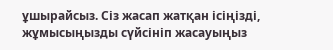ұшырайсыз. Сіз жасап жатқан ісіңізді, жұмысыңызды сүйсініп жасауыңыз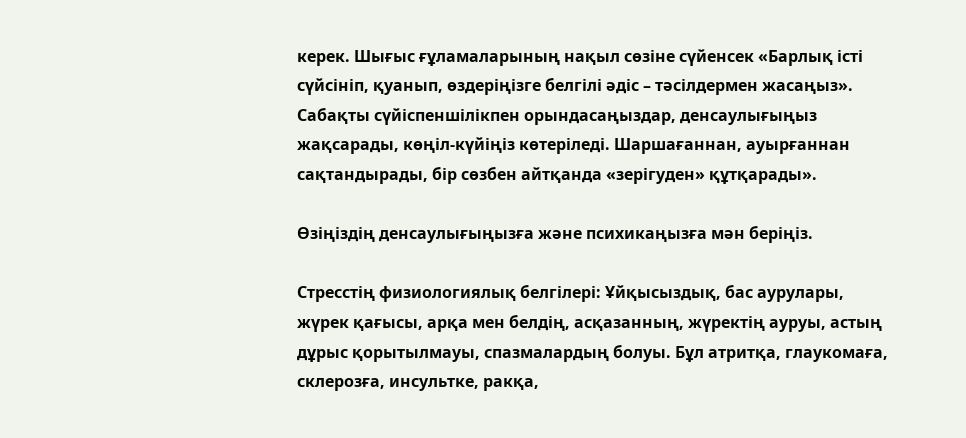керек. Шығыс ғұламаларының нақыл сөзіне сүйенсек «Барлық істі сүйсініп, қуанып, өздеріңізге белгілі әдіс – тәсілдермен жасаңыз». Сабақты сүйіспеншілікпен орындасаңыздар, денсаулығыңыз жақсарады, көңіл-күйіңіз көтеріледі. Шаршағаннан, ауырғаннан сақтандырады, бір сөзбен айтқанда «зерігуден» құтқарады».

Өзіңіздің денсаулығыңызға және психикаңызға мән беріңіз.

Стресстің физиологиялық белгілері: Ұйқысыздық, бас аурулары, жүрек қағысы, арқа мен белдің, асқазанның, жүректің ауруы, астың дұрыс қорытылмауы, спазмалардың болуы. Бұл атритқа, глаукомаға, склерозға, инсультке, ракқа,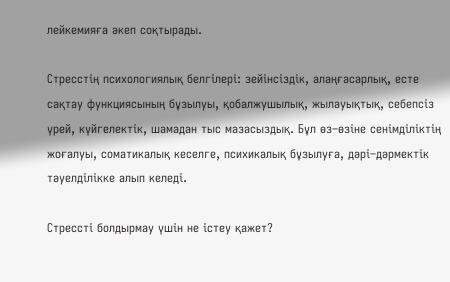лейкемияға әкеп соқтырады.

Стресстің психологиялық белгілері: зейінсіздік, алаңғасарлық, есте сақтау функциясының бұзылуы, қобалжушылық, жылауықтық, себепсіз үрей, күйгелектік, шамадан тыс мазасыздық. Бұл өз–өзіне сенімділіктің жоғалуы, соматикалық кеселге, психикалық бұзылуға, дәрі–дәрмектік тәуелділікке алып келеді.

Стрессті болдырмау үшін не істеу қажет?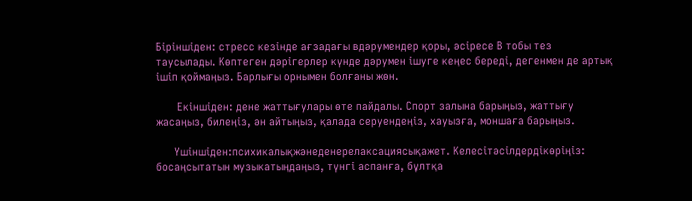Біріншіден: стресс кезінде ағзадағы вдәрумендер қоры, әсіресе В тобы тез таусылады. Көптеген дәрігерлер күнде дәрумен ішуге кеңес береді, дегенмен де артық ішіп қоймаңыз. Барлығы орнымен болғаны жөн.

       Екіншіден: дене жаттығулары өте пайдалы. Спорт залына барыңыз, жаттығу жасаңыз, билеңіз, ән айтыңыз, қалада серуендеңіз, хауызға, моншаға барыңыз.

      Үшіншіден:психикалықжәнеденерелаксациясықажет. Келесітәсілдердікөріңіз: босаңсытатын музыкатыңдаңыз, түнгі аспанға, бұлтқа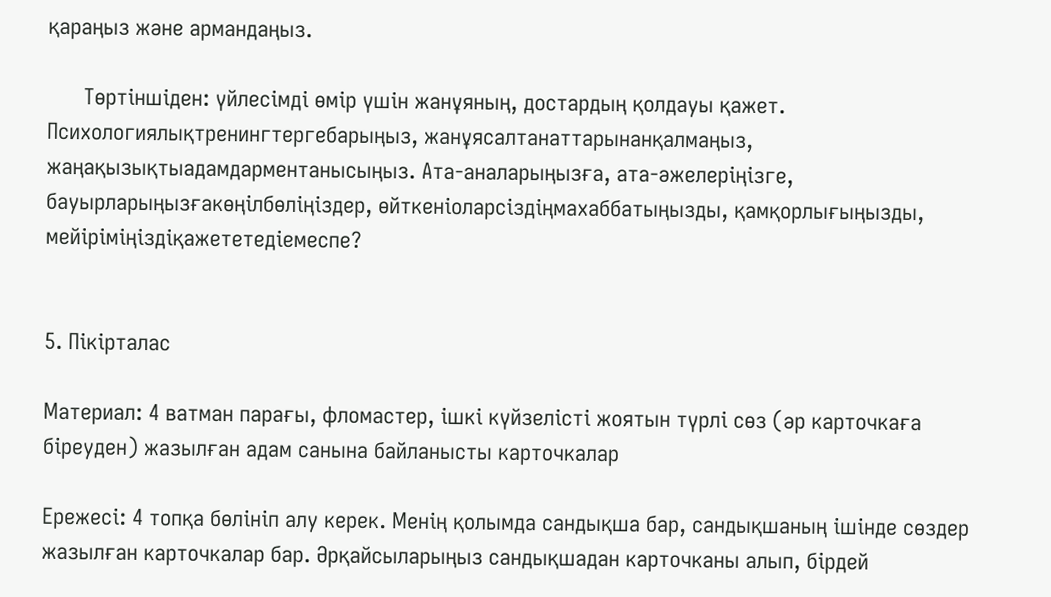қараңыз және армандаңыз.

      Төртіншіден: үйлесімді өмір үшін жанұяның, достардың қолдауы қажет. Психологиялықтренингтергебарыңыз, жанұясалтанаттарынанқалмаңыз, жаңақызықтыадамдарментанысыңыз. Ата-аналарыңызға, ата-әжелеріңізге, бауырларыңызғакөңілбөліңіздер, өйткеніоларсіздіңмахаббатыңызды, қамқорлығыңызды, мейіріміңіздіқажететедіемеспе?


5. Пікірталас

Материал: 4 ватман парағы, фломастер, ішкі күйзелісті жоятын түрлі сөз (әр карточкаға біреуден) жазылған адам санына байланысты карточкалар

Ережесі: 4 топқа бөлініп алу керек. Менің қолымда сандықша бар, сандықшаның ішінде сөздер жазылған карточкалар бар. Әрқайсыларыңыз сандықшадан карточканы алып, бірдей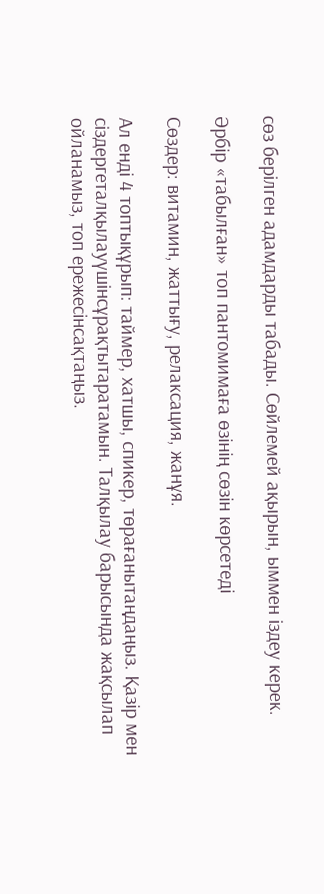сөз берілген адамдарды табады. Сөйлемей ақырын, ыммен іздеу керек.

Әрбiр «табылған» топ пантомимаға өзінің сөзін көрсетедi

Сөздер: витамин, жаттығу, релаксация, жанұя.

Ал ендi 4 топтықұрып: таймер, хатшы, спикер, төрағанытаңдаңыз. Қазiр мен сiздергеталқылауүшiнсұрақтытаратамын. Талқылау барысында жақсылап ойланамыз, топ ережесiнсақтаңыз.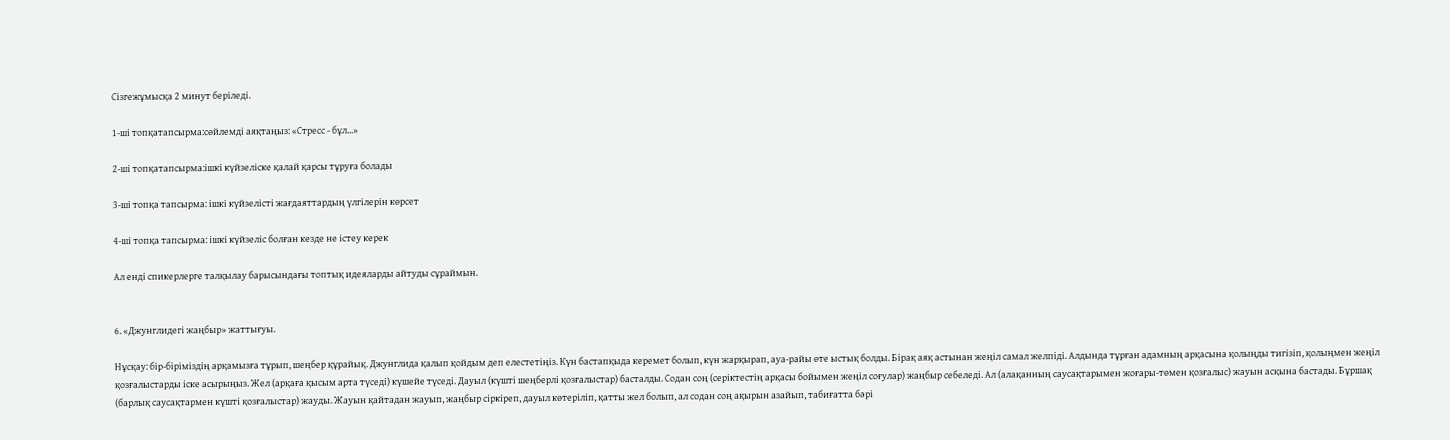Сiзгежұмысқа 2 минут берiледi.

1-шi топқатапсырма:сөйлемді аяқтаңыз: «Стресс - бұл...»

2-шi топқатапсырма:ішкі күйзеліске қалай қарсы тұруға болады

3-шi топқа тапсырма: ішкі күйзелісті жағдаяттардың үлгілерін көрсет

4-шi топқа тапсырма: ішкі күйзеліс болған кезде не істеу керек

Ал енді спикерлерге талқылау барысындағы топтық идеяларды айтуды сұраймын.


6. «Джунглидегі жаңбыр» жаттығуы.

Нұсқау: бір-біріміздің арқамызға тұрып, шеңбер құрайық. Джунглида қалып қойдым деп елестетіңіз. Күн бастапқыда керемет болып, күн жарқырап, ауа-райы өте ыстық болды. Бiрақ аяқ астынан жеңiл самал желпіді. Алдында тұрған адамның арқасына қолыңды тигiзiп, қолыңмен жеңiл қозғалыстарды iске асырыңыз. Жел (арқаға қысым арта түседі) күшейе түседі. Дауыл (күштi шеңберлi қозғалыстар) басталды. Содан соң (серiктестiң арқасы бойымен жеңiл соғулар) жаңбыр себеледі. Ал (алақанның саусақтарымен жоғары-төмен қозғалыс) жауын асқына бастады. Бұршақ (барлық саусақтармен күштi қозғалыстар) жауды. Жауын қайтадан жауып, жаңбыр сіркіреп, дауыл көтеріліп, қатты жел болып, ал содан соң ақырын азайып, табиғатта бәрі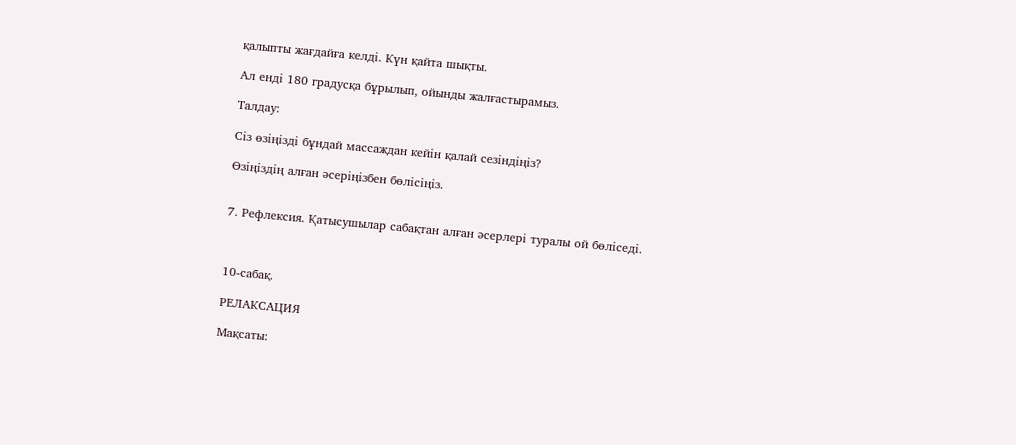қалыпты жағдайға келді. Күн қайта шықты.

Ал ендi 180 градусқа бұрылып, ойынды жалғастырамыз.

Талдау:

Сіз өзіңізді бұндай массаждан кейін қалай сезіндіңiз?

Өзіңіздің алған әсеріңізбен бөлісіңіз.


7. Рефлексия. Қатысушылар сабақтан алған әсерлері туралы ой бөліседі.



10-сабақ.

РЕЛАКСАЦИЯ

Мақсаты: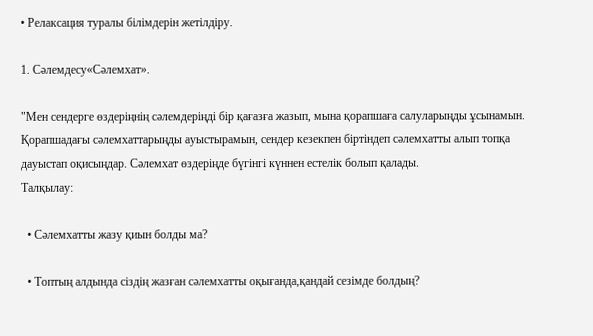• Релаксация туралы білімдерін жетілдіру.

1. Сәлемдесу«Сәлемхат».

"Мен сендерге өздеріңнің сәлемдеріңді бір қағазға жазып, мына қорапшаға салуларыңды ұсынамын. Қорапшадағы сәлемхаттарыңды ауыстырамын, сендер кезекпен біртіндеп сәлемхатты алып топқа дауыстап оқисыңдар. Сәлемхат өздеріңде бүгінгі күннен естелік болып қалады.
Талқылау:

  • Сәлемхатты жазу қиын болды ма?

  • Топтың алдында сіздің жазған сәлемхатты оқығанда,қандай сезімде болдың?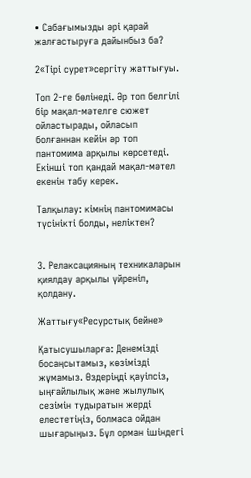• Сабағымызды әрі қарай жалғастыруға дайынбыз ба?

2«Тірі сурет»сергіту жаттығуы.

Топ 2-ге бөлінеді. Әр топ белгілі бір мақал-мәтелге сюжет ойластырады, ойласып болғаннан кейін әр топ пантомима арқылы көрсетеді. Екінші топ қандай мақал-мәтел екенін табу керек.

Талқылау: кімнің пантомимасы түсінікті болды, неліктен?


3. Релаксацияның техникаларын қиялдау арқылы үйреніп, қолдану.

Жаттығу«Ресурстық бейне»

Қатысушыларға: Денемізді босаңсытамыз, көзімізді жұмамыз. Өздеріңді қауіпсіз, ыңғайлылық және жылулық сезімін тудыратын жерді елестетіңіз, болмаса ойдан шығарыңыз. Бұл орман ішіндегі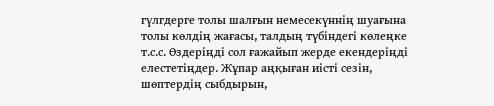гүлгдерге толы шалғын немесекүннің шуағына толы көлдің жағасы, талдың түбіндегі көлеңке т.с.с. Өздеріңді сол ғажайып жерде екендеріңді елестетіңдер. Жұпар аңқыған иісті сезін, шөптердің сыбдырын,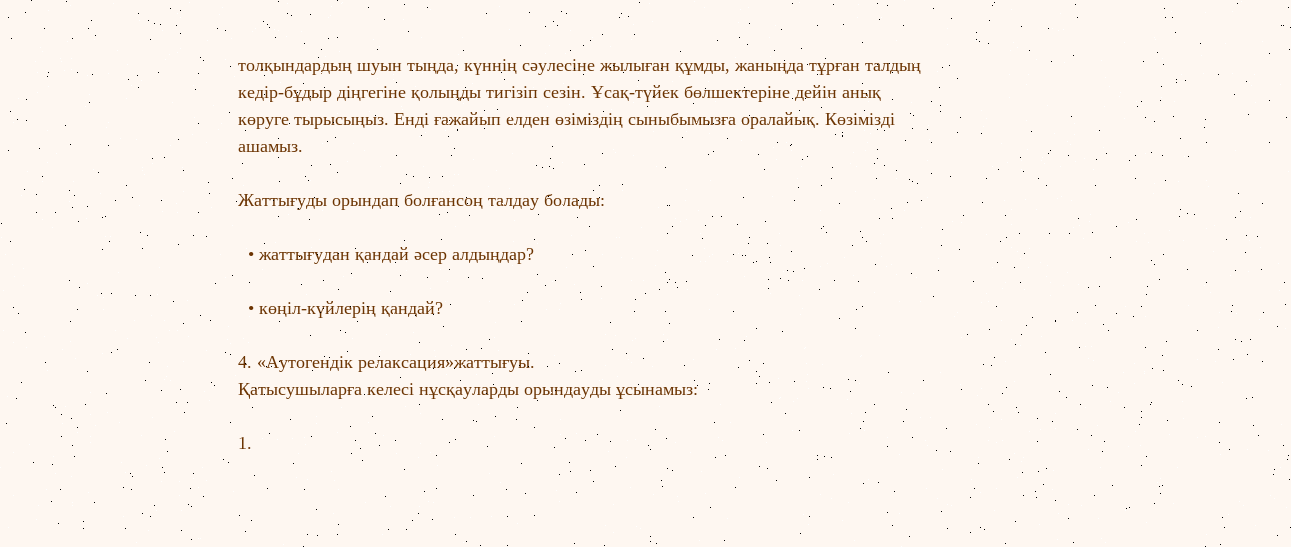толқындардың шуын тыңда, күннің сәулесіне жылыған құмды, жаныңда тұрған талдың кедір-бұдыр діңгегіне қолыңды тигізіп сезін. Ұсақ-түйек бөлшектеріне дейін анық көруге тырысыңыз. Енді ғажайып елден өзіміздің сыныбымызға оралайық. Көзімізді ашамыз.

Жаттығуды орындап болғансоң талдау болады:

  • жаттығудан қандай әсер алдыңдар?

  • көңіл-күйлерің қандай?

4. «Аутогендік релаксация»жаттығуы.
Қатысушыларға келесі нұсқауларды орындауды ұсынамыз:

1.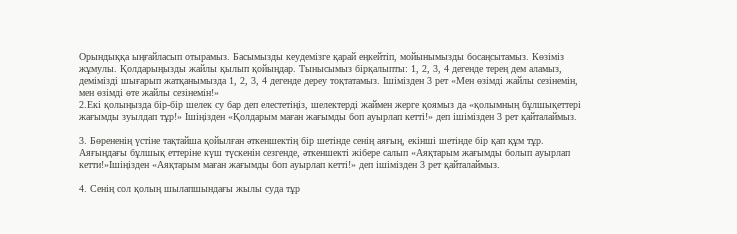Орындыққа ыңғайласып отырамыз. Басымызды кеудемізге қарай еңкейтіп, мойынымызды босаңсытамыз. Көзіміз жұмулы. Қолдарыңызды жайлы қылып қойыңдар. Тынысымыз бірқалыпты: 1, 2, 3, 4 дегенде терең дем аламыз, демімізді шығарып жатқанымызда 1, 2, 3, 4 дегенде дереу тоқтатамыз. Ішімізден 3 рет «Мен өзімді жайлы сезінемін, мен өзімді өте жайлы сезінемін!»
2.Екі қолыңызда бір-бір шелек су бар деп елестетіңіз, шелектерді жаймен жерге қоямыз да «қолымның бұлшықеттері жағымды зуылдап тұр!» Ішіңізден «Қолдарым маған жағымды боп ауырлап кетті!» деп ішімізден 3 рет қайталаймыз.

3. Бөрененің үстіне тақтайша қойылған әткеншектің бір шетінде сенің аяғың, екінші шетінде бір қап құм тұр. Аяғыңдағы бұлшық еттеріне күш түскенін сезгенде, әткеншекті жібере салып «Аяқтарым жағымды болып ауырлап кетти!»Ішіңізден «Аяқтарым маған жағымды боп ауырлап кетті!» деп ішімізден 3 рет қайталаймыз.

4. Сенің сол қолың шылапшындағы жылы суда тұр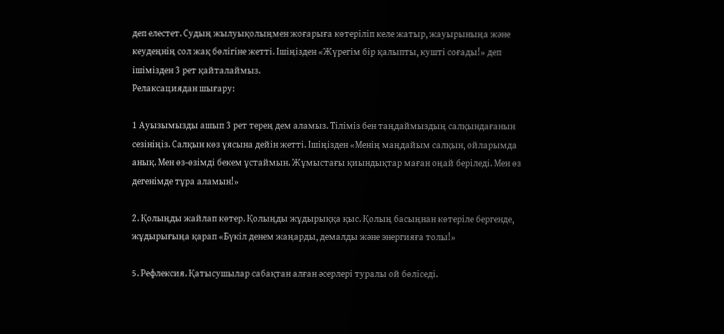деп елестет. Судың жылуықолыңмен жоғарыға көтеріліп келе жатыр, жауырыныңа және кеудеңнің сол жақ бөлігіне жетті. Ішіңізден «Жүрегім бір қалыпты, кушті соғады!» деп ішімізден 3 рет қайталаймыз.
Релаксациядан шығару:

1 Ауызымызды ашып 3 рет терең дем аламыз. Тіліміз бен таңдаймыздың салқындағанын сезініңіз. Салқын көз ұясына дейін жетті. Ішіңізден «Менің маңдайым салқын, ойларымда анық. Мен өз-өзімді бекем ұстаймын. Жұмыстағы қиындықтар маған оңай беріледі. Мен өз дегенімде тұра аламын!»

2. Қолыңды жайлап көтер. Қолыңды жұдырыққа қыс. Қолың басыңнан көтеріле бергенде, жұдырығыңа қарап «Бүкіл денем жаңарды, демалды және энергияға толы!»

5. Рефлексия. Қатысушылар сабақтан алған әсерлері туралы ой бөліседі.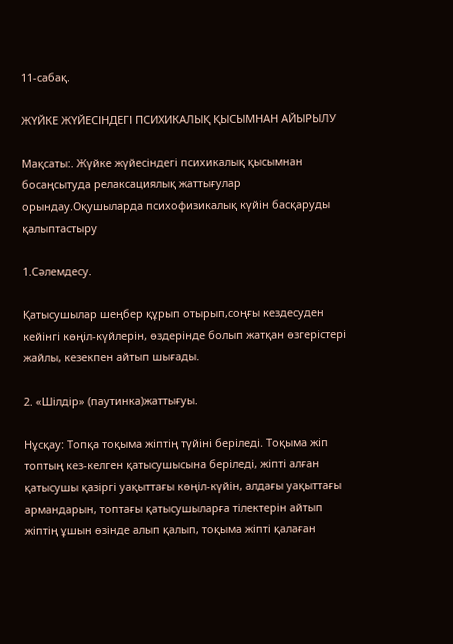11-сабақ.

ЖҮЙКЕ ЖҮЙЕСІНДЕГІ ПСИХИКАЛЫҚ ҚЫСЫМНАН АЙЫРЫЛУ

Мақсаты:. Жүйке жүйесіндегі психикалық қысымнан босаңсытуда релаксациялық жаттығулар орындау.Оқушыларда психофизикалық күйін басқаруды қалыптастыру

1.Сәлемдесу.

Қатысушылар шеңбер құрып отырып,соңғы кездесуден кейінгі көңіл-күйлерін, өздерінде болып жатқан өзгерістері жайлы, кезекпен айтып шығады.

2. «Шілдір» (паутинка)жаттығуы.

Нұсқау: Топқа тоқыма жіптің түйіні беріледі. Тоқыма жіп топтың кез-келген қатысушысына беріледі, жіпті алған қатысушы қазіргі уақыттағы көңіл-күйін, алдағы уақыттағы армандарын, топтағы қатысушыларға тілектерін айтып жіптің ұшын өзінде алып қалып, тоқыма жіпті қалаған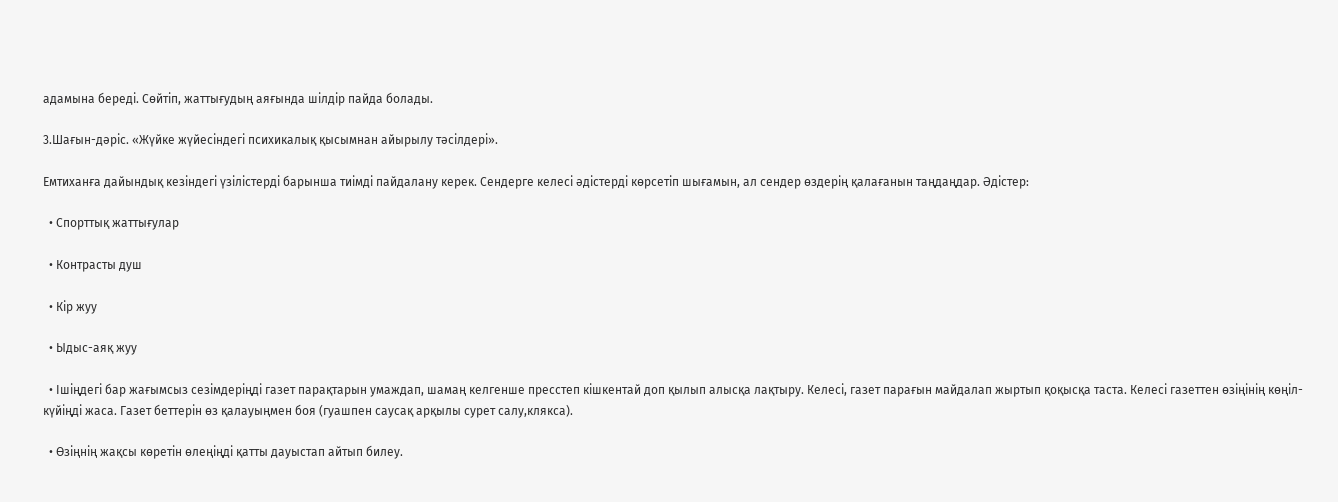адамына береді. Сөйтіп, жаттығудың аяғында шілдір пайда болады.

3.Шағын-дәріс. «Жүйке жүйесіндегі психикалық қысымнан айырылу тәсілдері».

Емтиханға дайындық кезіндегі үзілістерді барынша тиімді пайдалану керек. Сендерге келесі әдістерді көрсетіп шығамын, ал сендер өздерің қалағанын таңдаңдар. Әдістер:

  • Спорттық жаттығулар

  • Контрасты душ

  • Кір жуу

  • Ыдыс-аяқ жуу

  • Ішіңдегі бар жағымсыз сезімдеріңді газет парақтарын умаждап, шамаң келгенше пресстеп кішкентай доп қылып алысқа лақтыру. Келесі, газет парағын майдалап жыртып қоқысқа таста. Келесі газеттен өзіңінің көңіл-күйіңді жаса. Газет беттерін өз қалауыңмен боя (гуашпен саусақ арқылы сурет салу,клякса).

  • Өзіңнің жақсы көретін өлеңіңді қатты дауыстап айтып билеу.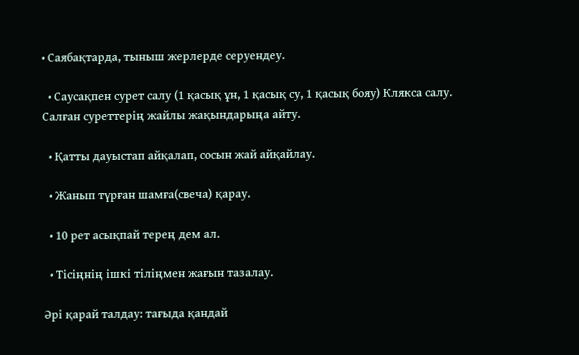• Саябақтарда, тыныш жерлерде серуендеу.

  • Саусақпен сурет салу (1 қасық ұн, 1 қасық су, 1 қасық бояу) Клякса салу. Салған суреттерің жайлы жақындарыңа айту.

  • Қатты дауыстап айқалап, сосын жай айқайлау.

  • Жанып түрған шамға(свеча) қарау.

  • 10 рет асықпай терең дем ал.

  • Тісіңнің ішкі тіліңмен жағын тазалау.

Әрі қарай талдау: тағыда қандай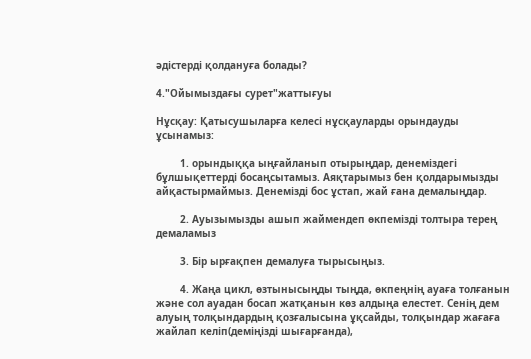әдістерді қолдануға болады?

4."Ойымыздағы сурет"жаттығуы

Нұсқау: Қатысушыларға келесі нұсқауларды орындауды ұсынамыз:

        1. орындыққа ыңғайланып отырыңдар, денеміздегі бұлшықеттерді босаңсытамыз. Аяқтарымыз бен қолдарымызды айқастырмаймыз. Денемізді бос ұстап, жай ғана демалыңдар.

        2. Ауызымызды ашып жаймендеп өкпемізді толтыра терең демаламыз

        3. Бір ырғақпен демалуға тырысыңыз.

        4. Жаңа цикл, өзтынысыңды тыңда, өкпеңнің ауаға толғанын және сол ауадан босап жатқанын көз алдыңа елестет. Сенің дем алуың толқындардың қозғалысына ұқсайды, толқындар жағаға жайлап келіп(деміңізді шығарғанда),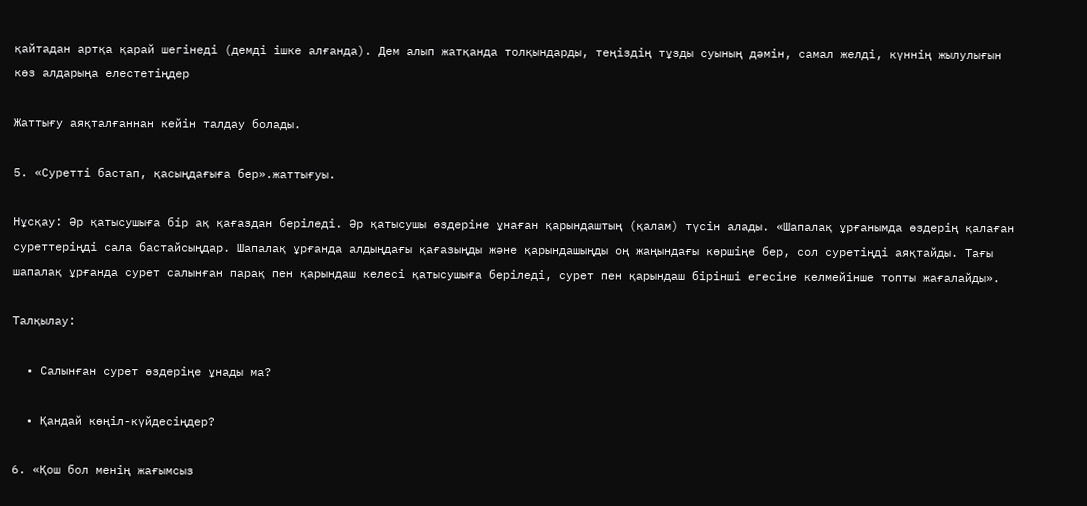қайтадан артқа қарай шегінеді (демді ішке алғанда). Дем алып жатқанда толқындарды, теңіздің тұзды суының дәмін, самал желді, күннің жылулығын көз алдарыңа елестетіңдер

Жаттығу аяқталғаннан кейін талдау болады.

5. «Суретті бастап, қасыңдағыға бер».жаттығуы.

Нұсқау: Әр қатысушыға бір ақ қағаздан беріледі. Әр қатысушы өздеріне ұнаған қарындаштың (қалам) түсін алады. «Шапалақ ұрғанымда өздерің қалаған суреттеріңді сала бастайсыңдар. Шапалақ ұрғанда алдыңдағы қағазыңды және қарындашыңды оң жаңындағы көршіңе бер, сол суретіңді аяқтайды. Тағы шапалақ ұрғанда сурет салынған парақ пен қарындаш келесі қатысушыға беріледі, сурет пен қарындаш бірінші егесіне келмейінше топты жағалайды».

Талқылау:

  • Салынған сурет өздеріңе ұнады ма?

  • Қандай көңіл-күйдесіңдер?

6. «Қош бол менің жағымсыз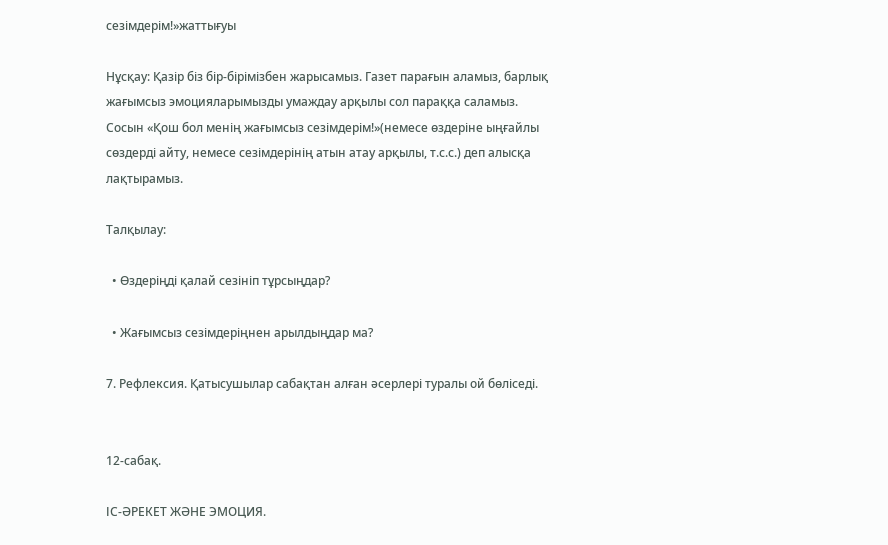сезімдерім!»жаттығуы

Нұсқау: Қазір біз бір-бірімізбен жарысамыз. Газет парағын аламыз, барлық жағымсыз эмоцияларымызды умаждау арқылы сол параққа саламыз. Сосын «Қош бол менің жағымсыз сезімдерім!»(немесе өздеріне ыңғайлы сөздерді айту, немесе сезімдерінің атын атау арқылы, т.с.с.) деп алысқа лақтырамыз.

Талқылау:

  • Өздеріңді қалай сезініп тұрсыңдар?

  • Жағымсыз сезімдеріңнен арылдыңдар ма?

7. Рефлексия. Қатысушылар сабақтан алған әсерлері туралы ой бөліседі.


12-сабақ.

ІС-ӘРЕКЕТ ЖӘНЕ ЭМОЦИЯ.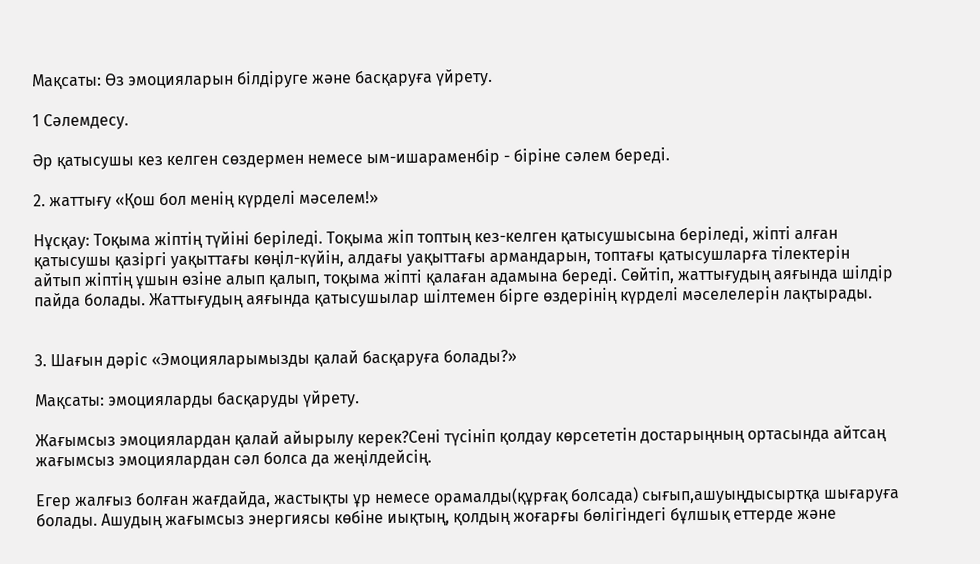Мақсаты: Өз эмоцияларын білдіруге және басқаруға үйрету.

1 Сәлемдесу.

Әр қатысушы кез келген сөздермен немесе ым-ишараменбір - біріне сәлем береді.

2. жаттығу «Қош бол менің күрделі мәселем!»

Нұсқау: Тоқыма жіптің түйіні беріледі. Тоқыма жіп топтың кез-келген қатысушысына беріледі, жіпті алған қатысушы қазіргі уақыттағы көңіл-күйін, алдағы уақыттағы армандарын, топтағы қатысушларға тілектерін айтып жіптің ұшын өзіне алып қалып, тоқыма жіпті қалаған адамына береді. Сөйтіп, жаттығудың аяғында шілдір пайда болады. Жаттығудың аяғында қатысушылар шілтемен бірге өздерінің күрделі мәселелерін лақтырады.


3. Шағын дәріс «Эмоцияларымызды қалай басқаруға болады?»

Мақсаты: эмоцияларды басқаруды үйрету.

Жағымсыз эмоциялардан қалай айырылу керек?Сені түсініп қолдау көрсететін достарыңның ортасында айтсаң жағымсыз эмоциялардан сәл болса да жеңілдейсің.

Егер жалғыз болған жағдайда, жастықты ұр немесе орамалды(құрғақ болсада) сығып,ашуыңдысыртқа шығаруға болады. Ашудың жағымсыз энергиясы көбіне иықтың, қолдың жоғарғы бөлігіндегі бұлшық еттерде және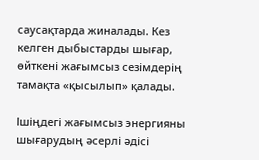саусақтарда жиналады. Кез келген дыбыстарды шығар, өйткені жағымсыз сезімдерің тамақта «қысылып» қалады.

Ішіңдегі жағымсыз энергияны шығарудың әсерлі әдісі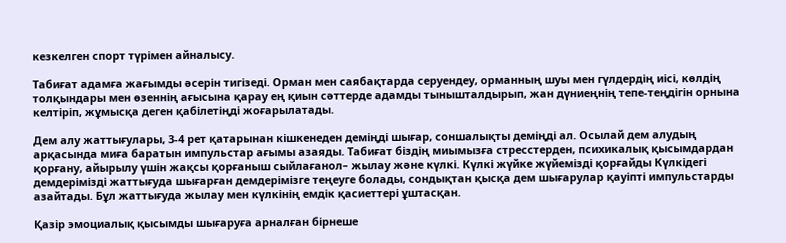кезкелген спорт түрімен айналысу.

Табиғат адамға жағымды әсерін тигізеді. Орман мен саябақтарда серуендеу, орманның шуы мен гүлдердің иісі, көлдің толқындары мен өзеннің ағысына қарау ең қиын сәттерде адамды тынышталдырып, жан дүниеңнің тепе-теңдігін орнына келтіріп, жұмысқа деген қабілетіңді жоғарылатады.

Дем алу жаттығулары, 3-4 рет қатарынан кішкенеден деміңді шығар, соншалықты деміңді ал. Осылай дем алудың арқасында миға баратын импульстар ағымы азаяды. Табиғат біздің миымызға стресстерден, психикалық қысымдардан қорғану, айырылу үшін жақсы қорғаныш сыйлағанол– жылау және күлкі. Күлкі жүйке жүйемізді қорғайды Күлкідегі демдерімізді жаттығуда шығарған демдерімізге теңеуге болады, сондықтан қысқа дем шығарулар қауіпті импульстарды азайтады. Бұл жаттығуда жылау мен күлкінің емдік қасиеттері ұштасқан.

Қазір эмоциалық қысымды шығаруға арналған бірнеше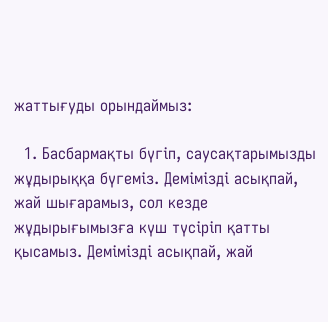жаттығуды орындаймыз:

  1. Басбармақты бүгіп, саусақтарымызды жұдырыққа бүгеміз. Демімізді асықпай, жай шығарамыз, сол кезде жұдырығымызға күш түсіріп қатты қысамыз. Демімізді асықпай, жай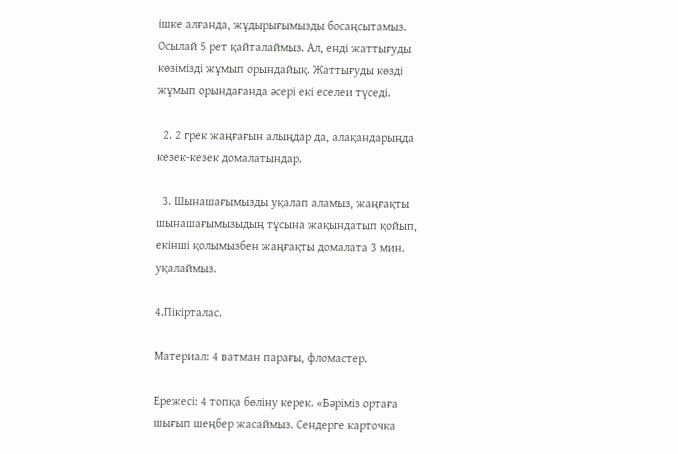ішке алғанда, жұдырығымызды босаңсытамыз. Осылай 5 рет қайталаймыз. Ал, енді жаттығуды көзімізді жұмып орындайық. Жаттығуды көзді жұмып орындағанда әсері екі еселеи түседі.

  2. 2 грек жаңғағын алыңдар да, алақандарыңда кезек-кезек домалатындар.

  3. Шынашағымызды уқалап аламыз, жаңғақты шынашағымызыдың тұсына жақындатып қойып, екінші қолымызбен жаңғақты домалата 3 мин. уқалаймыз.

4.Пікірталас.

Материал: 4 ватман парағы, фломастер.

Ережесі: 4 топқа бөліну керек. «Бәріміз ортаға шығып шеңбер жасаймыз. Сендерге карточка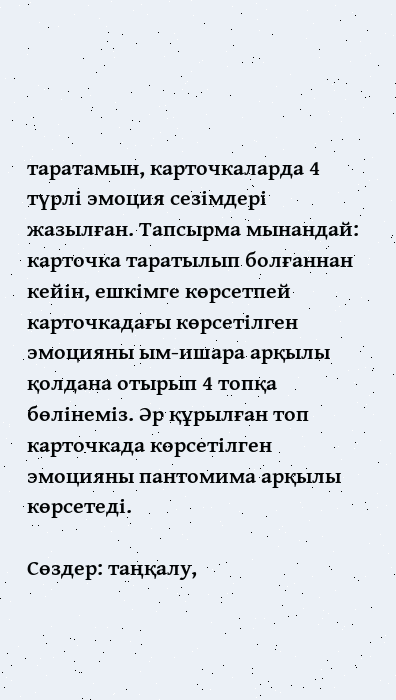таратамын, карточкаларда 4 түрлі эмоция сезімдері жазылған. Тапсырма мынандай: карточка таратылып болғаннан кейін, ешкімге көрсетпей карточкадағы көрсетілген эмоцияны ым-ишара арқылы қолдана отырып 4 топқа бөлінеміз. Әр құрылған топ карточкада көрсетілген эмоцияны пантомима арқылы көрсетеді.

Сөздер: таңқалу,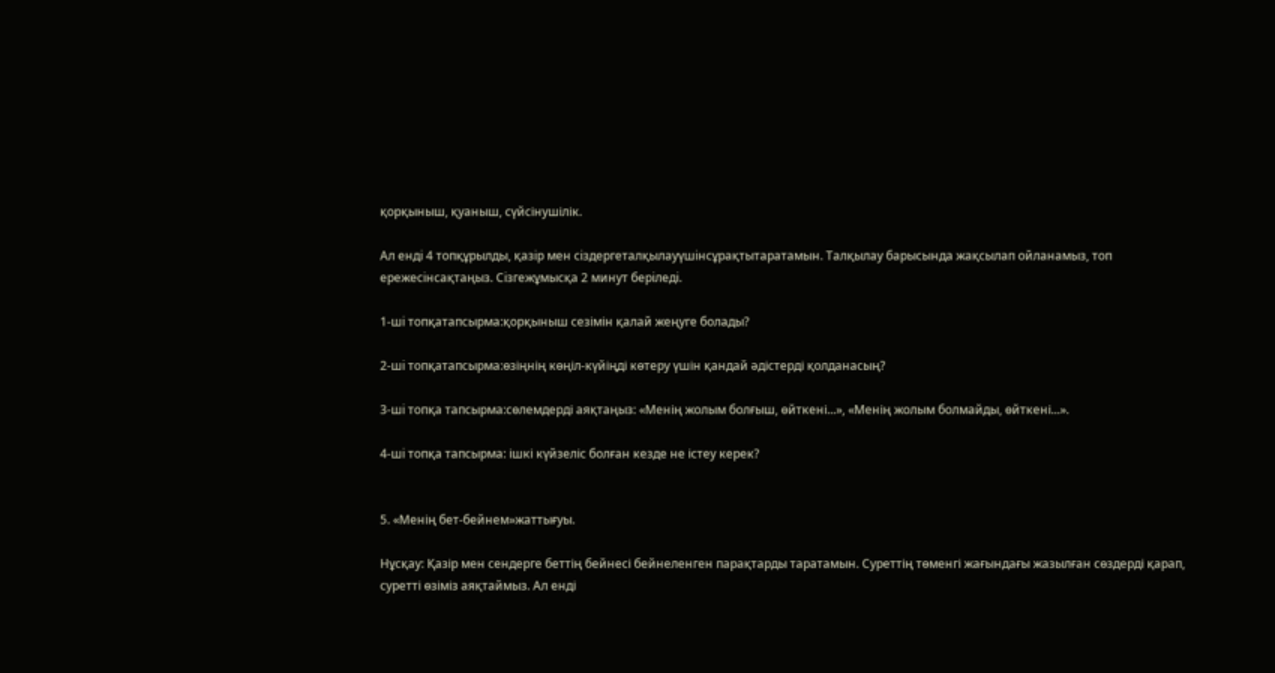қорқыныш, қуаныш, сүйсінушілік.

Ал ендi 4 топқұрылды, қазiр мен сiздергеталқылауүшiнсұрақтытаратамын. Талқылау барысында жақсылап ойланамыз, топ ережесiнсақтаңыз. Сiзгежұмысқа 2 минут берiледi.

1-шi топқатапсырма:қорқыныш сезімін қалай жеңуге болады?

2-шi топқатапсырма:өзіңнің көңіл-күйіңді көтеру үшін қандай әдістерді қолданасың?

3-шi топқа тапсырма:сөлемдерді аяқтаңыз: «Менің жолым болғыш, өйткені...», «Менің жолым болмайды, өйткені...».

4-шi топқа тапсырма: ішкі күйзеліс болған кезде не істеу керек?


5. «Менің бет-бейнем»жаттығуы.

Нұсқау: Қазір мен сендерге беттің бейнесі бейнеленген парақтарды таратамын. Суреттің төменгі жағындағы жазылған сөздерді қарап, суретті өзіміз аяқтаймыз. Ал енді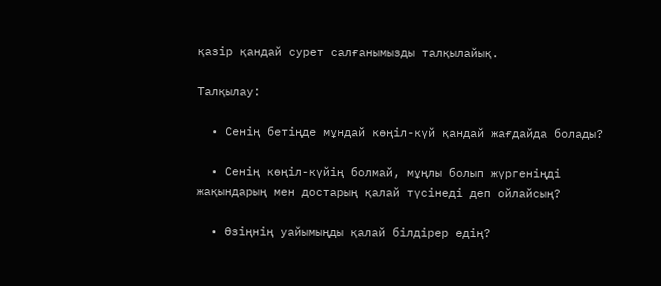қазір қандай сурет салғанымызды талқылайық.

Талқылау:

  • Сенің бетіңде мұндай көңіл-күй қандай жағдайда болады?

  • Сенің көңіл-күйің болмай, мұңлы болып жүргеніңді жақындарың мен достарың қалай түсінеді деп ойлайсың?

  • Өзіңнің уайымыңды қалай білдірер едің?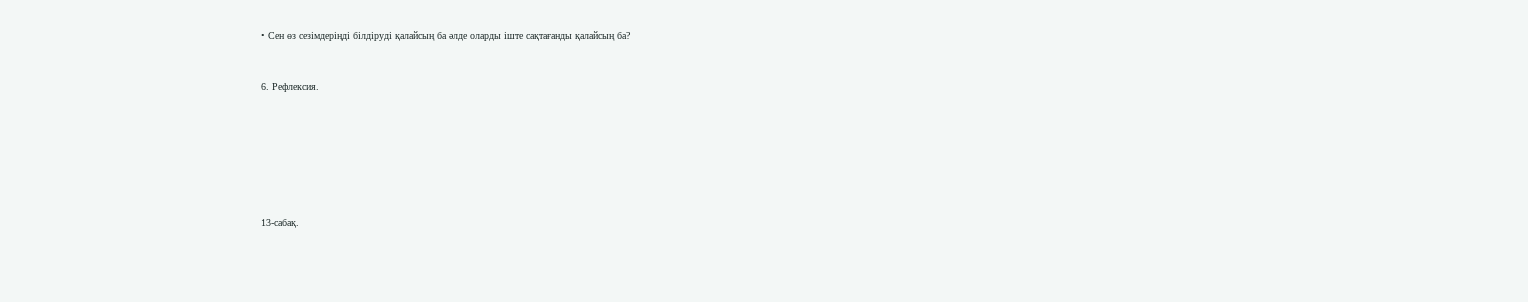• Сен өз сезiмдерiңді бiлдiруді қалайсың ба әлде оларды іште сақтағанды қалайсың ба?


6. Рефлексия.







13-сабақ.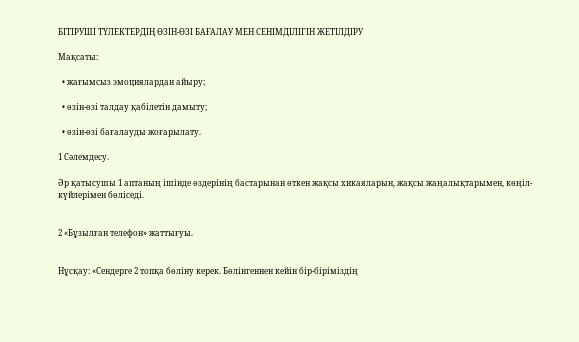БІТІРУШІ ТҮЛЕКТЕРДІҢ ӨЗІН-ӨЗІ БАҒАЛАУ МЕН СЕНІМДІЛІГІН ЖЕТІЛДІРУ

Мақсаты:

  • жағымсыз эмоциялардан айыру;

  • өзін-өзі талдау қабілетін дамыту;

  • өзін-өзі бағалауды жоғарылату.

1 Сәлемдесу.

Әр қатысушы 1 аптаның ішінде өздерінің бастарынан өткен жақсы хикаяларын, жақсы жаңалықтарымен, көңіл-күйлерімен бөліседі.


2 «Бұзылған телефон» жаттығуы.


Нұсқау: «Сендерге 2 топқа бөліну керек. Бөлінгеннен кейін бір-біріміздің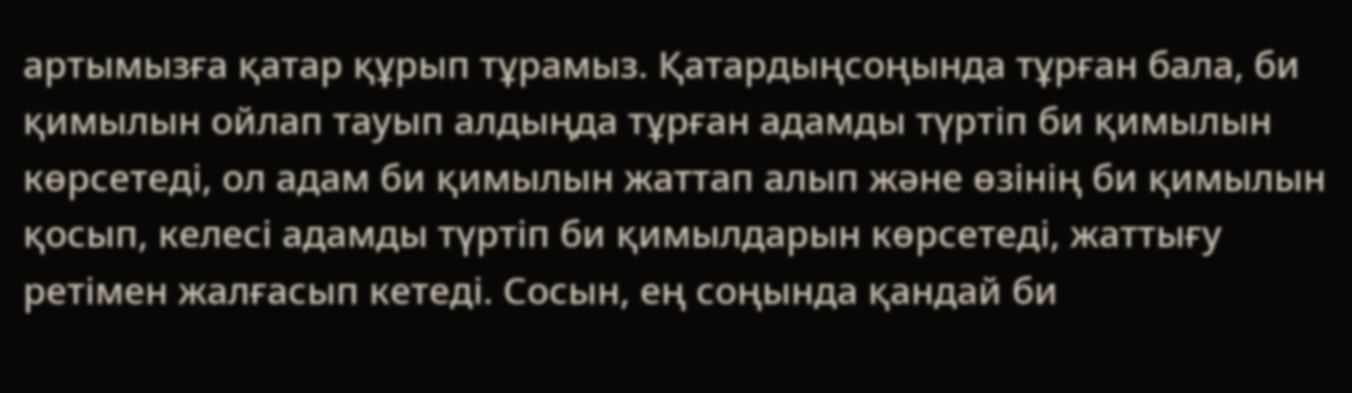артымызға қатар құрып тұрамыз. Қатардыңсоңында тұрған бала, би қимылын ойлап тауып алдыңда тұрған адамды түртіп би қимылын көрсетеді, ол адам би қимылын жаттап алып және өзінің би қимылын қосып, келесі адамды түртіп би қимылдарын көрсетеді, жаттығу ретімен жалғасып кетеді. Сосын, ең соңында қандай би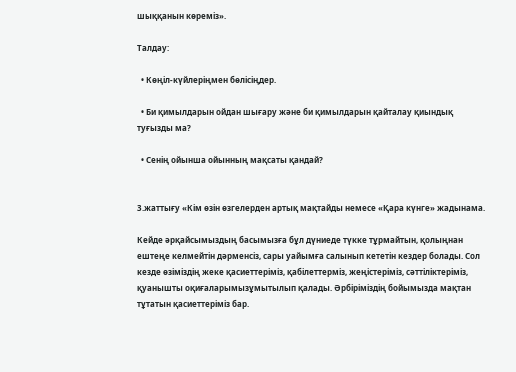шыққанын көреміз».

Талдау:

  • Көңіл-күйлеріңмен бөлісіңдер.

  • Би қимылдарын ойдан шығару және би қимылдарын қайталау қиындық туғызды ма?

  • Сенің ойынша ойынның мақсаты қандай?


3.жаттығу «Кім өзін өзгелерден артық мақтайды немесе «Қара күнге» жадынама.

Кейде әрқайсымыздың басымызға бұл дүниеде түкке тұрмайтын, қолыңнан ештеңе келмейтін дәрменсіз, сары уайымға салынып кететін кездер болады. Сол кезде өзіміздің жеке қасиеттеріміз, қабілеттерміз, жеңістеріміз, сәттіліктеріміз, қуанышты оқиғаларымызұмытылып қалады. Әрбіріміздің бойымызда мақтан тұтатын қасиеттеріміз бар.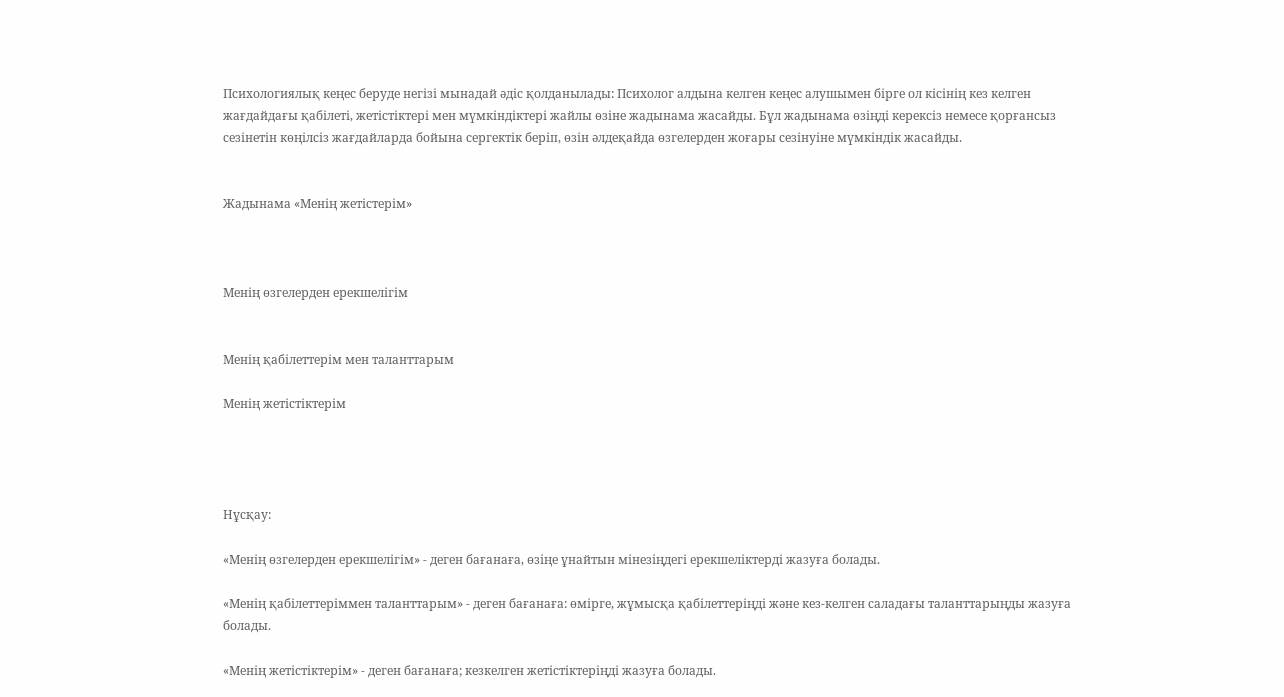Психологиялық кеңес беруде негізі мынадай әдіс қолданылады: Психолог алдына келген кеңес алушымен бірге ол кісінің кез келген жағдайдағы қабілеті, жетістіктері мен мүмкіндіктері жайлы өзіне жадынама жасайды. Бұл жадынама өзіңді керексіз немесе қорғансыз сезінетін көңілсіз жағдайларда бойына сергектік беріп, өзін әлдеқайда өзгелерден жоғары сезінуіне мүмкіндік жасайды.


Жадынама «Менің жетістерім»



Менің өзгелерден ерекшелігім


Менің қабілеттерім мен таланттарым

Менің жетістіктерім




Нұсқау:

«Менің өзгелерден ерекшелігім» - деген бағанаға, өзіңе ұнайтын мінезіңдегі ерекшеліктерді жазуға болады.

«Менің қабілеттеріммен таланттарым» - деген бағанаға: өмірге, жұмысқа қабілеттеріңді және кез-келген саладағы таланттарыңды жазуға болады.

«Менің жетістіктерім» - деген бағанаға; кезкелген жетістіктеріңді жазуға болады.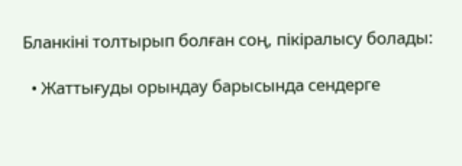Бланкіні толтырып болған соң, пікіралысу болады:

  • Жаттығуды орындау барысында сендерге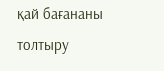қай бағананы толтыру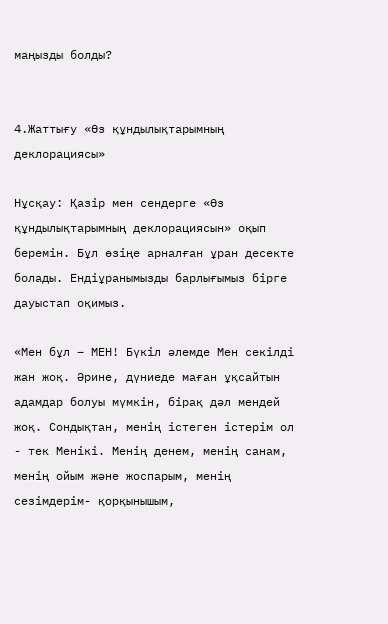маңызды болды?


4.Жаттығу «Өз құндылықтарымның деклорациясы»

Нұсқау: Қазір мен сендерге «Өз құндылықтарымның деклорациясын» оқып беремін. Бұл өзіңе арналған ұран десекте болады. Ендіұранымызды барлығымыз бірге дауыстап оқимыз.

«Мен бұл – МЕН! Бүкіл әлемде Мен секілді жан жоқ. Әрине, дүниеде маған ұқсайтын адамдар болуы мүмкін, бірақ дәл мендей жоқ. Сондықтан, менің істеген істерім ол - тек Менікі. Менің денем, менің санам, менің ойым және жоспарым, менің сезімдерім- қорқынышым,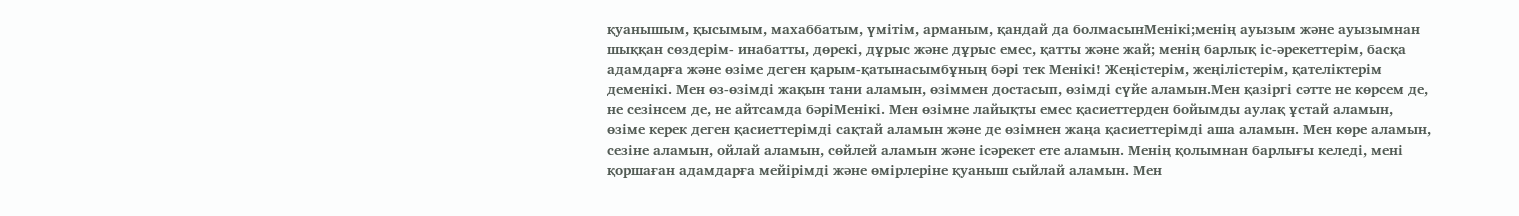қуанышым, қысымым, махаббатым, үмітім, арманым, қандай да болмасынМенікі;менің ауызым және ауызымнан шыққан сөздерім- инабатты, дөрекі, дұрыс және дұрыс емес, қатты және жай; менің барлық іс-әрекеттерім, басқа адамдарға және өзіме деген қарым-қатынасымбұның бәрі тек Менікі! Жеңістерім, жеңілістерім, қателіктерім деменікі. Мен өз-өзімді жақын тани аламын, өзіммен достасып, өзімді сүйе аламын.Мен қазіргі сәтте не көрсем де, не сезінсем де, не айтсамда бәріМенікі. Мен өзімне лайықты емес қасиеттерден бойымды аулақ ұстай аламын, өзіме керек деген қасиеттерімді сақтай аламын және де өзімнен жаңа қасиеттерімді аша аламын. Мен көре аламын, сезіне аламын, ойлай аламын, сөйлей аламын және ісәрекет ете аламын. Менің қолымнан барлығы келеді, мені қоршаған адамдарға мейірімді және өмірлеріне қуаныш сыйлай аламын. Мен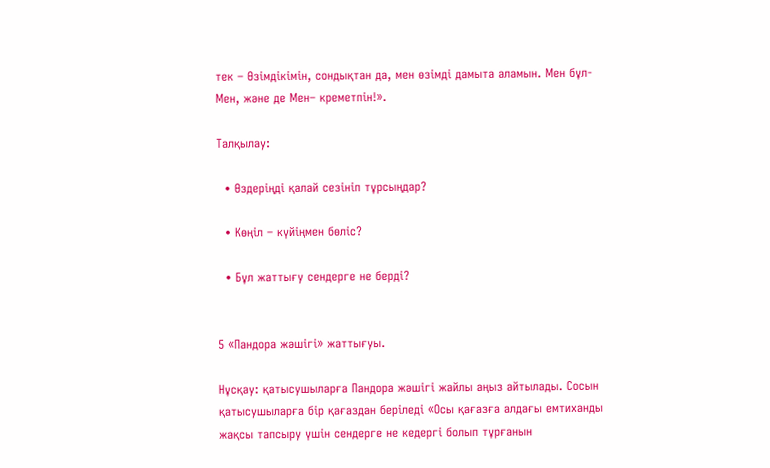тек – Өзімдікімін, сондықтан да, мен өзімді дамыта аламын. Мен бұл-Мен, және де Мен– креметпін!».

Талқылау:

  • Өздеріңді қалай сезініп тұрсыңдар?

  • Көңіл – күйіңмен бөліс?

  • Бұл жаттығу сендерге не берді?


5 «Пандора жәшігі» жаттығуы.

Нұсқау: қатысушыларға Пандора жәшігі жайлы аңыз айтылады. Сосын қатысушыларға бір қағаздан беріледі «Осы қағазға алдағы емтиханды жақсы тапсыру үшін сендерге не кедергі болып тұрғанын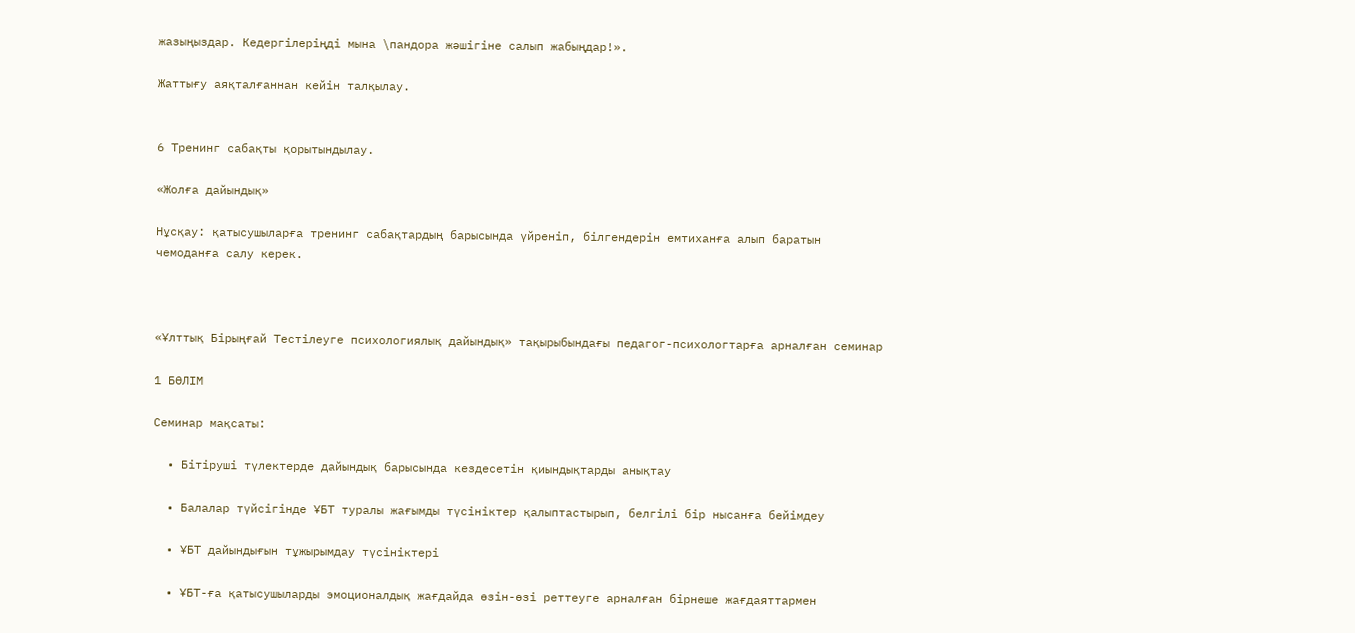жазыңыздар. Кедергілеріңді мына \пандора жәшігіне салып жабыңдар!».

Жаттығу аяқталғаннан кейін талқылау.


6 Тренинг сабақты қорытындылау.

«Жолға дайындық»

Нұсқау: қатысушыларға тренинг сабақтардың барысында үйреніп, білгендерін емтиханға алып баратын чемоданға салу керек.



«Ұлттық Бірыңғай Тестілеуге психологиялық дайындық» тақырыбындағы педагог-психологтарға арналған семинар

1 БӨЛІМ

Семинар мақсаты:

  • Бітіруші түлектерде дайындық барысында кездесетін қиындықтарды анықтау

  • Балалар түйсігінде ҰБТ туралы жағымды түсініктер қалыптастырып, белгілі бір нысанға бейімдеу

  • ҰБТ дайындығын тұжырымдау түсініктері

  • ҰБТ-ға қатысушыларды эмоционалдық жағдайда өзін-өзі реттеуге арналған бірнеше жағдаяттармен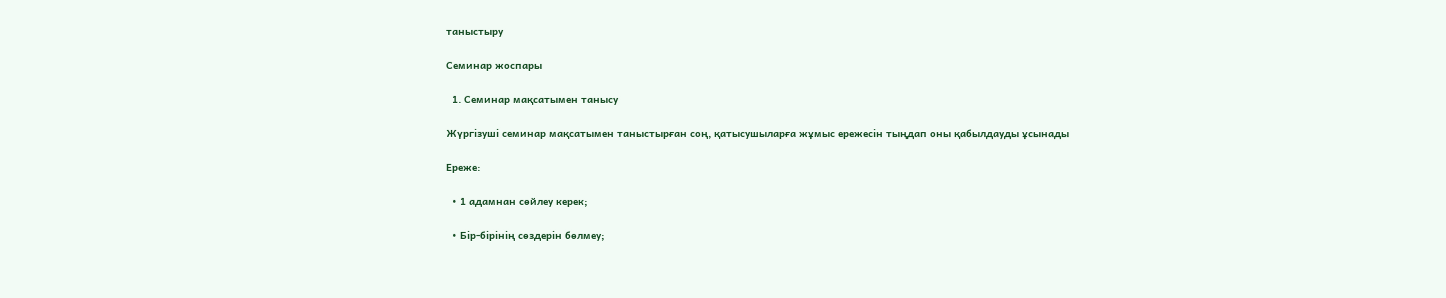таныстыру

Семинар жоспары

  1. Семинар мақсатымен танысу

Жүргізуші семинар мақсатымен таныстырған соң, қатысушыларға жұмыс ережесін тыңдап оны қабылдауды ұсынады

Ереже:

  • 1 адамнан сөйлеу керек;

  • Бір-бірінің сөздерін бөлмеу;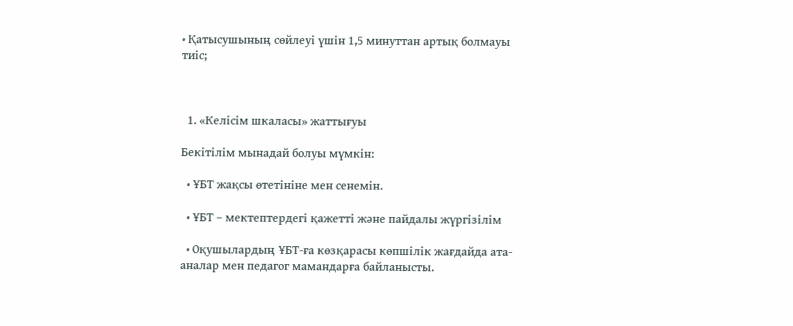• Қатысушының сөйлеуі үшін 1,5 минуттан артық болмауы тиіс;



  1. «Келісім шкаласы» жаттығуы

Бекітілім мынадай болуы мүмкін:

  • ҰБТ жақсы өтетініне мен сенемін.

  • ҰБТ – мектептердегі қажетті және пайдалы жүргізілім

  • Оқушылардың ҰБТ-ға көзқарасы көпшілік жағдайда ата-аналар мен педагог мамандарға байланысты.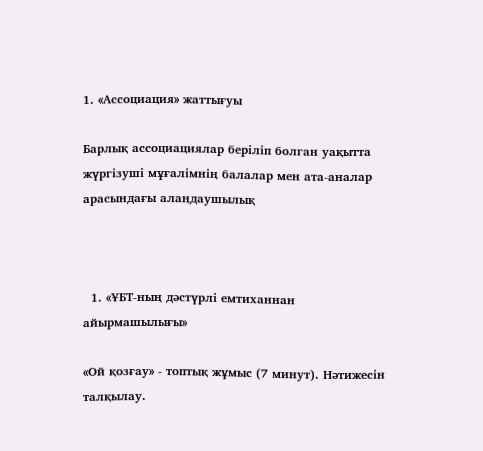1. «Ассоциация» жаттығуы

Барлық ассоциациялар беріліп болган уақытта жүргізуші мұғалімнің балалар мен ата-аналар арасындағы алаңдаушылық



  1. «ҰБТ-ның дәстүрлі емтиханнан айырмашылығы»

«Ой қозғау» - топтық жұмыс (7 минут). Нәтижесін талқылау.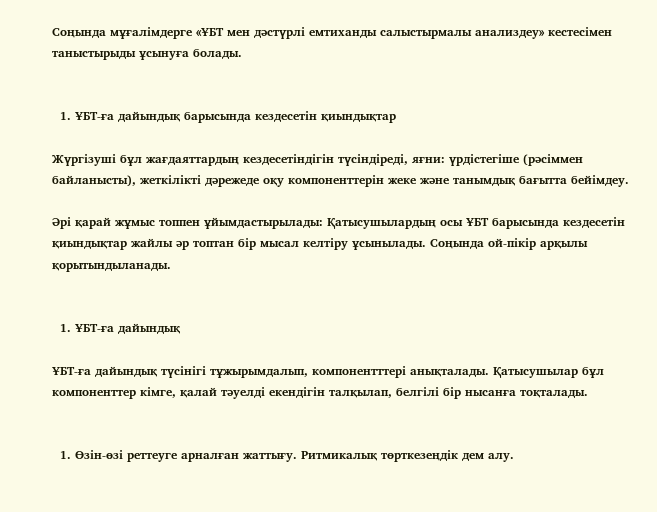Соңында мұғалімдерге «ҰБТ мен дәстүрлі емтиханды салыстырмалы анализдеу» кестесімен таныстырыды ұсынуға болады.


  1. ҰБТ-ға дайындық барысында кездесетін қиындықтар

Жүргізуші бұл жағдаяттардың кездесетіндігін түсіндіреді, яғни: үрдістегіше (рәсіммен байланысты), жеткілікті дәрежеде оқу компоненттерін жеке және танымдық бағытта бейімдеу.

Әрі қарай жұмыс топпен ұйымдастырылады: Қатысушылардың осы ҰБТ барысында кездесетін қиындықтар жайлы әр топтан бір мысал келтіру ұсынылады. Соңында ой-пікір арқылы қорытындыланады.


  1. ҰБТ-ға дайындық

ҰБТ-ға дайындық түсінігі тұжырымдалып, компонентттері анықталады. Қатысушылар бұл компоненттер кімге, қалай тәуелді екендігін талқылап, белгілі бір нысанға тоқталады.


  1. Өзін-өзі реттеуге арналған жаттығу. Ритмикалық төрткезеңдік дем алу.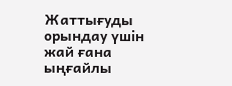Жаттығуды орындау үшін жай ғана ыңғайлы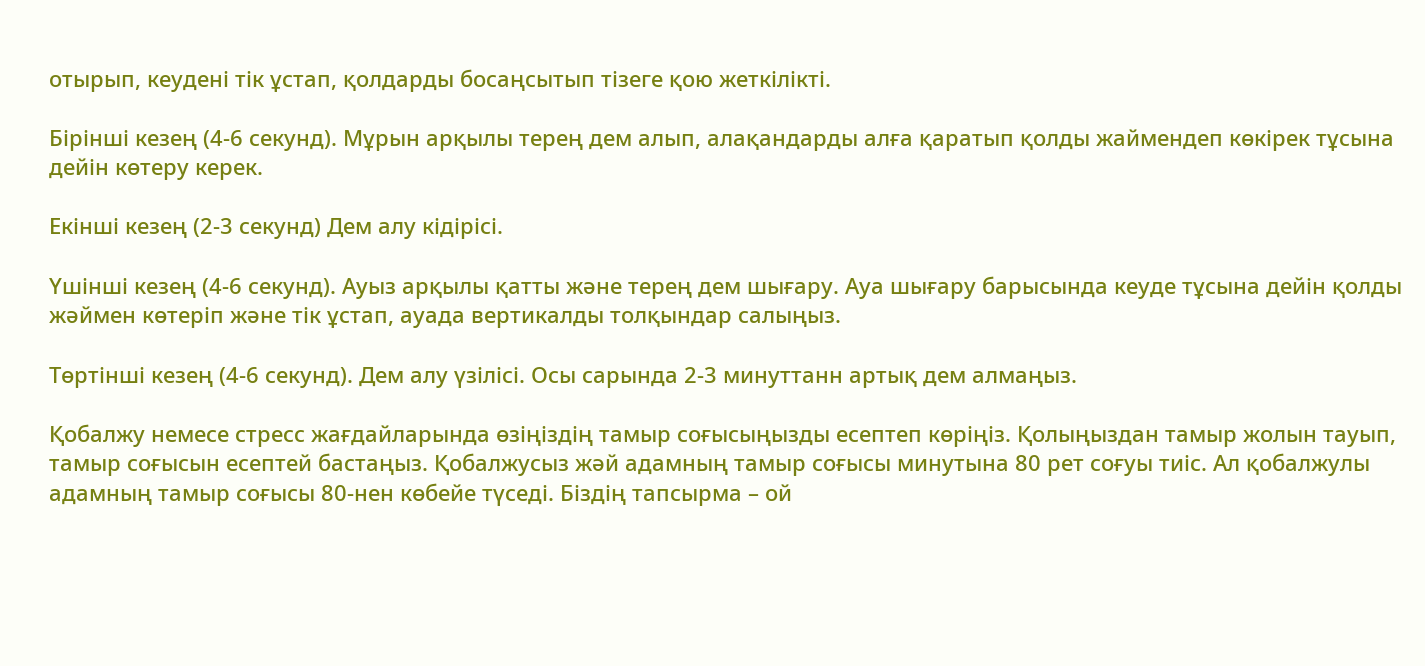отырып, кеудені тік ұстап, қолдарды босаңсытып тізеге қою жеткілікті.

Бірінші кезең (4-6 секунд). Мұрын арқылы терең дем алып, алақандарды алға қаратып қолды жаймендеп көкірек тұсына дейін көтеру керек.

Екінші кезең (2-3 секунд) Дем алу кідірісі.

Үшінші кезең (4-6 секунд). Ауыз арқылы қатты және терең дем шығару. Ауа шығару барысында кеуде тұсына дейін қолды жәймен көтеріп және тік ұстап, ауада вертикалды толқындар салыңыз.

Төртінші кезең (4-6 секунд). Дем алу үзілісі. Осы сарында 2-3 минуттанн артық дем алмаңыз.

Қобалжу немесе стресс жағдайларында өзіңіздің тамыр соғысыңызды есептеп көріңіз. Қолыңыздан тамыр жолын тауып, тамыр соғысын есептей бастаңыз. Қобалжусыз жәй адамның тамыр соғысы минутына 80 рет соғуы тиіс. Ал қобалжулы адамның тамыр соғысы 80-нен көбейе түседі. Біздің тапсырма – ой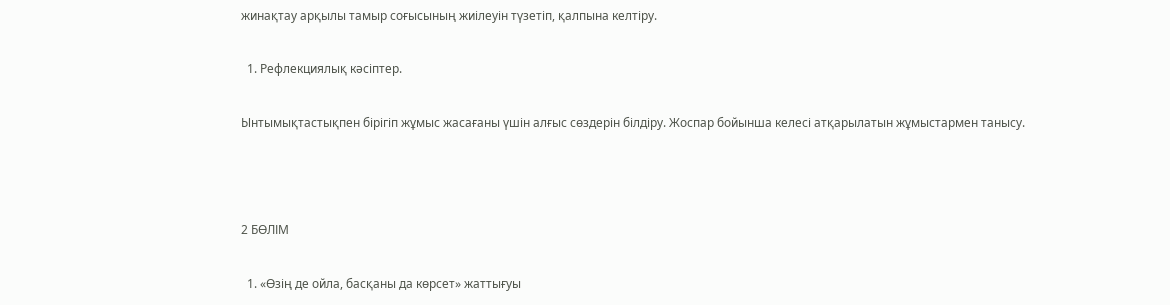жинақтау арқылы тамыр соғысының жиілеуін түзетіп, қалпына келтіру.

  1. Рефлекциялық кәсіптер.

Ынтымықтастықпен бірігіп жұмыс жасағаны үшін алғыс сөздерін білдіру. Жоспар бойынша келесі атқарылатын жұмыстармен танысу.



2 БӨЛІМ

  1. «Өзің де ойла, басқаны да көрсет» жаттығуы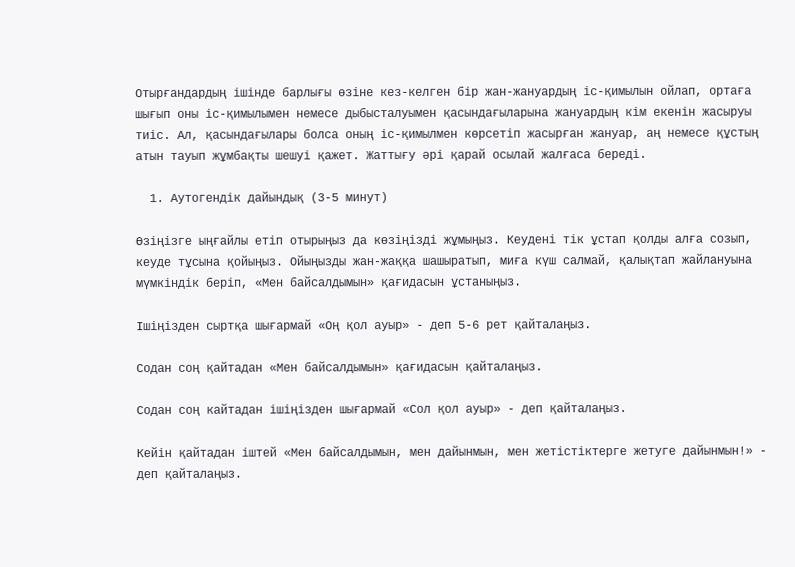Отырғандардың ішінде барлығы өзіне кез-келген бір жан-жануардың іс-қимылын ойлап, ортаға шығып оны іс-қимылымен немесе дыбысталуымен қасындағыларына жануардың кім екенін жасыруы тиіс. Ал, қасындағылары болса оның іс-қимылмен көрсетіп жасырған жануар, аң немесе құстың атын тауып жұмбақты шешуі қажет. Жаттығу әрі қарай осылай жалғаса береді.

  1. Аутогендік дайындық (3-5 минут)

Өзіңізге ыңғайлы етіп отырыңыз да көзіңізді жұмыңыз. Кеудені тік ұстап қолды алға созып, кеуде тұсына қойыңыз. Ойыңызды жан-жаққа шашыратып, миға күш салмай, қалықтап жайлануына мүмкіндік беріп, «Мен байсалдымын» қағидасын ұстаныңыз.

Ішіңізден сыртқа шығармай «Оң қол ауыр» - деп 5-6 рет қайталаңыз.

Содан соң қайтадан «Мен байсалдымын» қағидасын қайталаңыз.

Содан соң кайтадан ішіңізден шығармай «Сол қол ауыр» - деп қайталаңыз.

Кейін қайтадан іштей «Мен байсалдымын, мен дайынмын, мен жетістіктерге жетуге дайынмын!» - деп қайталаңыз.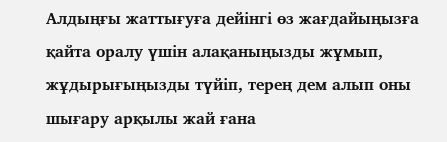Алдыңғы жаттығуға дейінгі өз жағдайыңызға қайта оралу үшін алақаныңызды жұмып, жұдырығыңызды түйіп, терең дем алып оны шығару арқылы жай ғана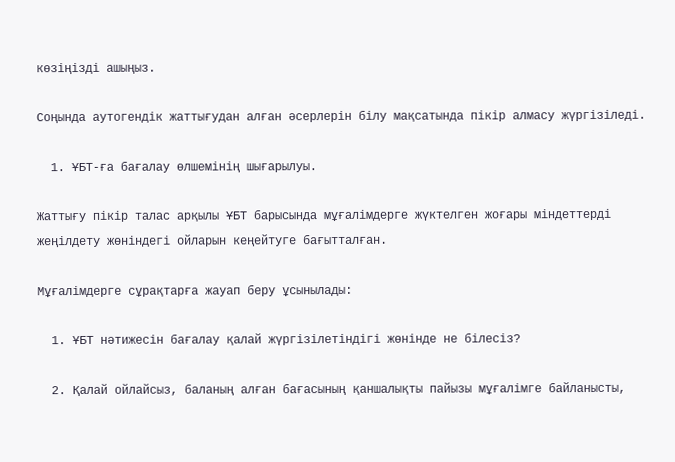көзіңізді ашыңыз.

Соңында аутогендік жаттығудан алған әсерлерін білу мақсатында пікір алмасу жүргізіледі.

  1. ҰБТ-ға бағалау өлшемінің шығарылуы.

Жаттығу пікір талас арқылы ҰБТ барысында мұғалімдерге жүктелген жоғары міндеттерді жеңілдету жөніндегі ойларын кеңейтуге бағытталған.

Мұғалімдерге сұрақтарға жауап беру ұсынылады:

  1. ҰБТ нәтижесін бағалау қалай жүргізілетіндігі жөнінде не білесіз?

  2. Қалай ойлайсыз, баланың алған бағасының қаншалықты пайызы мұғалімге байланысты,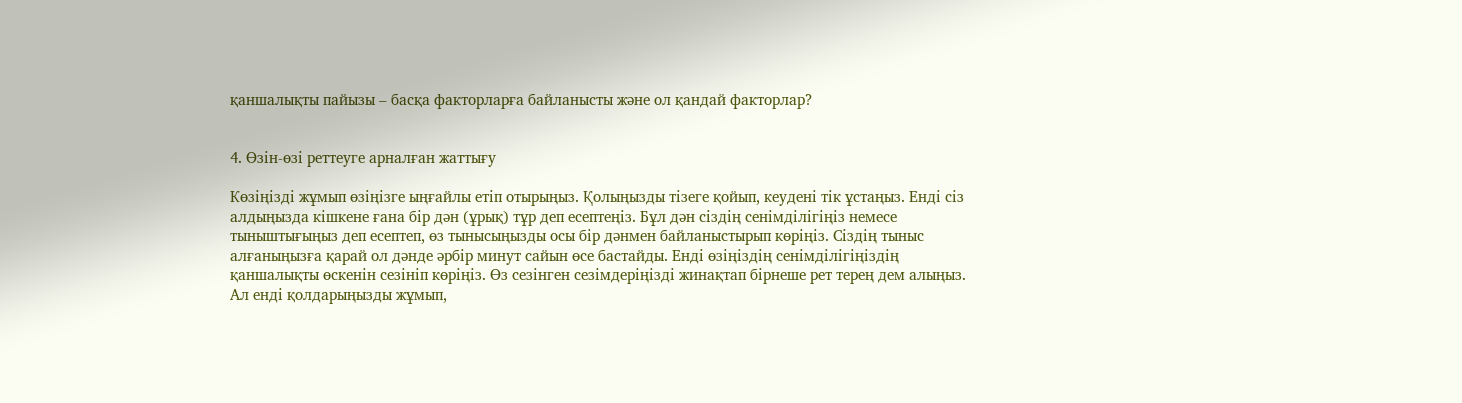қаншалықты пайызы – басқа факторларға байланысты және ол қандай факторлар?


4. Өзін-өзі реттеуге арналған жаттығу

Көзіңізді жұмып өзіңізге ыңғайлы етіп отырыңыз. Қолыңызды тізеге қойып, кеудені тік ұстаңыз. Енді сіз алдыңызда кішкене ғана бір дән (ұрық) тұр деп есептеңіз. Бұл дән сіздің сенімділігіңіз немесе тыныштығыңыз деп есептеп, өз тынысыңызды осы бір дәнмен байланыстырып көріңіз. Сіздің тыныс алғаныңызға қарай ол дәнде әрбір минут сайын өсе бастайды. Енді өзіңіздің сенімділігіңіздің қаншалықты өскенін сезініп көріңіз. Өз сезінген сезімдеріңізді жинақтап бірнеше рет терең дем алыңыз. Ал енді қолдарыңызды жұмып,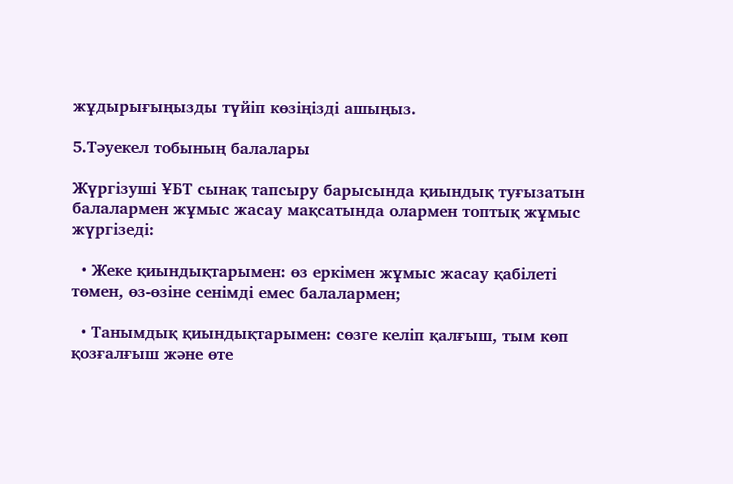жұдырығыңызды түйіп көзіңізді ашыңыз.

5.Тәуекел тобының балалары

Жүргізуші ҰБТ сынақ тапсыру барысында қиындық туғызатын балалармен жұмыс жасау мақсатында олармен топтық жұмыс жүргізеді:

  • Жеке қиындықтарымен: өз еркімен жұмыс жасау қабілеті төмен, өз-өзіне сенімді емес балалармен;

  • Танымдық қиындықтарымен: сөзге келіп қалғыш, тым көп қозғалғыш және өте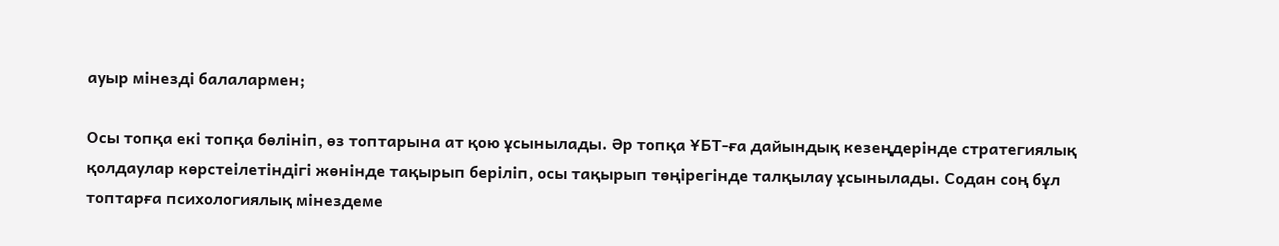ауыр мінезді балалармен;

Осы топқа екі топқа бөлініп, өз топтарына ат қою ұсынылады. Әр топқа ҰБТ-ға дайындық кезеңдерінде стратегиялық қолдаулар көрстеілетіндігі жөнінде тақырып беріліп, осы тақырып төңірегінде талқылау ұсынылады. Содан соң бұл топтарға психологиялық мінездеме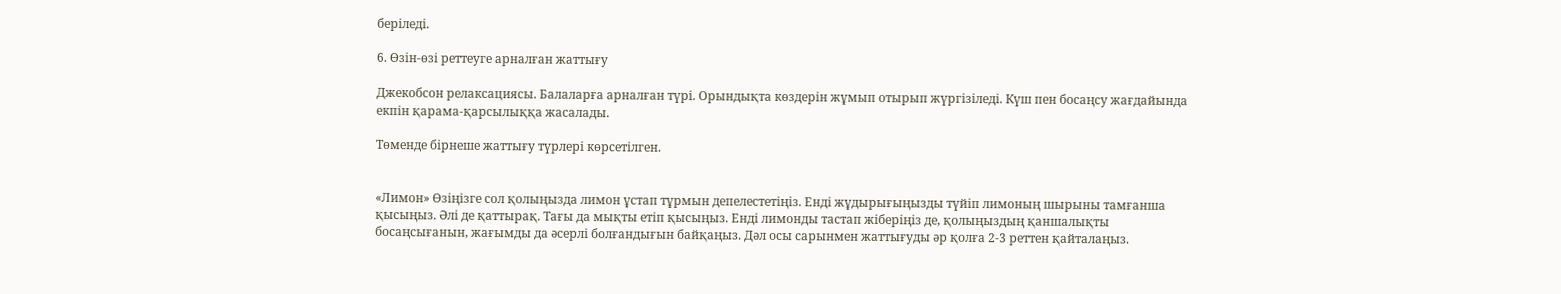беріледі.

6. Өзін-өзі реттеуге арналған жаттығу

Джекобсон релаксациясы. Балаларға арналған түрі. Орындықта көздерін жұмып отырып жүргізіледі. Күш пен босаңсу жағдайында екпін қарама-қарсылыққа жасалады.

Төменде бірнеше жаттығу түрлері көрсетілген.


«Лимон» Өзіңізге сол қолыңызда лимон ұстап тұрмын депелестетіңіз. Енді жұдырығыңызды түйіп лимоның шырыны тамғанша қысыңыз. Әлі де қаттырақ. Тағы да мықты етіп қысыңыз. Енді лимонды тастап жіберіңіз де, қолыңыздың қаншалықты босаңсығанын, жағымды да әсерлі болғандығын байқаңыз. Дәл осы сарынмен жаттығуды әр қолға 2-3 реттен қайталаңыз.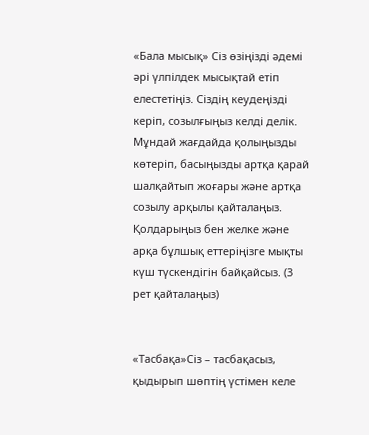«Бала мысық» Сіз өзіңізді әдемі әрі үлпілдек мысықтай етіп елестетіңіз. Сіздің кеудеңізді керіп, созылғыңыз келді делік. Мұндай жағдайда қолыңызды көтеріп, басыңызды артқа қарай шалқайтып жоғары және артқа созылу арқылы қайталаңыз. Қолдарыңыз бен желке және арқа бұлшық еттеріңізге мықты күш түскендігін байқайсыз. (3 рет қайталаңыз)


«Тасбақа»Сіз – тасбақасыз, қыдырып шөптің үстімен келе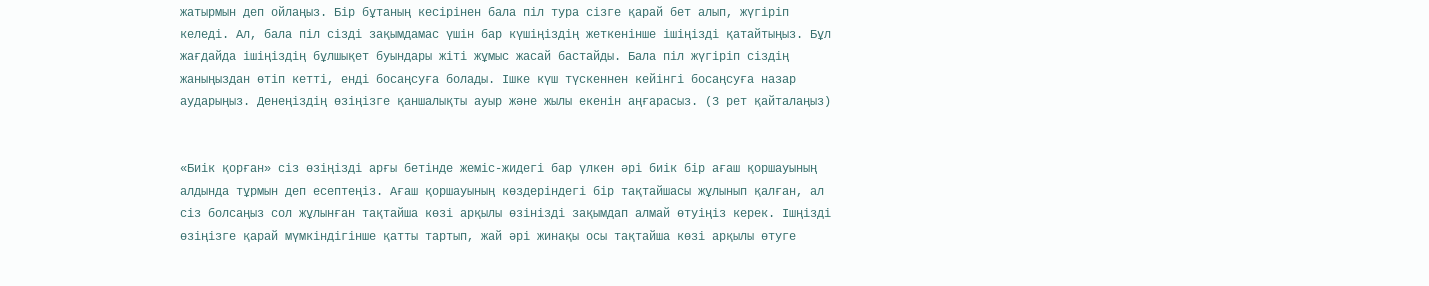жатырмын деп ойлаңыз. Бір бұтаның кесірінен бала піл тура сізге қарай бет алып, жүгіріп келеді. Ал, бала піл сізді зақымдамас үшін бар күшіңіздің жеткенінше ішіңізді қатайтыңыз. Бұл жағдайда ішіңіздің бұлшықет буындары жіті жұмыс жасай бастайды. Бала піл жүгіріп сіздің жаныңыздан өтіп кетті, енді босаңсуға болады. Ішке күш түскеннен кейінгі босаңсуға назар аударыңыз. Денеңіздің өзіңізге қаншалықты ауыр және жылы екенін аңғарасыз. (3 рет қайталаңыз)


«Биік қорған» сіз өзіңізді арғы бетінде жеміс-жидегі бар үлкен әрі биік бір ағаш қоршауының алдында тұрмын деп есептеңіз. Ағаш қоршауының көздеріндегі бір тақтайшасы жұлынып қалған, ал сіз болсаңыз сол жұлынған тақтайша көзі арқылы өзінізді зақымдап алмай өтуіңіз керек. Ішңізді өзіңізге қарай мүмкіндігінше қатты тартып, жай әрі жинақы осы тақтайша көзі арқылы өтуге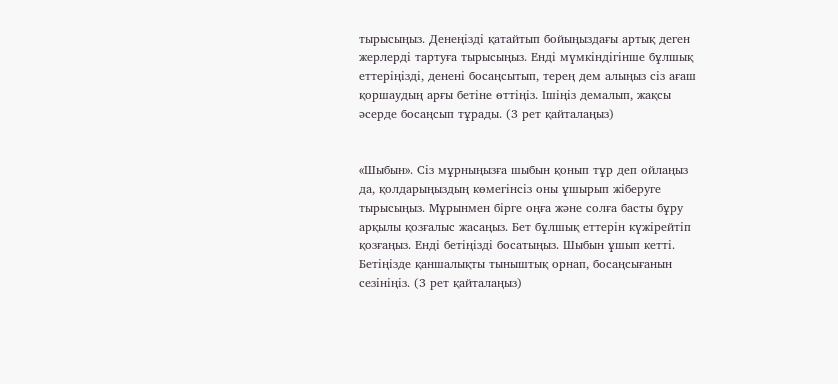тырысыңыз. Денеңізді қатайтып бойыңыздағы артық деген жерлерді тартуға тырысыңыз. Енді мүмкіндігінше бұлшық еттеріңізді, денені босаңсытып, терең дем алыңыз сіз ағаш қоршаудың арғы бетіне өттіңіз. Ішіңіз демалып, жақсы әсерде босаңсып тұрады. (3 рет қайталаңыз)


«Шыбын». Сіз мұрныңызға шыбын қонып тұр деп ойлаңыз да, қолдарыңыздың көмегінсіз оны ұшырып жіберуге тырысыңыз. Мұрынмен бірге оңға және солға басты бұру арқылы қозғалыс жасаңыз. Бет бұлшық еттерін күжірейтіп қозғаңыз. Енді бетіңізді босатыңыз. Шыбын ұшып кетті. Бетіңізде қаншалықты тыныштық орнап, босаңсығанын сезініңіз. (3 рет қайталаңыз)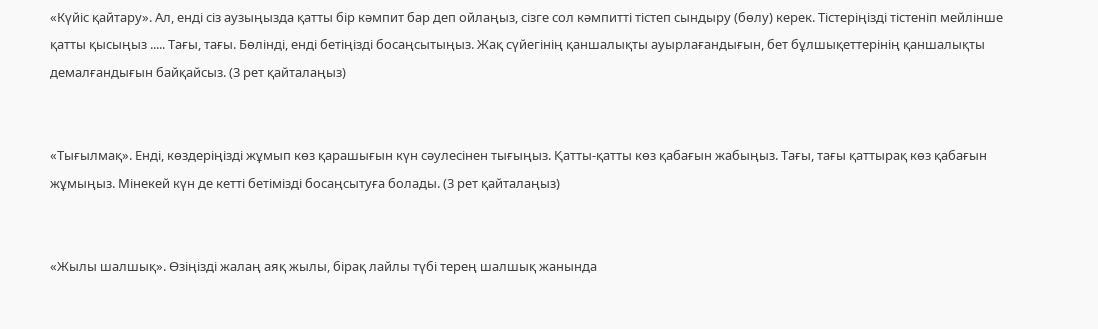«Күйіс қайтару». Ал, енді сіз аузыңызда қатты бір кәмпит бар деп ойлаңыз, сізге сол кәмпитті тістеп сындыру (бөлу) керек. Тістеріңізді тістеніп мейлінше қатты қысыңыз ..... Тағы, тағы. Бөлінді, енді бетіңізді босаңсытыңыз. Жақ сүйегінің қаншалықты ауырлағандығын, бет бұлшықеттерінің қаншалықты демалғандығын байқайсыз. (3 рет қайталаңыз)


«Тығылмақ». Енді, көздеріңізді жұмып көз қарашығын күн сәулесінен тығыңыз. Қатты-қатты көз қабағын жабыңыз. Тағы, тағы қаттырақ көз қабағын жұмыңыз. Мінекей күн де кетті бетімізді босаңсытуға болады. (3 рет қайталаңыз)


«Жылы шалшық». Өзіңізді жалаң аяқ жылы, бірақ лайлы түбі терең шалшық жанында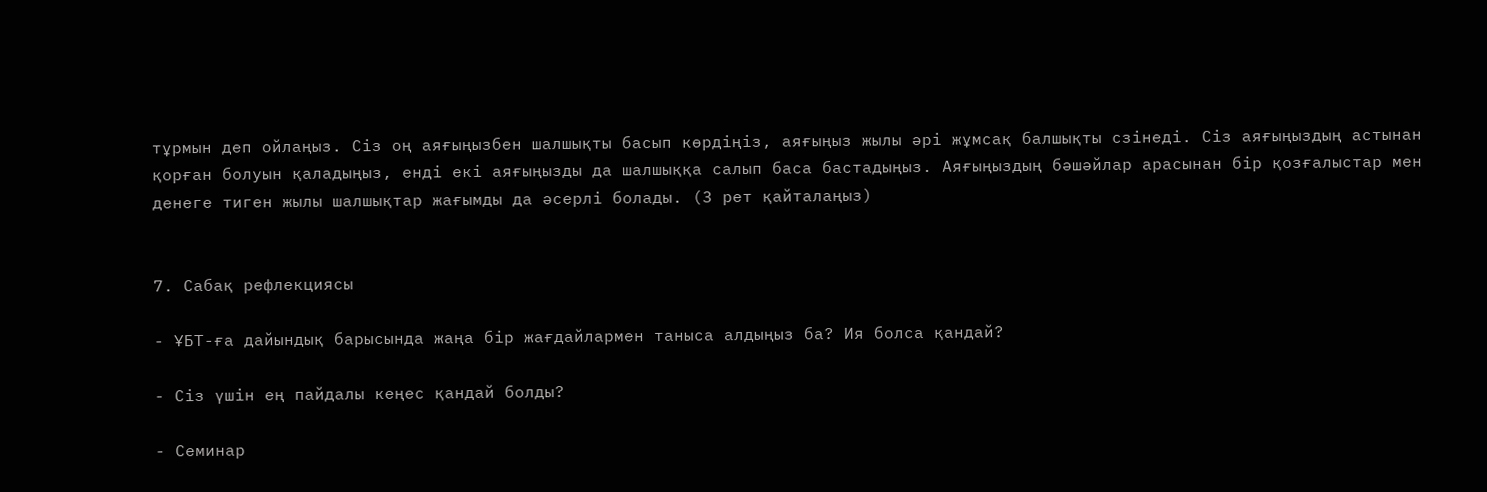тұрмын деп ойлаңыз. Сіз оң аяғыңызбен шалшықты басып көрдіңіз, аяғыңыз жылы әрі жұмсақ балшықты сзінеді. Сіз аяғыңыздың астынан қорған болуын қаладыңыз, енді екі аяғыңызды да шалшыққа салып баса бастадыңыз. Аяғыңыздың бәшәйлар арасынан бір қозғалыстар мен денеге тиген жылы шалшықтар жағымды да әсерлі болады. (3 рет қайталаңыз)


7. Сабақ рефлекциясы

- ҰБТ-ға дайындық барысында жаңа бір жағдайлармен таныса алдыңыз ба? Ия болса қандай?

- Сіз үшін ең пайдалы кеңес қандай болды?

- Семинар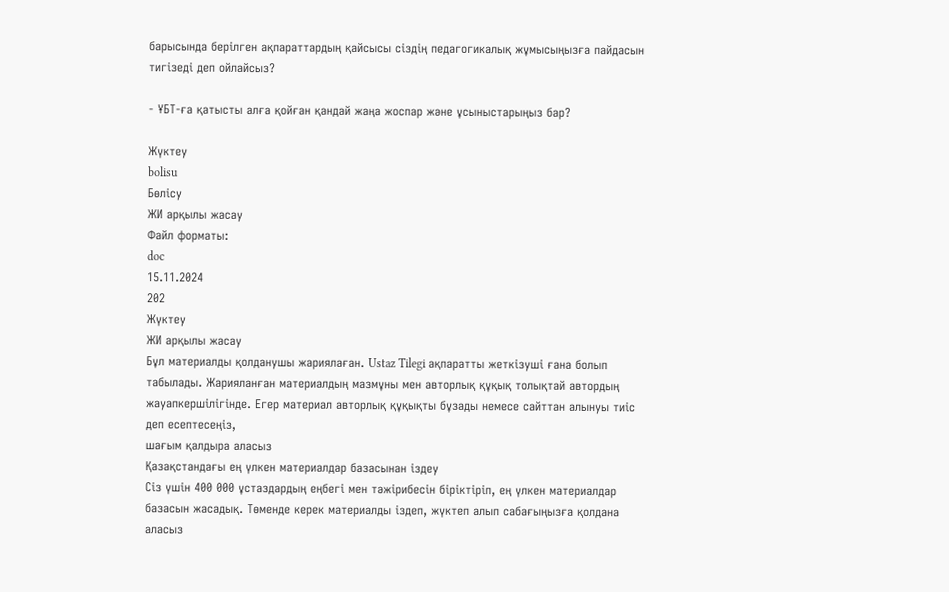барысында берілген ақпараттардың қайсысы сіздің педагогикалық жұмысыңызға пайдасын тигізеді деп ойлайсыз?

- ҰБТ-ға қатысты алға қойған қандай жаңа жоспар және ұсыныстарыңыз бар?

Жүктеу
bolisu
Бөлісу
ЖИ арқылы жасау
Файл форматы:
doc
15.11.2024
202
Жүктеу
ЖИ арқылы жасау
Бұл материалды қолданушы жариялаған. Ustaz Tilegi ақпаратты жеткізуші ғана болып табылады. Жарияланған материалдың мазмұны мен авторлық құқық толықтай автордың жауапкершілігінде. Егер материал авторлық құқықты бұзады немесе сайттан алынуы тиіс деп есептесеңіз,
шағым қалдыра аласыз
Қазақстандағы ең үлкен материалдар базасынан іздеу
Сіз үшін 400 000 ұстаздардың еңбегі мен тәжірибесін біріктіріп, ең үлкен материалдар базасын жасадық. Төменде керек материалды іздеп, жүктеп алып сабағыңызға қолдана аласыз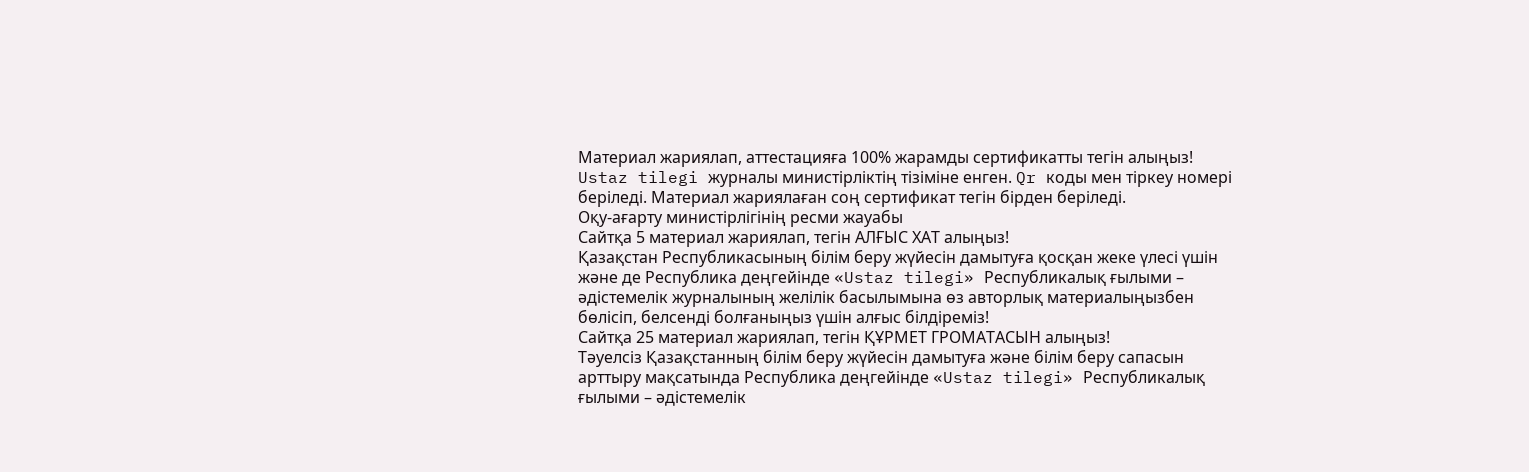Материал жариялап, аттестацияға 100% жарамды сертификатты тегін алыңыз!
Ustaz tilegi журналы министірліктің тізіміне енген. Qr коды мен тіркеу номері беріледі. Материал жариялаған соң сертификат тегін бірден беріледі.
Оқу-ағарту министірлігінің ресми жауабы
Сайтқа 5 материал жариялап, тегін АЛҒЫС ХАТ алыңыз!
Қазақстан Республикасының білім беру жүйесін дамытуға қосқан жеке үлесі үшін және де Республика деңгейінде «Ustaz tilegi» Республикалық ғылыми – әдістемелік журналының желілік басылымына өз авторлық материалыңызбен бөлісіп, белсенді болғаныңыз үшін алғыс білдіреміз!
Сайтқа 25 материал жариялап, тегін ҚҰРМЕТ ГРОМАТАСЫН алыңыз!
Тәуелсіз Қазақстанның білім беру жүйесін дамытуға және білім беру сапасын арттыру мақсатында Республика деңгейінде «Ustaz tilegi» Республикалық ғылыми – әдістемелік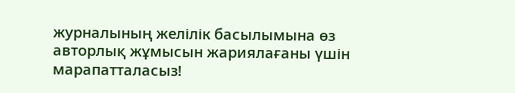журналының желілік басылымына өз авторлық жұмысын жариялағаны үшін марапатталасыз!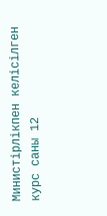Министірлікпен келісілген курс саны 12